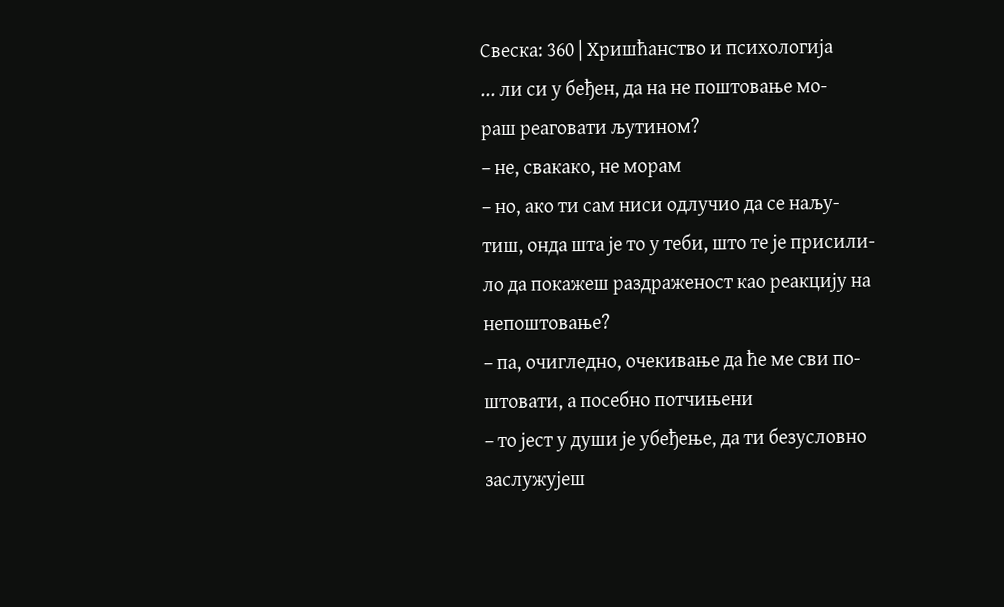Свеска: 360 | Хришћанство и психологија
... ли си у беђен, да на не поштовање мо-
раш реаговати љутином?
– не, свакако, не морам
– но, ако ти сам ниси одлучио да се наљу-
тиш, онда шта је то у теби, што те је присили-
ло да покажеш раздраженост као реакцију на
непоштовање?
– па, очигледно, очекивање да ће ме сви по-
штовати, а посебно потчињени
– то јест у души је убеђење, да ти безусловно
заслужујеш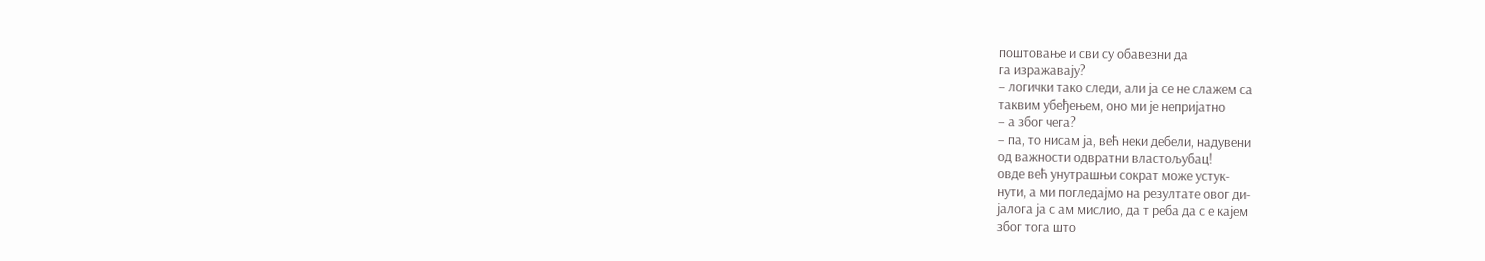поштовање и сви су обавезни да
га изражавају?
– логички тако следи, али ја се не слажем са
таквим убеђењем, оно ми је непријатно
– а због чега?
– па, то нисам ја, већ неки дебели, надувени
од важности одвратни властољубац!
овде већ унутрашњи сократ може устук-
нути, а ми погледајмо на резултате овог ди-
јалога ја с ам мислио, да т реба да с е кајем
због тога што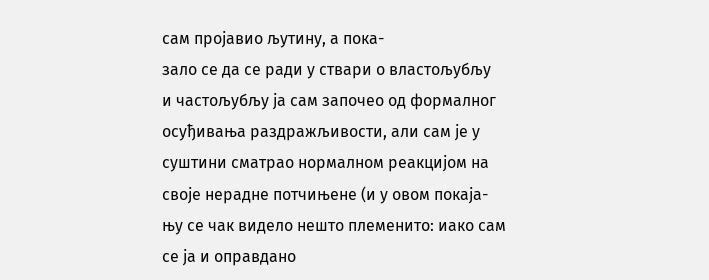сам пројавио љутину, а пока-
зало се да се ради у ствари о властољубљу
и частољубљу ја сам започео од формалног
осуђивања раздражљивости, али сам је у
суштини сматрао нормалном реакцијом на
своје нерадне потчињене (и у овом покаја-
њу се чак видело нешто племенито: иако сам
се ја и оправдано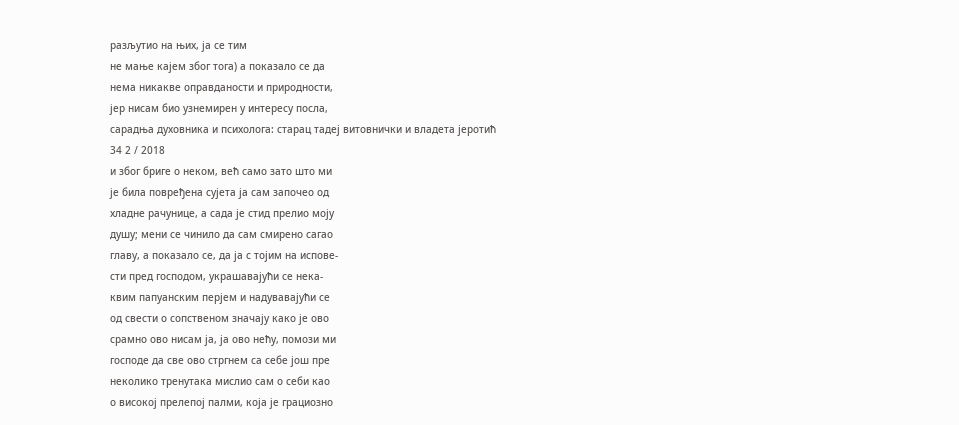разљутио на њих, ја се тим
не мање кајем због тога) а показало се да
нема никакве оправданости и природности,
јер нисам био узнемирен у интересу посла,
сарадња духовника и психолога: старац тадеј витовнички и владета јеротић
34 2 / 2018
и због бриге о неком, већ само зато што ми
је била повређена сујета ја сам започео од
хладне рачунице, а сада је стид прелио моју
душу; мени се чинило да сам смирено сагао
главу, а показало се, да ја с тојим на испове-
сти пред господом, украшавајући се нека-
квим папуанским перјем и надувавајући се
од свести о сопственом значају како је ово
срамно ово нисам ја, ја ово нећу, помози ми
господе да све ово стргнем са себе још пре
неколико тренутака мислио сам о себи као
о високој прелепој палми, која је грациозно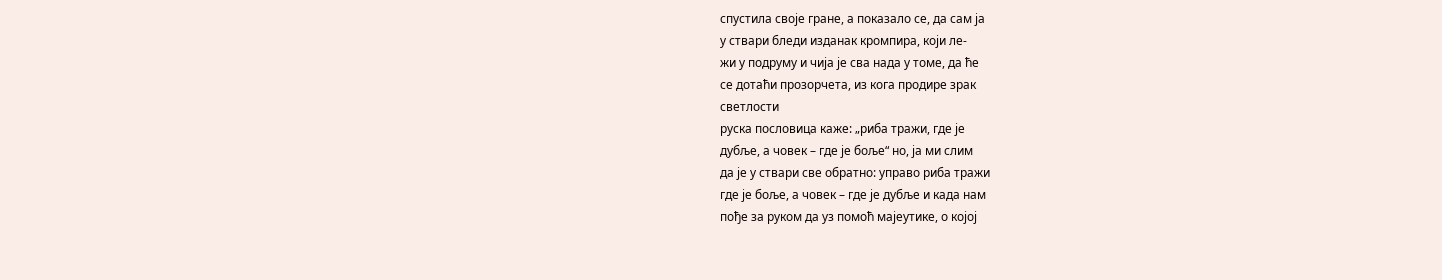спустила своје гране, а показало се, да сам ја
у ствари бледи изданак кромпира, који ле-
жи у подруму и чија је сва нада у томе, да ће
се дотаћи прозорчета, из кога продире зрак
светлости
руска пословица каже: „риба тражи, где је
дубље, а човек – где је боље“ но, ја ми слим
да је у ствари све обратно: управо риба тражи
где је боље, а човек – где је дубље и када нам
пође за руком да уз помоћ мајеутике, о којој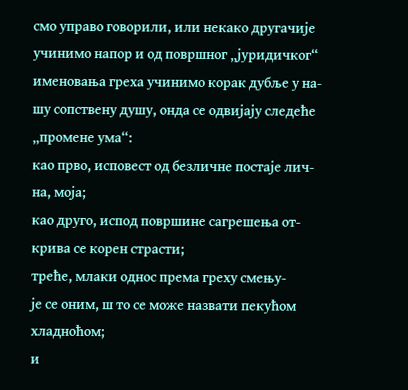смо управо говорили, или некако другачије
учинимо напор и од површног „јуридичког“
именовања греха учинимо корак дубље у на-
шу сопствену душу, онда се одвијају следеће
„промене ума“:
као прво, исповест од безличне постаје лич-
на, моја;
као друго, испод површине сагрешења от-
крива се корен страсти;
треће, млаки однос према греху смењу-
је се оним, ш то се може назвати пекућом
хладноћом;
и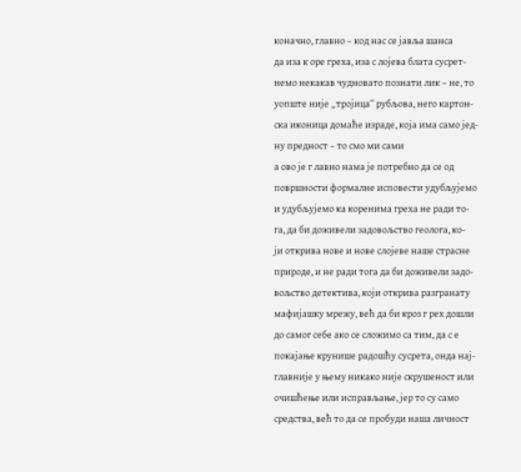коначно, главно – код нас се јавља шанса
да иза к оре греха, иза с лојева блата сусрет-
немо некакав чудновато познати лик – не, то
уопште није „тројица“ рубљова, него картон-
ска иконица домаће израде, која има само јед-
ну предност – то смо ми сами
а ово је г лавно нама је потребно да се од
површности формалне исповести удубљујемо
и удубљујемо ка коренима греха не ради то-
га, да би доживели задовољство геолога, ко-
ји открива нове и нове слојеве наше страсне
природе, и не ради тога да би доживели задо-
вољство детектива, који открива разгранату
мафијашку мрежу, већ да би кроз г рех дошли
до самог себе ако се сложимо са тим, да с е
покајање крунише радошћу сусрета, онда нај-
главније у њему никако није скрушеност или
очишћење или исправљање, јер то су само
средства, већ то да се пробуди наша личност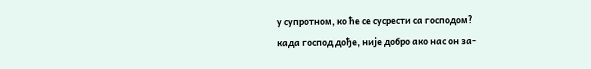у супротном, ко ће се сусрести са господом?
када господ дође, није добро ако нас он за-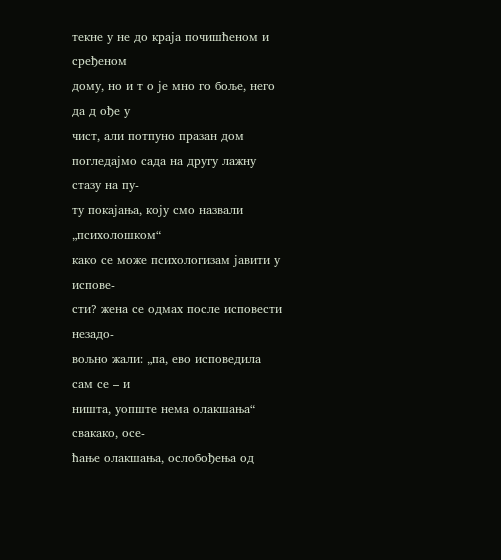текне у не до краја почишћеном и сређеном
дому, но и т о је мно го боље, него да д ође у
чист, али потпуно празан дом
погледајмо сада на другу лажну стазу на пу-
ту покајања, коју смо назвали „психолошком“
како се може психологизам јавити у испове-
сти? жена се одмах после исповести незадо-
вољно жали: „па, ево исповедила сам се – и
ништа, уопште нема олакшања“ свакако, осе-
ћање олакшања, ослобођења од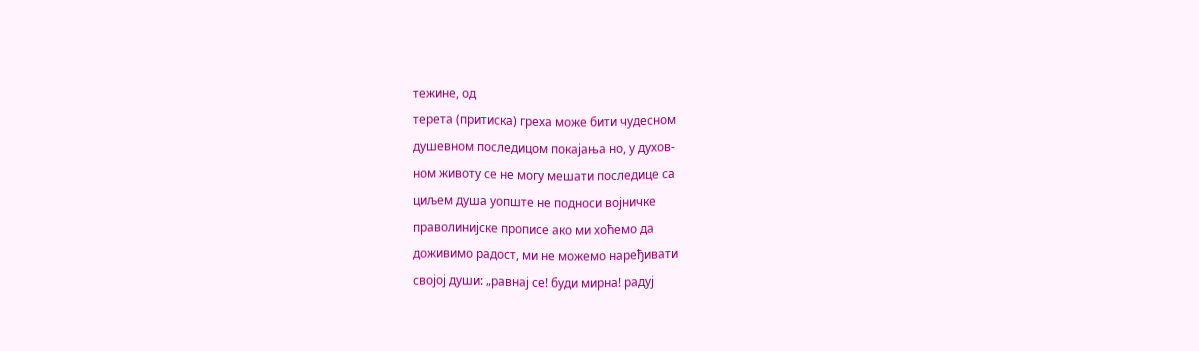тежине, од
терета (притиска) греха може бити чудесном
душевном последицом покајања но, у духов-
ном животу се не могу мешати последице са
циљем душа уопште не подноси војничке
праволинијске прописе ако ми хоћемо да
доживимо радост, ми не можемо наређивати
својој души: „равнај се! буди мирна! радуј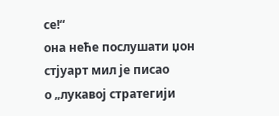се!“
она неће послушати џон стјуарт мил је писао
о „лукавој стратегији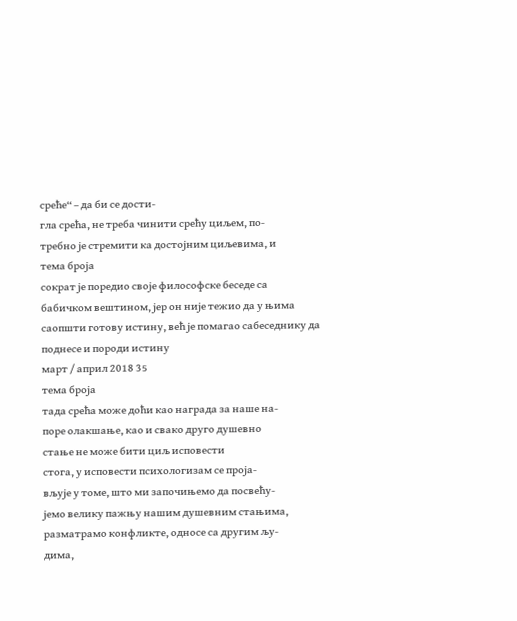среће“ – да би се дости-
гла срећа, не треба чинити срећу циљем, по-
требно је стремити ка достојним циљевима, и
тема броја
сократ је поредио своје философске беседе са
бабичком вештином, јер он није тежио да у њима
саопшти готову истину, већ је помагао сабеседнику да
поднесе и породи истину
март / април 2018 35
тема броја
тада срећа може доћи као награда за наше на-
поре олакшање, као и свако друго душевно
стање не може бити циљ исповести
стога, у исповести психологизам се проја-
вљује у томе, што ми започињемо да посвећу-
јемо велику пажњу нашим душевним стањима,
разматрамо конфликте, односе са другим љу-
дима,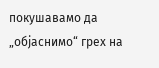покушавамо да „објаснимо“ грех на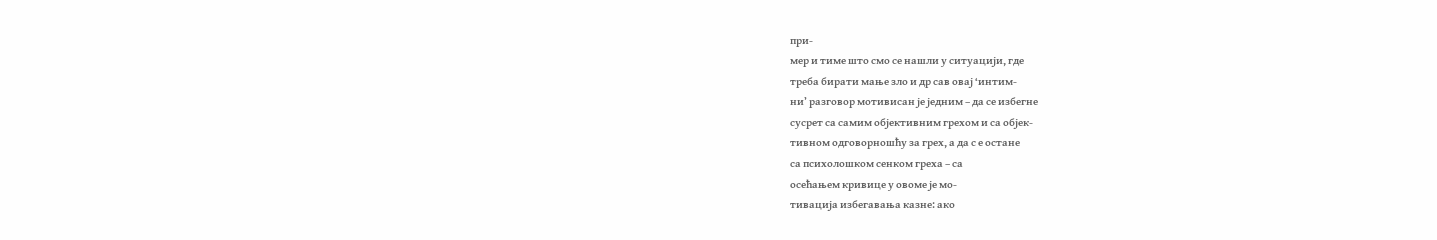при-
мер и тиме што смо се нашли у ситуацији, где
треба бирати мање зло и др сав овај ‘интим-
ни’ разговор мотивисан је једним – да се избегне
сусрет са самим објективним грехом и са објек-
тивном одговорношћу за грех, а да с е остане
са психолошком сенком греха – са
осећањем кривице у овоме је мо-
тивација избегавања казне: ако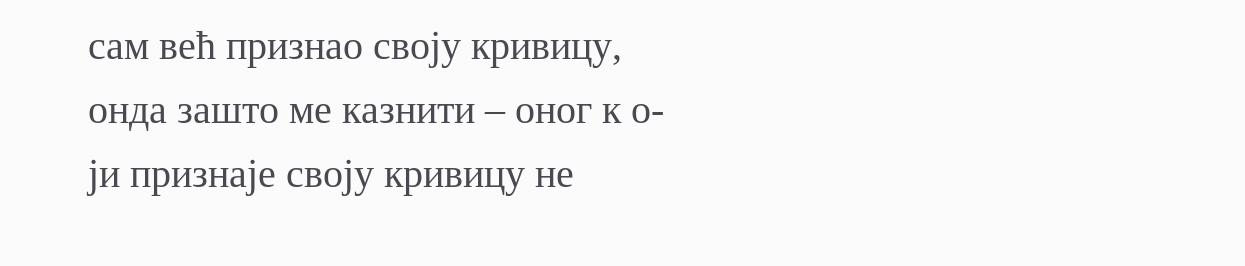сам већ признао своју кривицу,
онда зашто ме казнити – оног к о-
ји признаје своју кривицу не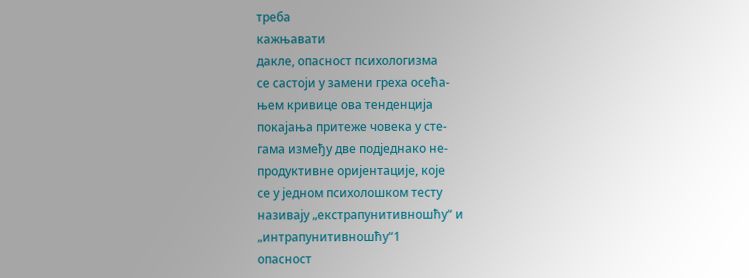треба
кажњавати
дакле, опасност психологизма
се састоји у замени греха осећа-
њем кривице ова тенденција
покајања притеже човека у сте-
гама између две подједнако не-
продуктивне оријентације, које
се у једном психолошком тесту
називају „екстрапунитивношћу“ и
„интрапунитивношћу“1
опасност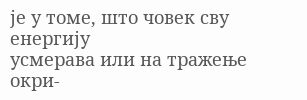је у томе, што човек сву енергију
усмерава или на тражење окри-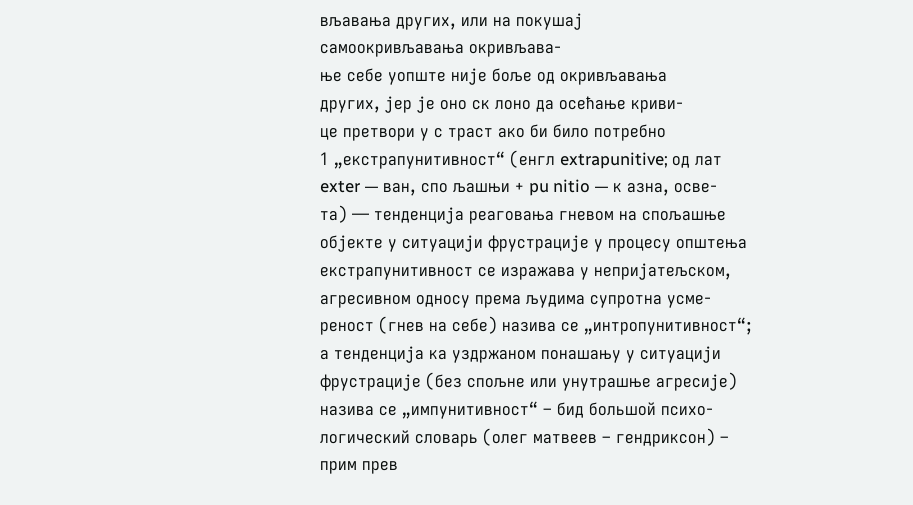вљавања других, или на покушај
самоокривљавања окривљава-
ње себе уопште није боље од окривљавања
других, јер је оно ск лоно да осећање криви-
це претвори у с траст ако би било потребно
1 „екстрапунитивност“ (енгл extrapunitive; од лат
exter — ван, спо љашњи + pu nitio — к азна, осве-
та) — тенденција реаговања гневом на спољашње
објекте у ситуацији фрустрације у процесу општења
екстрапунитивност се изражава у непријатељском,
агресивном односу према људима супротна усме-
реност (гнев на себе) назива се „интропунитивност“;
а тенденција ка уздржаном понашању у ситуацији
фрустрације (без спољне или унутрашње агресије)
назива се „импунитивност“ – бид большой психо-
логический словарь (олег матвеев – гендриксон) –
прим прев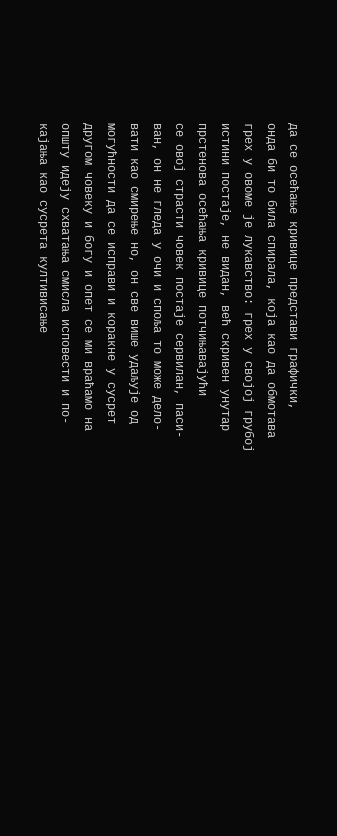да се осећање кривице представи графички,
онда би то била спирала, која као да обмотава
грех у овоме је лукавство: грех у својој грубој
истини постаје, не видан, већ скривен унутар
прстенова осећања кривице потчињавајући
се овој страсти човек постаје сервилан, паси-
ван, он не гледа у очи и споља то може дело-
вати као смирење но, он све више удаљује од
могућности да се исправи и коракне у сусрет
другом човеку и богу и опет се ми враћамо на
општу идеју схватања смисла исповести и по-
кајања као сусрета култивисање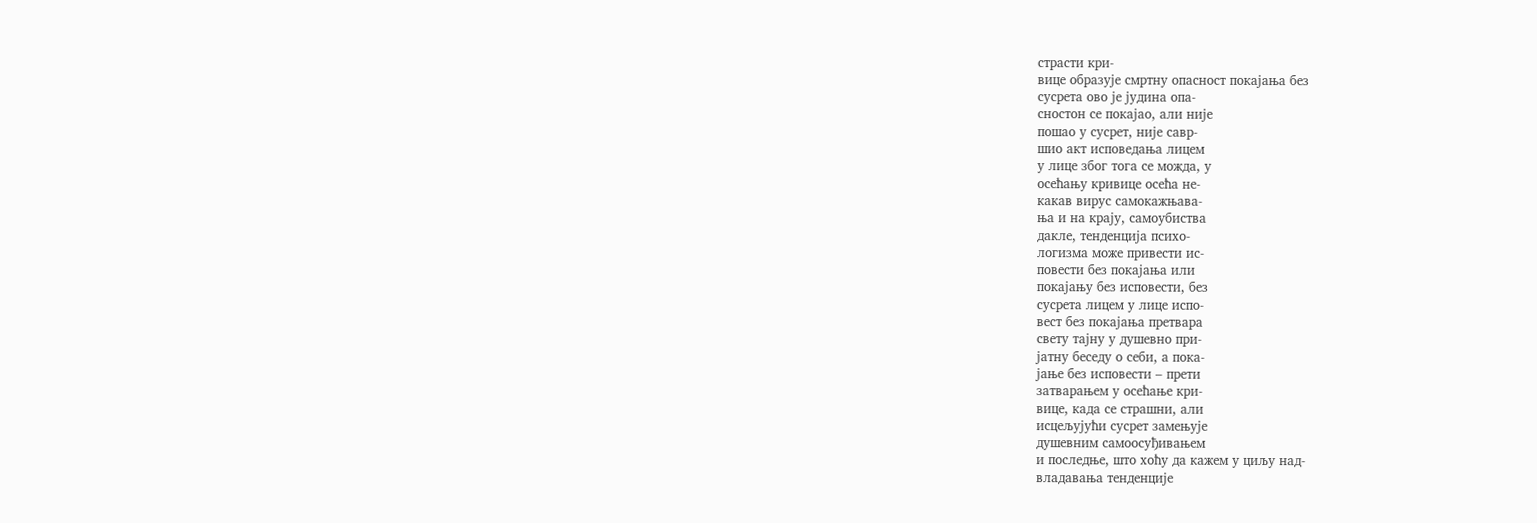страсти кри-
вице образује смртну опасност покајања без
сусрета ово је јудина опа-
сностон се покајао, али није
пошао у сусрет, није савр-
шио акт исповедања лицем
у лице због тога се можда, у
осећању кривице осећа не-
какав вирус самокажњава-
ња и на крају, самоубиства
дакле, тенденција психо-
логизма може привести ис-
повести без покајања или
покајању без исповести, без
сусрета лицем у лице испо-
вест без покајања претвара
свету тајну у душевно при-
јатну беседу о себи, а пока-
јање без исповести – прети
затварањем у осећање кри-
вице, када се страшни, али
исцељујући сусрет замењује
душевним самоосуђивањем
и последње, што хоћу да кажем у циљу над-
владавања тенденције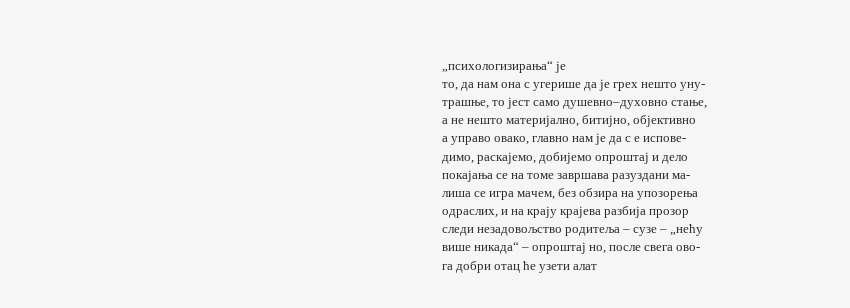„психологизирања“ је
то, да нам она с угерише да је грех нешто уну-
трашње, то јест само душевно–духовно стање,
а не нешто материјално, битијно, објективно
а управо овако, главно нам је да с е испове-
димо, раскајемо, добијемо опроштај и дело
покајања се на томе завршава разуздани ма-
лиша се игра мачем, без обзира на упозорења
одраслих, и на крају крајева разбија прозор
следи незадовољство родитеља – сузе – „нећу
више никада“ – опроштај но, после свега ово-
га добри отац ће узети алат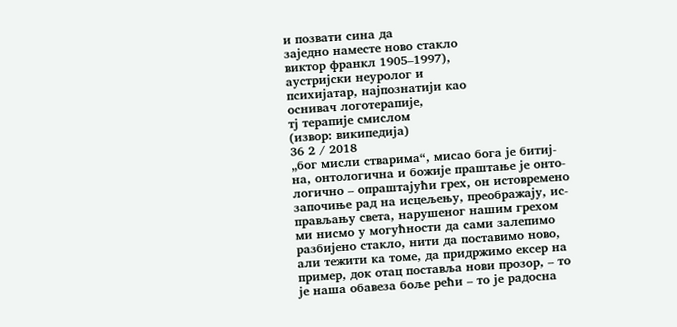и позвати сина да
заједно наместе ново стакло
виктор франкл 1905–1997),
аустријски неуролог и
психијатар, најпознатији као
оснивач логотерапије,
тј терапије смислом
(извор: википедија)
36 2 / 2018
„бог мисли стварима“, мисао бога је битиј-
на, онтологична и божије праштање је онто-
логично – опраштајући грех, он истовремено
започиње рад на исцељењу, преображају, ис-
прављању света, нарушеног нашим грехом
ми нисмо у могућности да сами залепимо
разбијено стакло, нити да поставимо ново,
али тежити ка томе, да придржимо ексер на
пример, док отац поставља нови прозор, – то
је наша обавеза боље рећи – то је радосна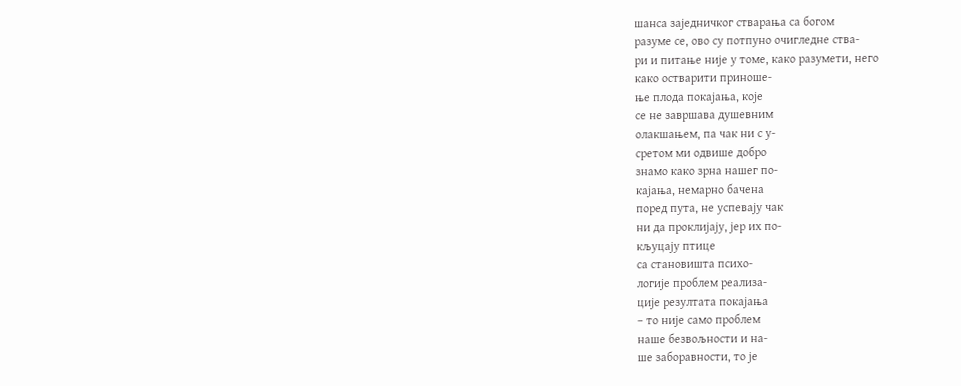шанса заједничког стварања са богом
разуме се, ово су потпуно очигледне ства-
ри и питање није у томе, како разумети, него
како остварити приноше-
ње плода покајања, које
се не завршава душевним
олакшањем, па чак ни с у-
сретом ми одвише добро
знамо како зрна нашег по-
кајања, немарно бачена
поред пута, не успевају чак
ни да проклијају, јер их по-
кљуцају птице
са становишта психо-
логије проблем реализа-
ције резултата покајања
– то није само проблем
наше безвољности и на-
ше заборавности, то је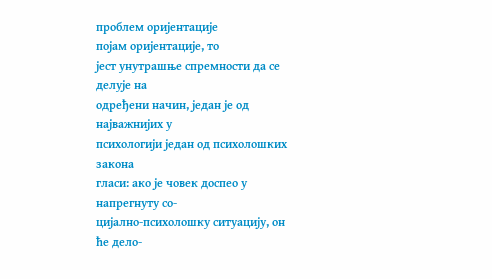проблем оријентације
појам оријентације, то
јест унутрашње спремности да се делује на
одређени начин, један је од најважнијих у
психологији један од психолошких закона
гласи: ако је човек доспео у напрегнуту со-
цијално-психолошку ситуацију, он ће дело-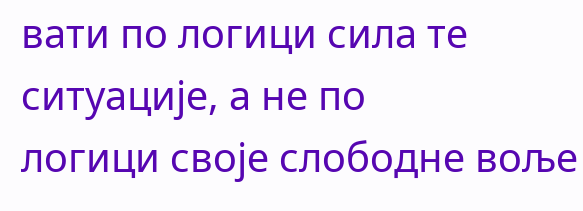вати по логици сила те ситуације, а не по
логици своје слободне воље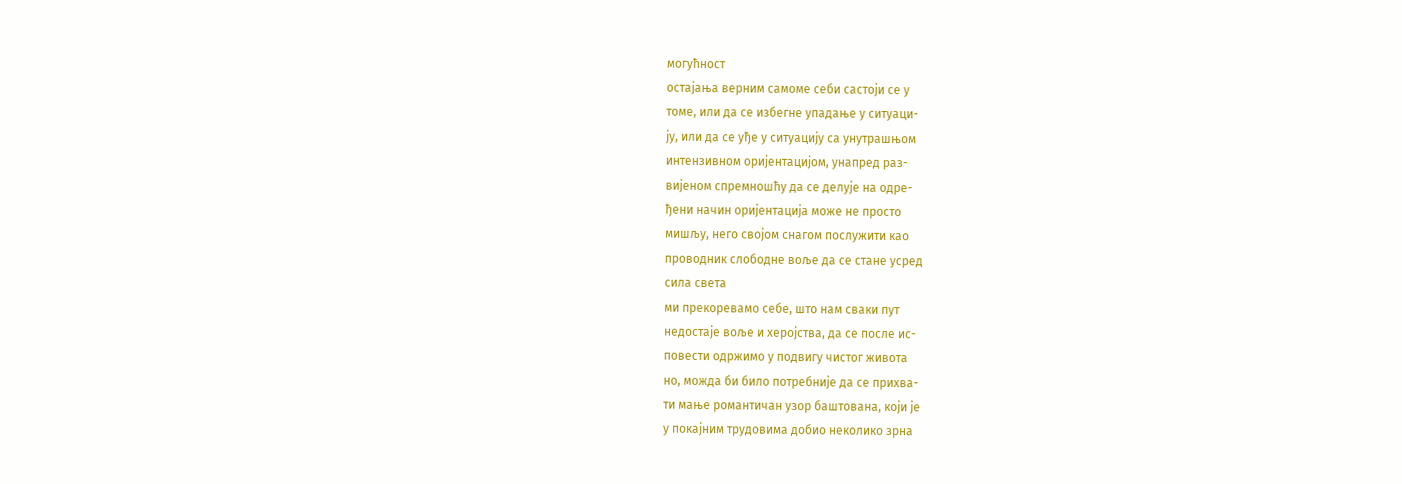могућност
остајања верним самоме себи састоји се у
томе, или да се избегне упадање у ситуаци-
ју, или да се уђе у ситуацију са унутрашњом
интензивном оријентацијом, унапред раз-
вијеном спремношћу да се делује на одре-
ђени начин оријентација може не просто
мишљу, него својом снагом послужити као
проводник слободне воље да се стане усред
сила света
ми прекоревамо себе, што нам сваки пут
недостаје воље и херојства, да се после ис-
повести одржимо у подвигу чистог живота
но, можда би било потребније да се прихва-
ти мање романтичан узор баштована, који је
у покајним трудовима добио неколико зрна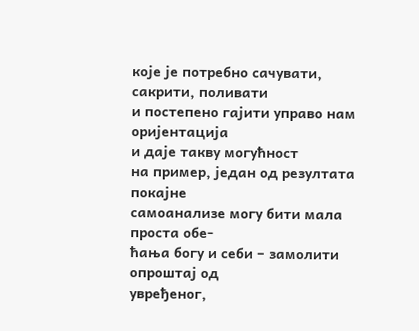које је потребно сачувати, сакрити, поливати
и постепено гајити управо нам оријентација
и даје такву могућност
на пример, један од резултата покајне
самоанализе могу бити мала проста обе-
ћања богу и себи – замолити опроштај од
увређеног,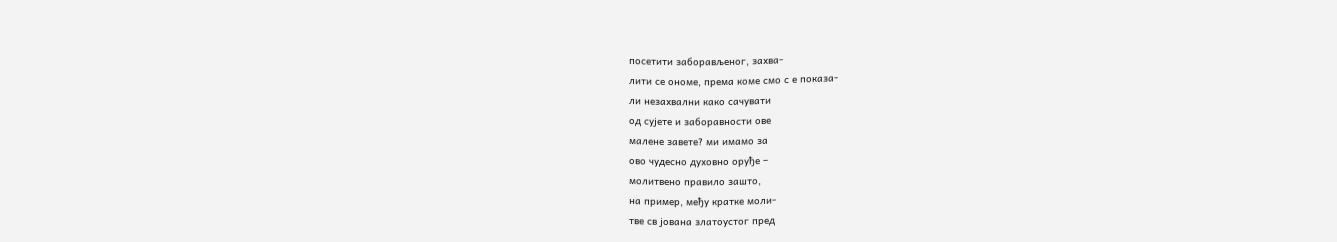посетити заборављеног, захва-
лити се ономе, према коме смо с е показа-
ли незахвални како сачувати
од сујете и заборавности ове
малене завете? ми имамо за
ово чудесно духовно оруђе –
молитвено правило зашто,
на пример, међу кратке моли-
тве св јована златоустог пред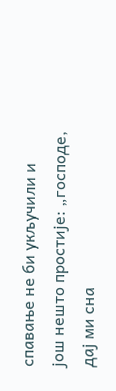спавање не би укључили и
још нешто простије: „господе,
дај ми сна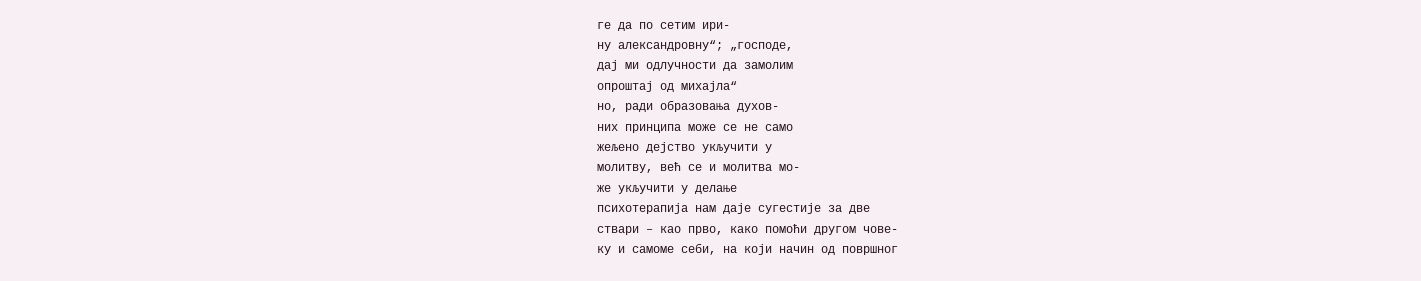ге да по сетим ири-
ну александровну“; „господе,
дај ми одлучности да замолим
опроштај од михајла“
но, ради образовања духов-
них принципа може се не само
жељено дејство укључити у
молитву, већ се и молитва мо-
же укључити у делање
психотерапија нам даје сугестије за две
ствари – као прво, како помоћи другом чове-
ку и самоме себи, на који начин од површног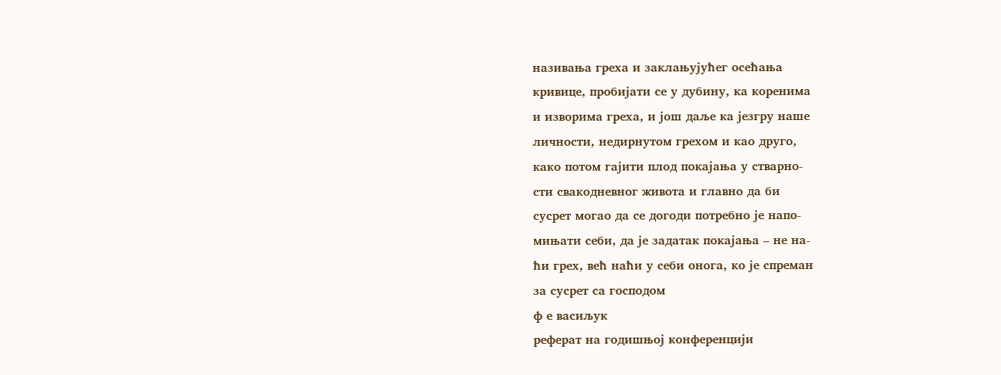називања греха и заклањујућег осећања
кривице, пробијати се у дубину, ка коренима
и изворима греха, и још даље ка језгру наше
личности, недирнутом грехом и као друго,
како потом гајити плод покајања у стварно-
сти свакодневног живота и главно да би
сусрет могао да се догоди потребно је напо-
мињати себи, да је задатак покајања – не на-
ћи грех, већ наћи у себи онога, ко је спреман
за сусрет са господом
ф е васиљук
реферат на годишњој конференцији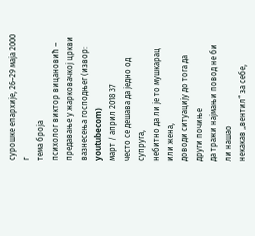сурошке епархије, 26–29 маја 2000 г
тема броја
психолог виктор вицановић –
предавање у жарковачкој цркви
вазнесења господњег (извор: youtubecom)
март / април 2018 37
често се дешава да једно од супруга,
небитно да ли је то мушкарац или жена,
доводи ситуацију до тога да други почиње
да тражи најмањи повод не би ли нашао
некакав „вентил“ за себе,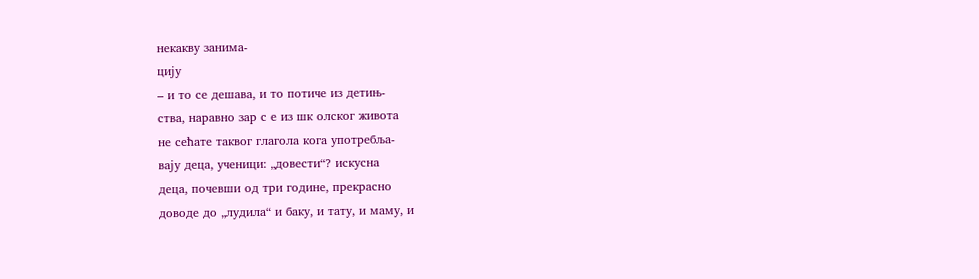некакву занима-
цију
– и то се дешава, и то потиче из детињ-
ства, наравно зар с е из шк олског живота
не сећате таквог глагола кога употребља-
вају деца, ученици: „довести“? искусна
деца, почевши од три године, прекрасно
доводе до „лудила“ и баку, и тату, и маму, и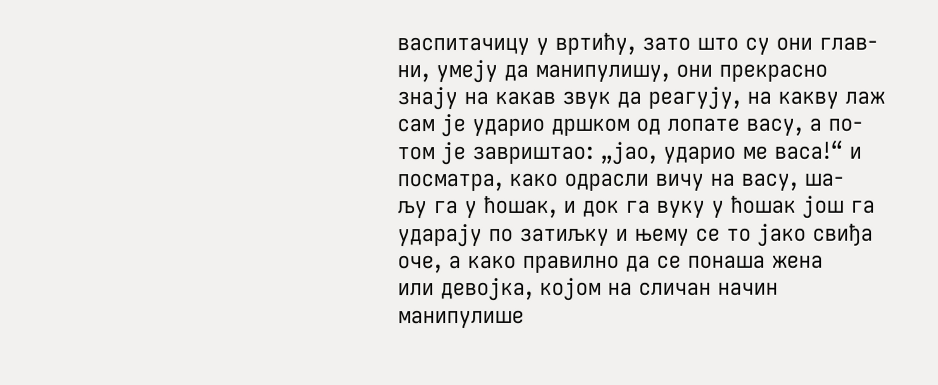васпитачицу у вртићу, зато што су они глав-
ни, умеју да манипулишу, они прекрасно
знају на какав звук да реагују, на какву лаж
сам је ударио дршком од лопате васу, а по-
том је завриштао: „јао, ударио ме васа!“ и
посматра, како одрасли вичу на васу, ша-
љу га у ћошак, и док га вуку у ћошак још га
ударају по затиљку и њему се то јако свиђа
оче, а како правилно да се понаша жена
или девојка, којом на сличан начин
манипулише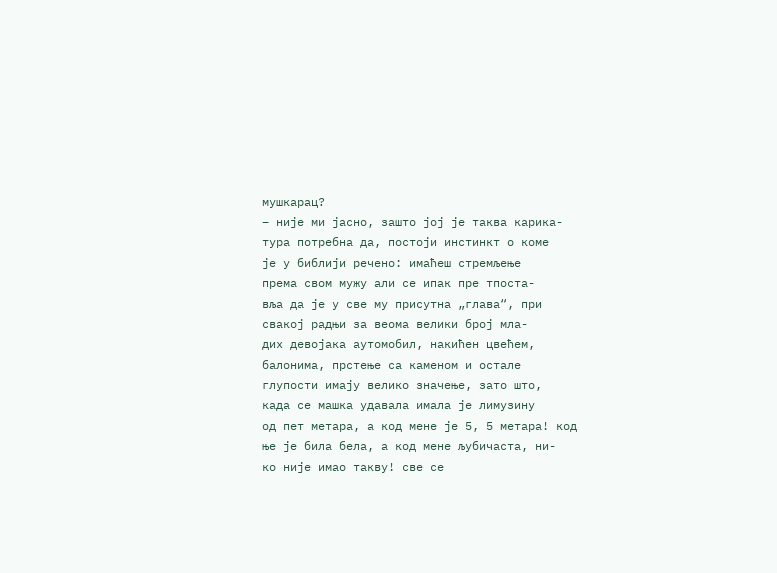мушкарац?
– није ми јасно, зашто јој је таква карика-
тура потребна да, постоји инстинкт о коме
је у библији речено: имаћеш стремљење
према свом мужу али се ипак пре тпоста-
вља да је у све му присутна „глава“, при
свакој радњи за веома велики број мла-
дих девојака аутомобил, накићен цвећем,
балонима, прстење са каменом и остале
глупости имају велико значење, зато што,
када се машка удавала имала је лимузину
од пет метара, а код мене је 5, 5 метара! код
ње је била бела, а код мене љубичаста, ни-
ко није имао такву! све се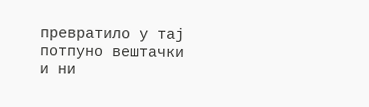превратило у тај
потпуно вештачки и ни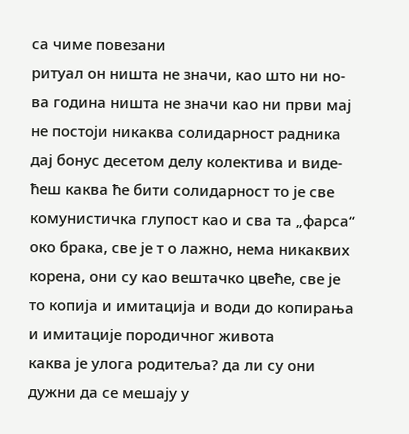са чиме повезани
ритуал он ништа не значи, као што ни но-
ва година ништа не значи као ни први мај
не постоји никаква солидарност радника
дај бонус десетом делу колектива и виде-
ћеш каква ће бити солидарност то је све
комунистичка глупост као и сва та „фарса“
око брака, све је т о лажно, нема никаквих
корена, они су као вештачко цвеће, све је
то копија и имитација и води до копирања
и имитације породичног живота
каква је улога родитеља? да ли су они
дужни да се мешају у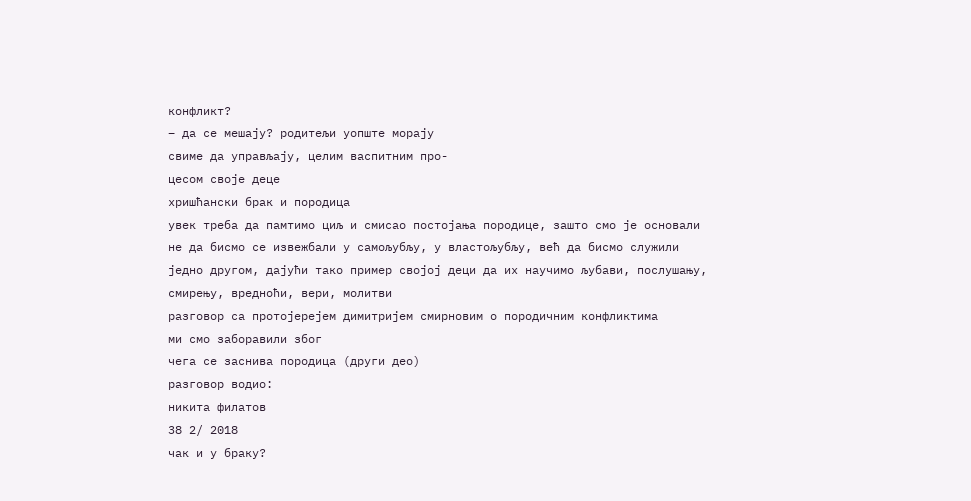конфликт?
– да се мешају? родитељи уопште морају
свиме да управљају, целим васпитним про-
цесом своје деце
хришћански брак и породица
увек треба да памтимо циљ и смисао постојања породице, зашто смо је основали
не да бисмо се извежбали у самољубљу, у властољубљу, већ да бисмо служили
једно другом, дајући тако пример својој деци да их научимо љубави, послушању,
смирењу, вредноћи, вери, молитви
разговор са протојерејем димитријем смирновим о породичним конфликтима
ми смо заборавили због
чега се заснива породица (други део)
разговор водио:
никита филатов
38 2/ 2018
чак и у браку?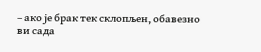– ако је брак тек склопљен, обавезно
ви сада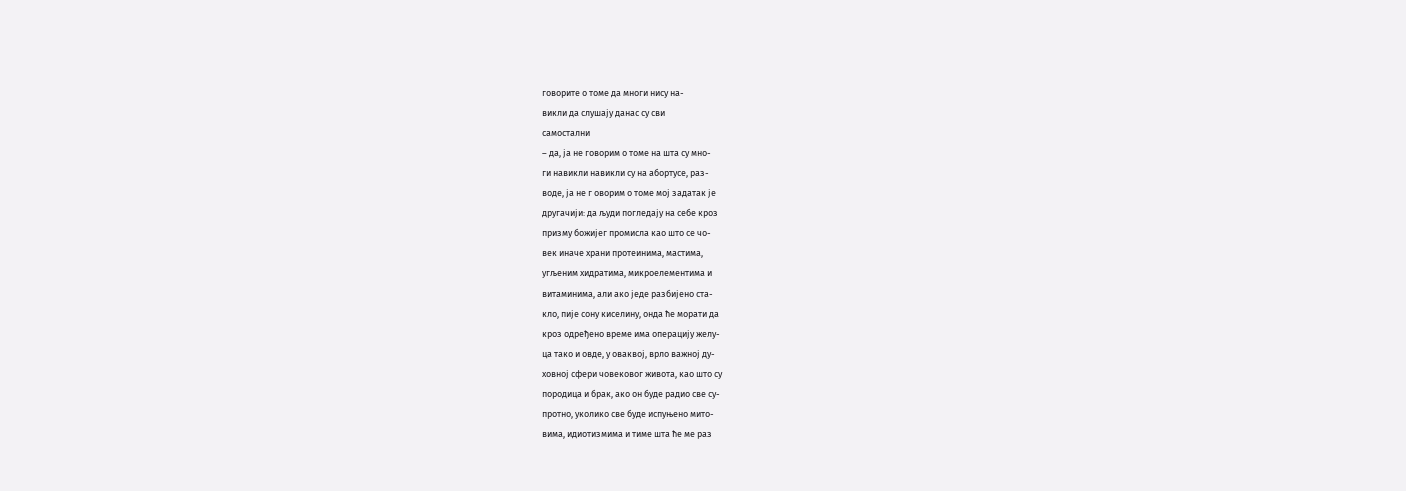говорите о томе да многи нису на-
викли да слушају данас су сви
самостални
– да, ја не говорим о томе на шта су мно-
ги навикли навикли су на абортусе, раз-
воде, ја не г оворим о томе мој задатак је
другачији: да људи погледају на себе кроз
призму божијег промисла као што се чо-
век иначе храни протеинима, мастима,
угљеним хидратима, микроелементима и
витаминима, али ако једе разбијено ста-
кло, пије сону киселину, онда ће морати да
кроз одређено време има операцију желу-
ца тако и овде, у оваквој, врло важној ду-
ховној сфери човековог живота, као што су
породица и брак, ако он буде радио све су-
протно, уколико све буде испуњено мито-
вима, идиотизмима и тиме шта ће ме раз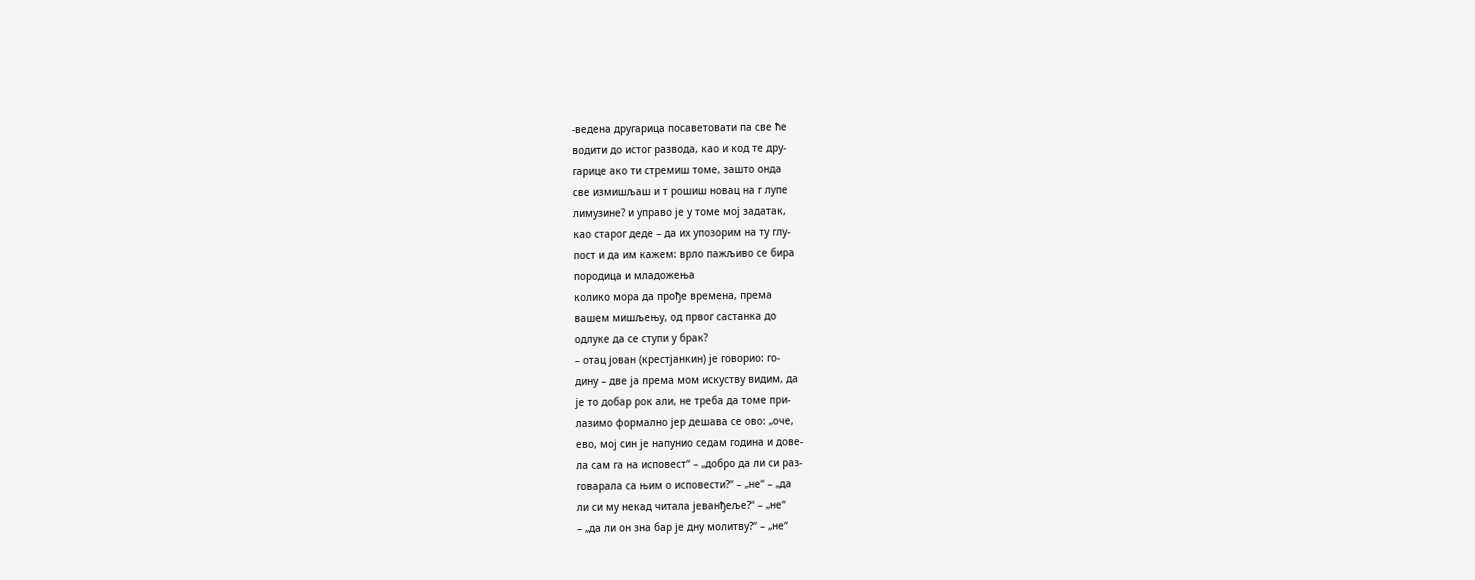-ведена другарица посаветовати па све ће
водити до истог развода, као и код те дру-
гарице ако ти стремиш томе, зашто онда
све измишљаш и т рошиш новац на г лупе
лимузине? и управо је у томе мој задатак,
као старог деде – да их упозорим на ту глу-
пост и да им кажем: врло пажљиво се бира
породица и младожења
колико мора да прође времена, према
вашем мишљењу, од првог састанка до
одлуке да се ступи у брак?
– отац јован (крестјанкин) је говорио: го-
дину – две ја према мом искуству видим, да
је то добар рок али, не треба да томе при-
лазимо формално јер дешава се ово: „оче,
ево, мој син је напунио седам година и дове-
ла сам га на исповест“ – „добро да ли си раз-
говарала са њим о исповести?“ – „не“ – „да
ли си му некад читала јеванђеље?“ – „не“
– „да ли он зна бар је дну молитву?“ – „не“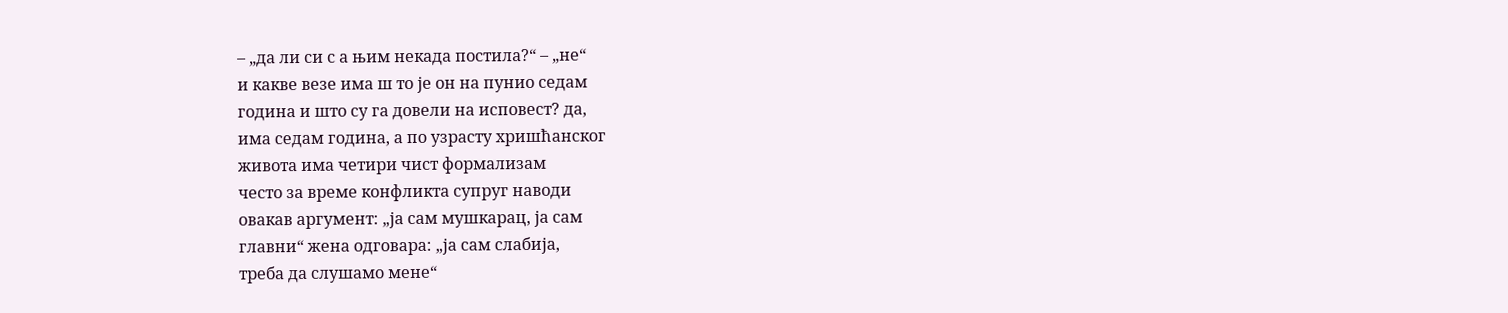– „да ли си с а њим некада постила?“ – „не“
и какве везе има ш то је он на пунио седам
година и што су га довели на исповест? да,
има седам година, а по узрасту хришћанског
живота има четири чист формализам
често за време конфликта супруг наводи
овакав аргумент: „ја сам мушкарац, ја сам
главни“ жена одговара: „ја сам слабија,
треба да слушамо мене“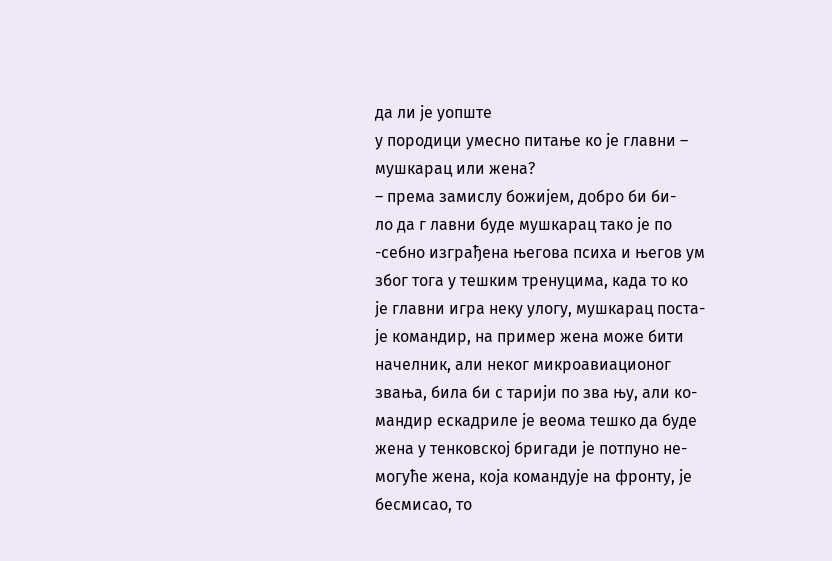да ли је уопште
у породици умесно питање ко је главни –
мушкарац или жена?
– према замислу божијем, добро би би-
ло да г лавни буде мушкарац тако је по
-себно изграђена његова психа и његов ум
због тога у тешким тренуцима, када то ко
је главни игра неку улогу, мушкарац поста-
је командир, на пример жена може бити
начелник, али неког микроавиационог
звања, била би с тарији по зва њу, али ко-
мандир ескадриле је веома тешко да буде
жена у тенковској бригади је потпуно не-
могуће жена, која командује на фронту, је
бесмисао, то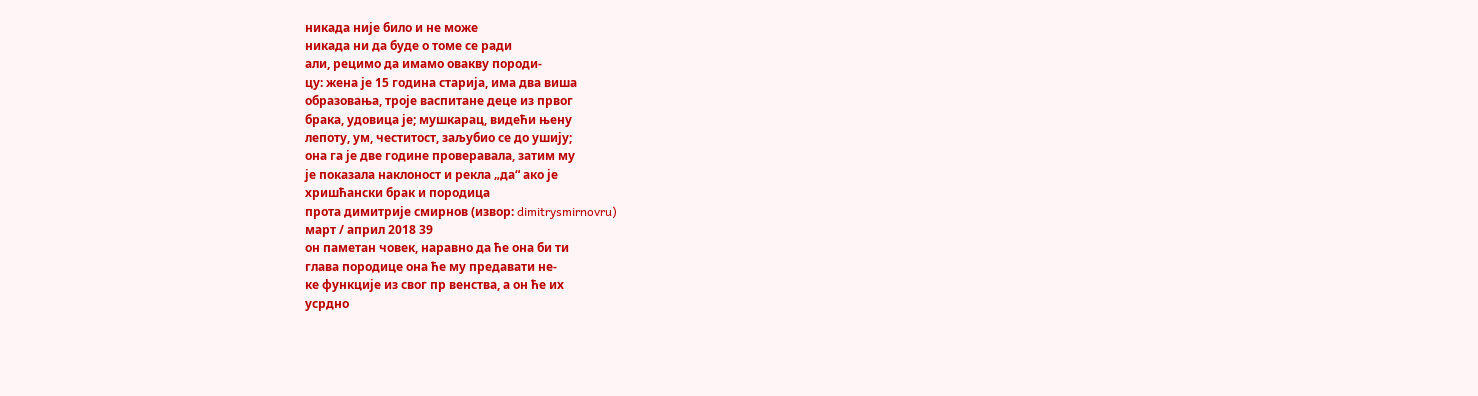никада није било и не може
никада ни да буде о томе се ради
али, рецимо да имамо овакву породи-
цу: жена је 15 година старија, има два виша
образовања, троје васпитане деце из првог
брака, удовица је; мушкарац, видећи њену
лепоту, ум, честитост, заљубио се до ушију;
она га је две године проверавала, затим му
је показала наклоност и рекла „да“ ако је
хришћански брак и породица
прота димитрије смирнов (извор: dimitrysmirnovru)
март / април 2018 39
он паметан човек, наравно да ће она би ти
глава породице она ће му предавати не-
ке функције из свог пр венства, а он ће их
усрдно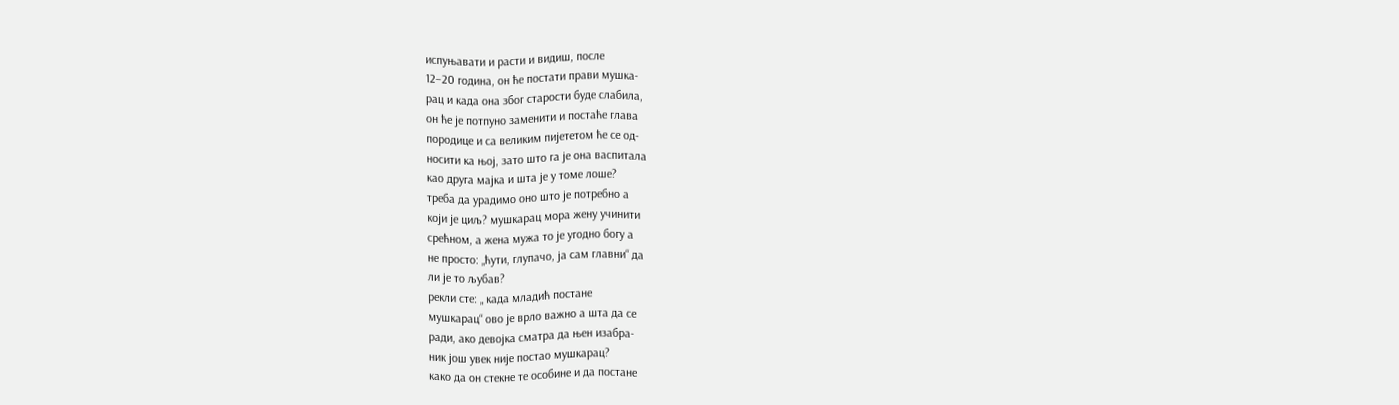испуњавати и расти и видиш, после
12–20 година, он ће постати прави мушка-
рац и када она због старости буде слабила,
он ће је потпуно заменити и постаће глава
породице и са великим пијететом ће се од-
носити ка њој, зато што га је она васпитала
као друга мајка и шта је у томе лоше?
треба да урадимо оно што је потребно а
који је циљ? мушкарац мора жену учинити
срећном, а жена мужа то је угодно богу а
не просто: „ћути, глупачо, ја сам главни“ да
ли је то љубав?
рекли сте: „ када младић постане
мушкарац“ ово је врло важно а шта да се
ради, ако девојка сматра да њен изабра-
ник још увек није постао мушкарац?
како да он стекне те особине и да постане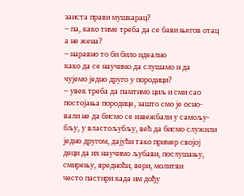заиста прави мушкарац?
– па, како тиме треба да се бави његов отац
а не жена?
– наравно то би било идеално
како да се научимо да слушамо и да
чујемо једно друго у породици?
– увек треба да памтимо циљ и сми сао
постојања породице, зашто смо је осно-
вали не да бисмо се извежбали у самољу-
бљу, у властољубљу, већ да бисмо служили
једно другом, дајући тако пример својој
деци да их научимо љубави, послушању,
смирењу, вредноћи, вери, молитви
често пастири када им дођу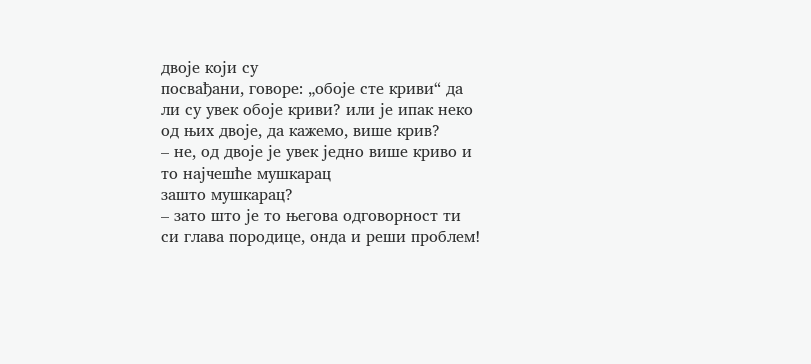двоје који су
посвађани, говоре: „обоје сте криви“ да
ли су увек обоје криви? или је ипак неко
од њих двоје, да кажемо, више крив?
– не, од двоје је увек једно више криво и
то најчешће мушкарац
зашто мушкарац?
– зато што је то његова одговорност ти
си глава породице, онда и реши проблем!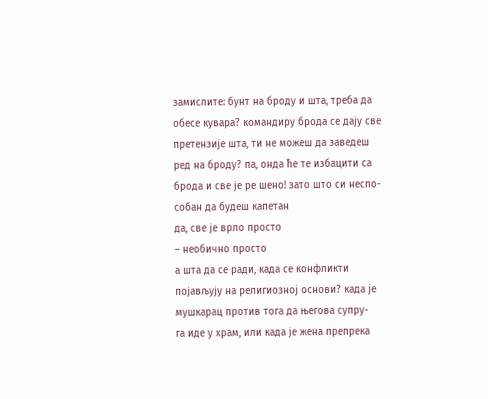замислите: бунт на броду и шта, треба да
обесе кувара? командиру брода се дају све
претензије шта, ти не можеш да заведеш
ред на броду? па, онда ће те избацити са
брода и све је ре шено! зато што си неспо-
собан да будеш капетан
да, све је врло просто
– необично просто
а шта да се ради, када се конфликти
појављују на религиозној основи? када је
мушкарац против тога да његова супру-
га иде у храм, или када је жена препрека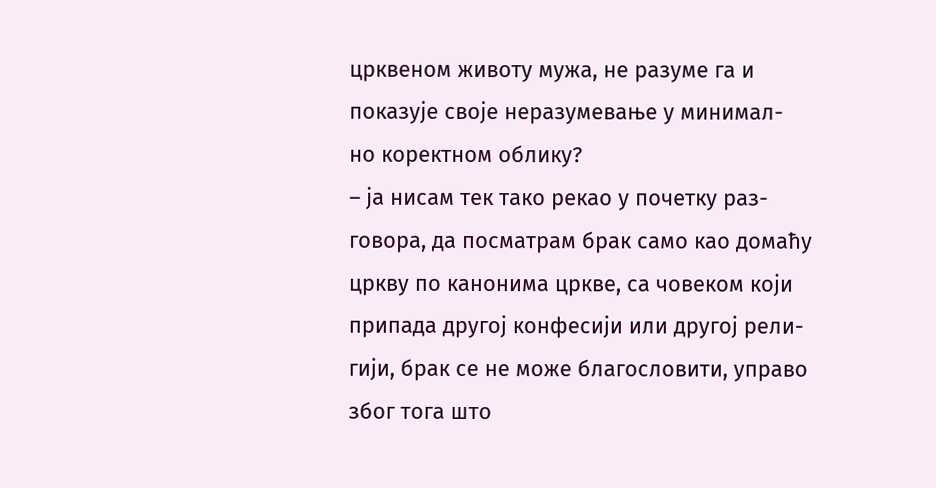црквеном животу мужа, не разуме га и
показује своје неразумевање у минимал-
но коректном облику?
– ја нисам тек тако рекао у почетку раз-
говора, да посматрам брак само као домаћу
цркву по канонима цркве, са човеком који
припада другој конфесији или другој рели-
гији, брак се не може благословити, управо
због тога што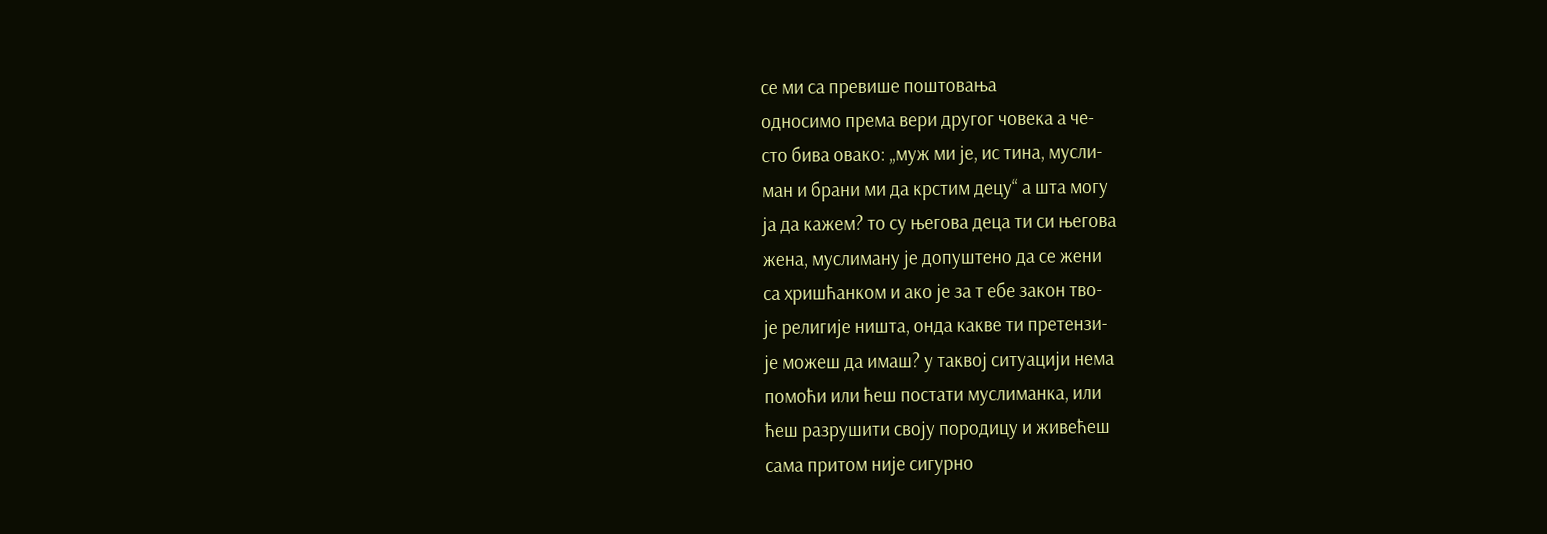се ми са превише поштовања
односимо према вери другог човека а че-
сто бива овако: „муж ми је, ис тина, мусли-
ман и брани ми да крстим децу“ а шта могу
ја да кажем? то су његова деца ти си његова
жена, муслиману је допуштено да се жени
са хришћанком и ако је за т ебе закон тво-
је религије ништа, онда какве ти претензи-
је можеш да имаш? у таквој ситуацији нема
помоћи или ћеш постати муслиманка, или
ћеш разрушити своју породицу и живећеш
сама притом није сигурно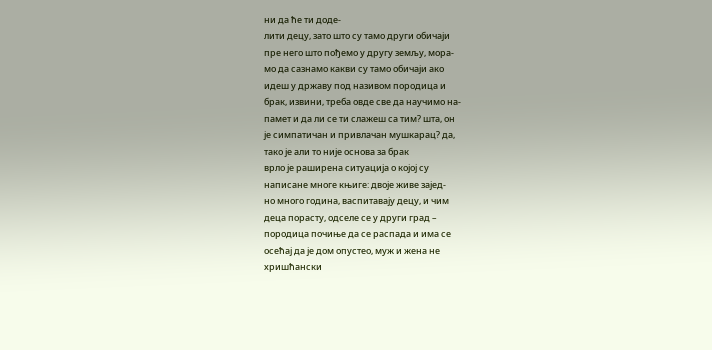ни да ће ти доде-
лити децу, зато што су тамо други обичаји
пре него што пођемо у другу земљу, мора-
мо да сазнамо какви су тамо обичаји ако
идеш у државу под називом породица и
брак, извини, треба овде све да научимо на-
памет и да ли се ти слажеш са тим? шта, он
је симпатичан и привлачан мушкарац? да,
тако је али то није основа за брак
врло је раширена ситуација о којој су
написане многе књиге: двоје живе зајед-
но много година, васпитавају децу, и чим
деца порасту, одселе се у други град –
породица почиње да се распада и има се
осећај да је дом опустео, муж и жена не
хришћански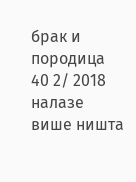брак и породица
40 2/ 2018
налазе више ништа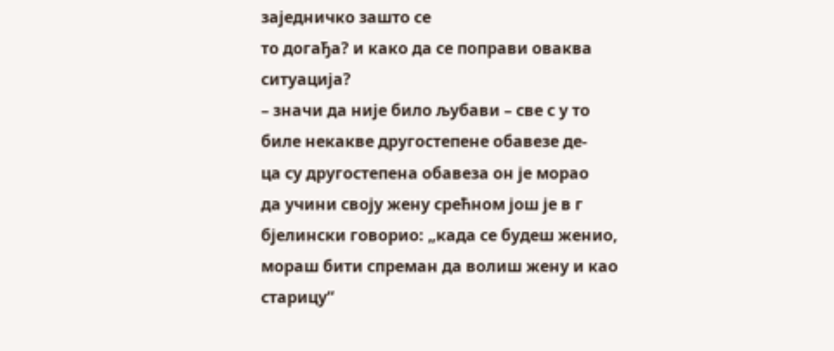заједничко зашто се
то догађа? и како да се поправи оваква
ситуација?
– значи да није било љубави – све с у то
биле некакве другостепене обавезе де-
ца су другостепена обавеза он је морао
да учини своју жену срећном још је в г
бјелински говорио: „када се будеш женио,
мораш бити спреман да волиш жену и као
старицу“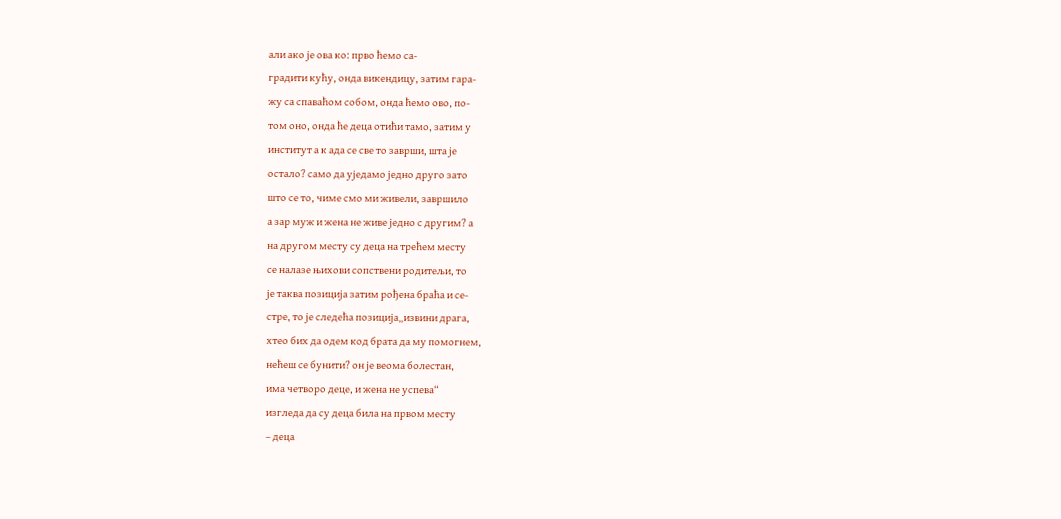али ако је ова ко: прво ћемо са-
градити кућу, онда викендицу, затим гара-
жу са спаваћом собом, онда ћемо ово, по-
том оно, онда ће деца отићи тамо, затим у
институт а к ада се све то заврши, шта је
остало? само да уједамо једно друго зато
што се то, чиме смо ми живели, завршило
а зар муж и жена не живе једно с другим? а
на другом месту су деца на трећем месту
се налазе њихови сопствени родитељи, то
је таква позиција затим рођена браћа и се-
стре, то је следећа позиција„извини драга,
хтео бих да одем код брата да му помогнем,
нећеш се бунити? он је веома болестан,
има четворо деце, и жена не успева“
изгледа да су деца била на првом месту
– деца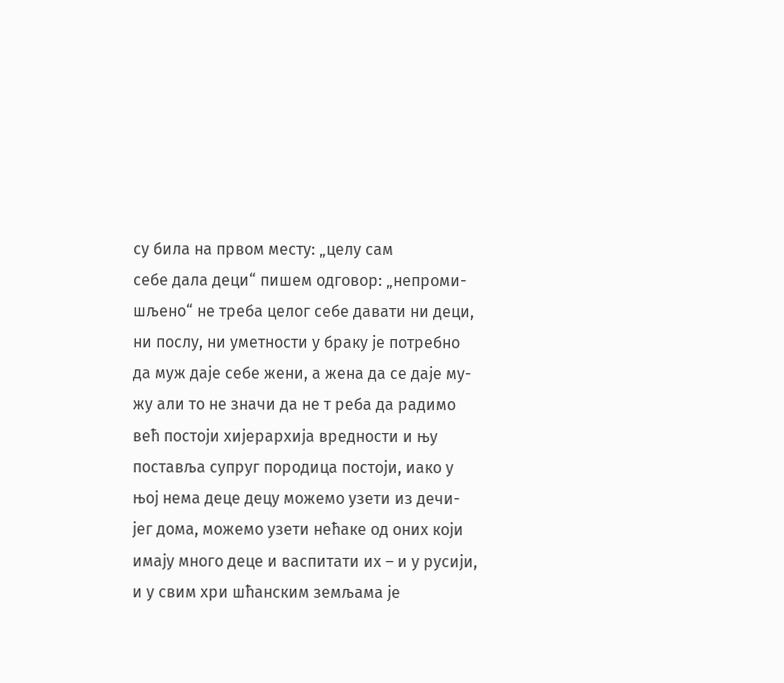су била на првом месту: „целу сам
себе дала деци“ пишем одговор: „непроми-
шљено“ не треба целог себе давати ни деци,
ни послу, ни уметности у браку је потребно
да муж даје себе жени, а жена да се даје му-
жу али то не значи да не т реба да радимо
већ постоји хијерархија вредности и њу
поставља супруг породица постоји, иако у
њој нема деце децу можемо узети из дечи-
јег дома, можемо узети нећаке од оних који
имају много деце и васпитати их – и у русији,
и у свим хри шћанским земљама је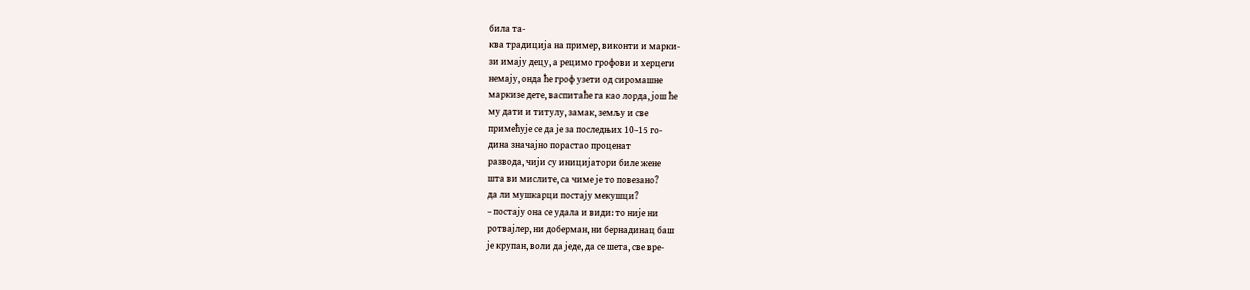била та-
ква традиција на пример, виконти и марки-
зи имају децу, а рецимо грофови и херцеги
немају, онда ће гроф узети од сиромашне
маркизе дете, васпитаће га као лорда, још ће
му дати и титулу, замак, земљу и све
примећује се да је за последњих 10–15 го-
дина значајно порастао проценат
развода, чији су иницијатори биле жене
шта ви мислите, са чиме је то повезано?
да ли мушкарци постају мекушци?
– постају она се удала и види: то није ни
ротвајлер, ни доберман, ни бернадинац баш
је крупан, воли да једе, да се шета, све вре-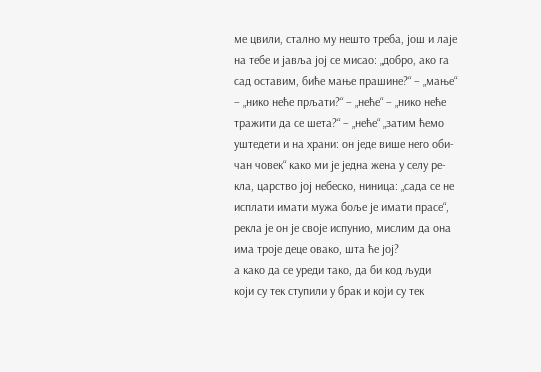ме цвили, стално му нешто треба, још и лаје
на тебе и јавља јој се мисао: „добро, ако га
сад оставим, биће мање прашине?“ – „мање“
– „нико неће прљати?“ – „неће“ – „нико неће
тражити да се шета?“ – „неће“ „затим ћемо
уштедети и на храни: он једе више него оби-
чан човек“ како ми је једна жена у селу ре-
кла, царство јој небеско, ниница: „сада се не
исплати имати мужа боље је имати прасе“,
рекла је он је своје испунио, мислим да она
има троје деце овако, шта ће јој?
а како да се уреди тако, да би код људи
који су тек ступили у брак и који су тек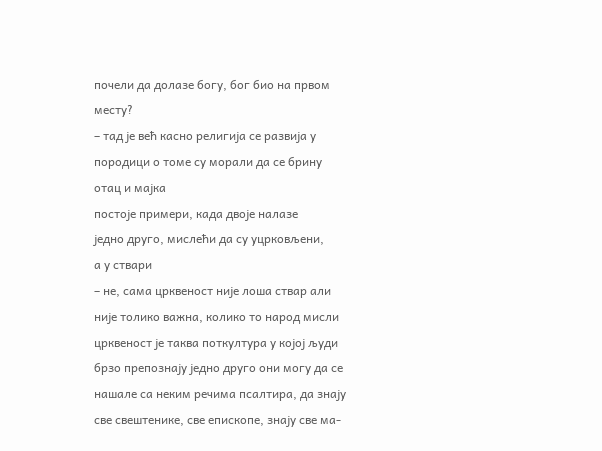почели да долазе богу, бог био на првом
месту?
– тад је већ касно религија се развија у
породици о томе су морали да се брину
отац и мајка
постоје примери, када двоје налазе
једно друго, мислећи да су уцрковљени,
а у ствари
– не, сама црквеност није лоша ствар али
није толико важна, колико то народ мисли
црквеност је таква поткултура у којој људи
брзо препознају једно друго они могу да се
нашале са неким речима псалтира, да знају
све свештенике, све епископе, знају све ма-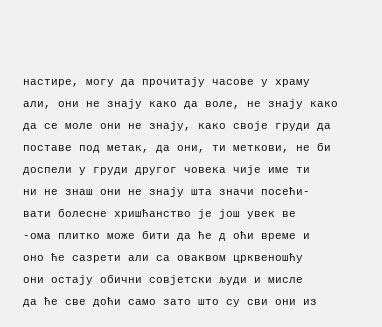настире, могу да прочитају часове у храму
али, они не знају како да воле, не знају како
да се моле они не знају, како своје груди да
поставе под метак, да они, ти меткови, не би
доспели у груди другог човека чије име ти
ни не знаш они не знају шта значи посећи-
вати болесне хришћанство је још увек ве
-ома плитко може бити да ће д оћи време и
оно ће сазрети али са оваквом црквеношћу
они остају обични совјетски људи и мисле
да ће све доћи само зато што су сви они из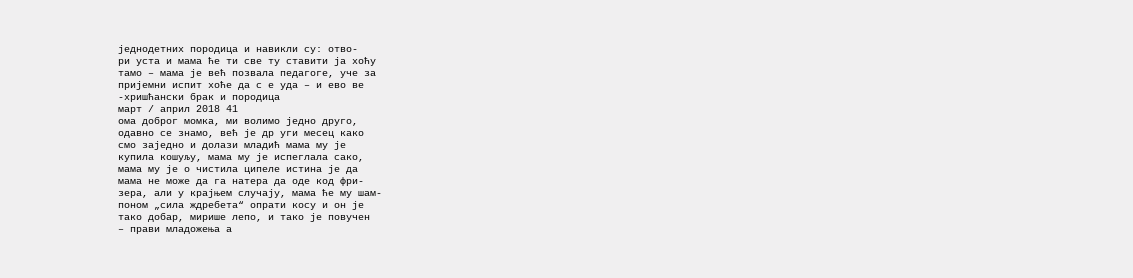једнодетних породица и навикли су: отво-
ри уста и мама ће ти све ту ставити ја хоћу
тамо – мама је већ позвала педагоге, уче за
пријемни испит хоће да с е уда – и ево ве
-хришћански брак и породица
март / април 2018 41
ома доброг момка, ми волимо једно друго,
одавно се знамо, већ је др уги месец како
смо заједно и долази младић мама му је
купила кошуљу, мама му је испеглала сако,
мама му је о чистила ципеле истина је да
мама не може да га натера да оде код фри-
зера, али у крајњем случају, мама ће му шам-
поном „сила ждребета“ опрати косу и он је
тако добар, мирише лепо, и тако је повучен
– прави младожења а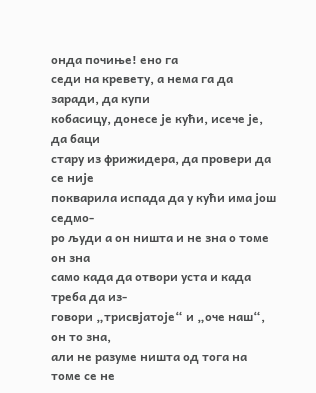онда почиње! ено га
седи на кревету, а нема га да заради, да купи
кобасицу, донесе је кући, исече је, да баци
стару из фрижидера, да провери да се није
покварила испада да у кући има још седмо-
ро људи а он ништа и не зна о томе он зна
само када да отвори уста и када треба да из-
говори „трисвјатоје“ и „оче наш“, он то зна,
али не разуме ништа од тога на томе се не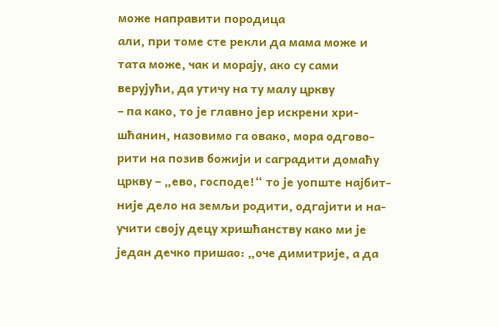може направити породица
али, при томе сте рекли да мама може и
тата може, чак и морају, ако су сами
верујући, да утичу на ту малу цркву
– па како, то је главно јер искрени хри-
шћанин, назовимо га овако, мора одгово-
рити на позив божији и саградити домаћу
цркву – „ево, господе!“ то је уопште најбит-
није дело на земљи родити, одгајити и на-
учити своју децу хришћанству како ми је
један дечко пришао: „оче димитрије, а да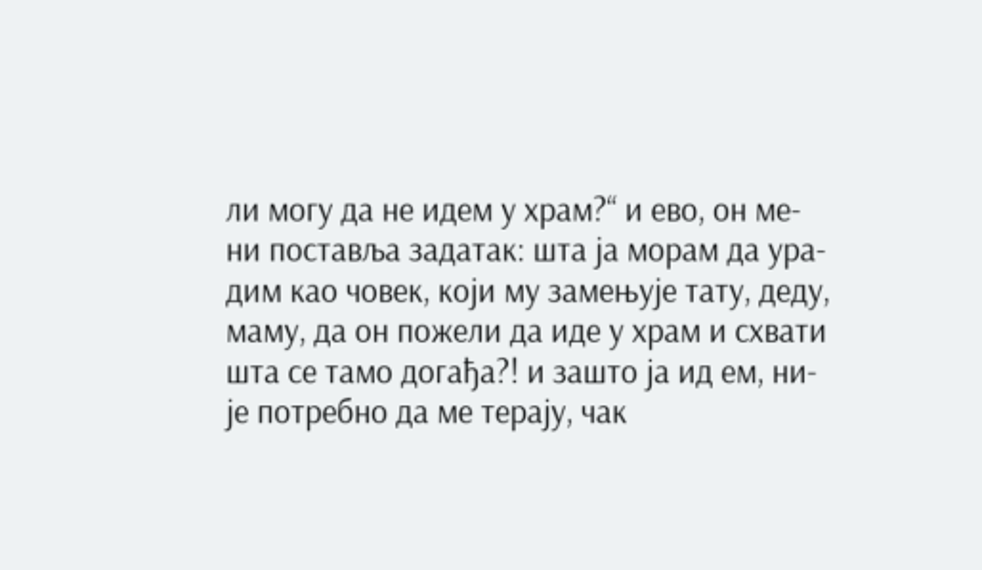ли могу да не идем у храм?“ и ево, он ме-
ни поставља задатак: шта ја морам да ура-
дим као човек, који му замењује тату, деду,
маму, да он пожели да иде у храм и схвати
шта се тамо догађа?! и зашто ја ид ем, ни-
је потребно да ме терају, чак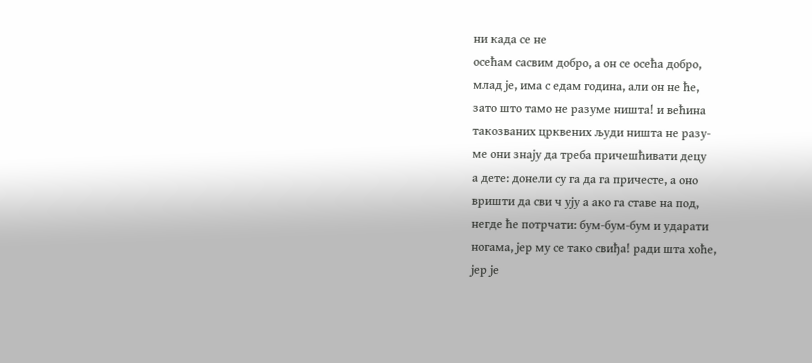ни када се не
осећам сасвим добро, а он се осећа добро,
млад је, има с едам година, али он не ће,
зато што тамо не разуме ништа! и већина
такозваних црквених људи ништа не разу-
ме они знају да треба причешћивати децу
а дете: донели су га да га причесте, а оно
вришти да сви ч ују а ако га ставе на под,
негде ће потрчати: бум-бум-бум и ударати
ногама, јер му се тако свиђа! ради шта хоће,
јер је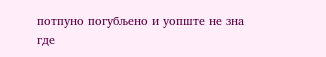потпуно погубљено и уопште не зна
где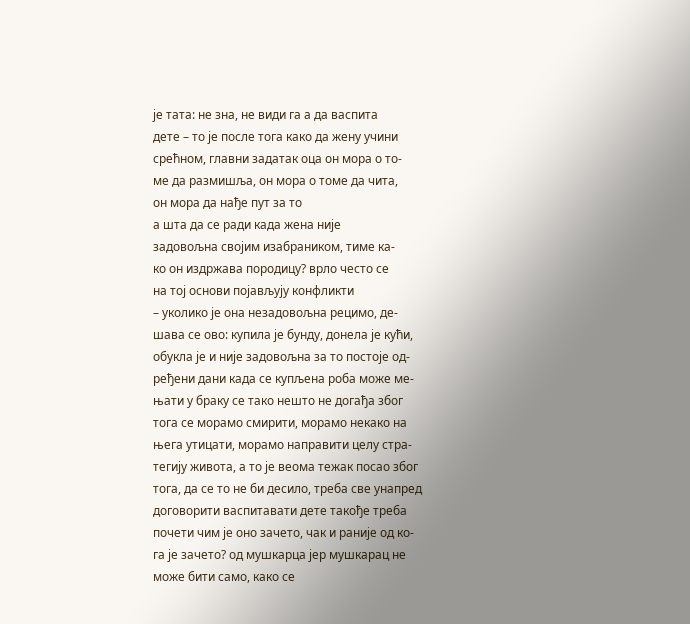је тата: не зна, не види га а да васпита
дете – то је после тога како да жену учини
срећном, главни задатак оца он мора о то-
ме да размишља, он мора о томе да чита,
он мора да нађе пут за то
а шта да се ради када жена није
задовољна својим изабраником, тиме ка-
ко он издржава породицу? врло често се
на тој основи појављују конфликти
– уколико је она незадовољна рецимо, де-
шава се ово: купила је бунду, донела је кући,
обукла је и није задовољна за то постоје од-
ређени дани када се купљена роба може ме-
њати у браку се тако нешто не догађа због
тога се морамо смирити, морамо некако на
њега утицати, морамо направити целу стра-
тегију живота, а то је веома тежак посао због
тога, да се то не би десило, треба све унапред
договорити васпитавати дете такође треба
почети чим је оно зачето, чак и раније од ко-
га је зачето? од мушкарца јер мушкарац не
може бити само, како се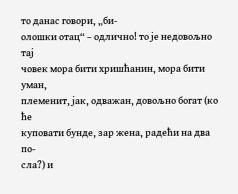то данас говори, „би-
олошки отац“ – одлично! то је недовољно тај
човек мора бити хришћанин, мора бити уман,
племенит, јак, одважан, довољно богат (ко ће
куповати бунде, зар жена, радећи на два по-
сла?) и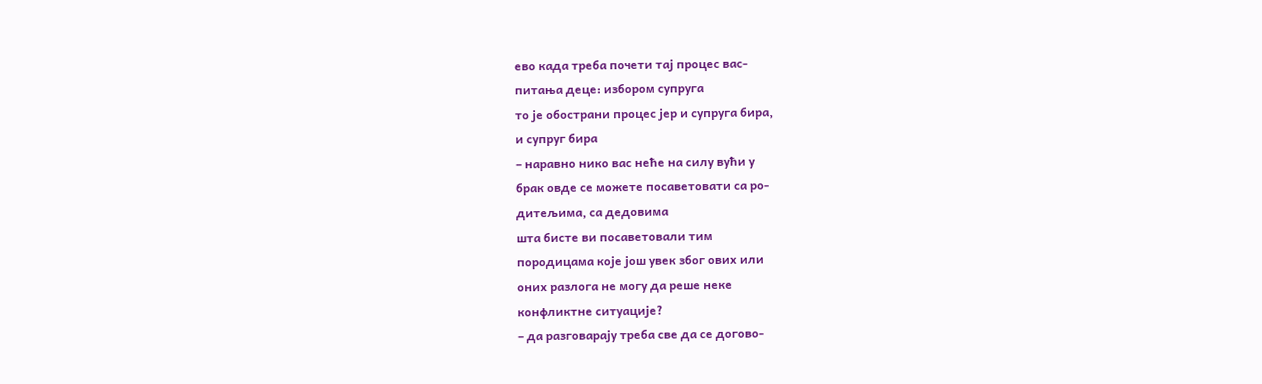ево када треба почети тај процес вас-
питања деце: избором супруга
то је обострани процес јер и супруга бира,
и супруг бира
– наравно нико вас неће на силу вући у
брак овде се можете посаветовати са ро-
дитељима, са дедовима
шта бисте ви посаветовали тим
породицама које још увек због ових или
оних разлога не могу да реше неке
конфликтне ситуације?
– да разговарају треба све да се догово-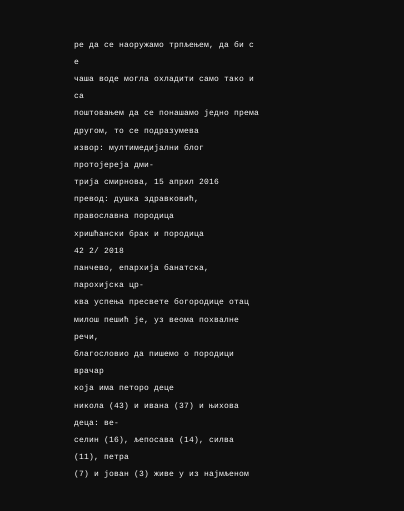ре да се наоружамо трпљењем, да би с е
чаша воде могла охладити само тако и са
поштовањем да се понашамо једно према
другом, то се подразумева
извор: мултимедијални блог протојереја дми-
трија смирнова, 15 април 2016
превод: душка здравковић,
православна породица
хришћански брак и породица
42 2/ 2018
панчево, епархија банатска, парохијска цр-
ква успења пресвете богородице отац
милош пешић је, уз веома похвалне речи,
благословио да пишемо о породици врачар
која има петоро деце
никола (43) и ивана (37) и њихова деца: ве-
селин (16), љепосава (14), силва (11), петра
(7) и јован (3) живе у из најмљеном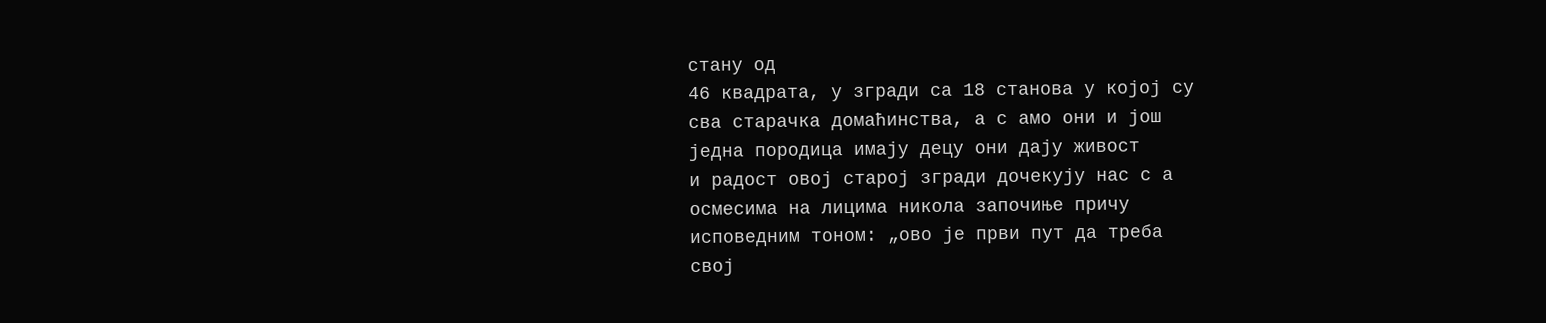стану од
46 квадрата, у згради са 18 станова у којој су
сва старачка домаћинства, а с амо они и још
једна породица имају децу они дају живост
и радост овој старој згради дочекују нас с а
осмесима на лицима никола започиње причу
исповедним тоном: „ово је први пут да треба
свој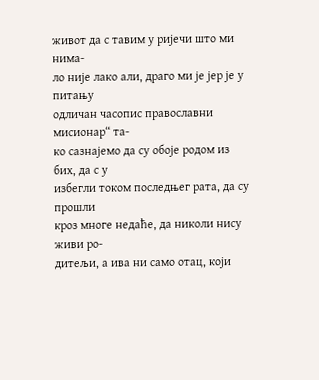живот да с тавим у ријечи што ми нима-
ло није лако али, драго ми је јер је у питању
одличан часопис православни мисионар“ та-
ко сазнајемо да су обоје родом из бих, да с у
избегли током последњег рата, да су прошли
кроз многе недаће, да николи нису живи ро-
дитељи, а ива ни само отац, који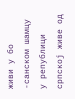живи у бо
-санском шамцу у републици српској живе од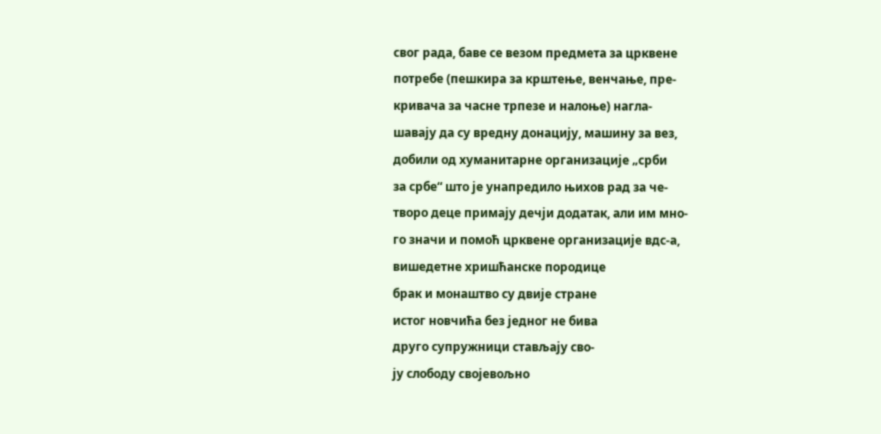свог рада, баве се везом предмета за црквене
потребе (пешкира за крштење, венчање, пре-
кривача за часне трпезе и налоње) нагла-
шавају да су вредну донацију, машину за вез,
добили од хуманитарне организације „срби
за србе“ што је унапредило њихов рад за че-
творо деце примају дечји додатак, али им мно-
го значи и помоћ црквене организације вдс-а,
вишедетне хришћанске породице
брак и монаштво су двије стране
истог новчића без једног не бива
друго супружници стављају сво-
ју слободу својевољно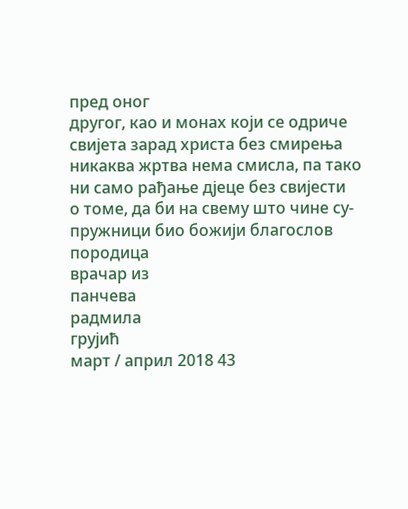пред оног
другог, као и монах који се одриче
свијета зарад христа без смирења
никаква жртва нема смисла, па тако
ни само рађање дјеце без свијести
о томе, да би на свему што чине су-
пружници био божији благослов
породица
врачар из
панчева
радмила
грујић
март / април 2018 43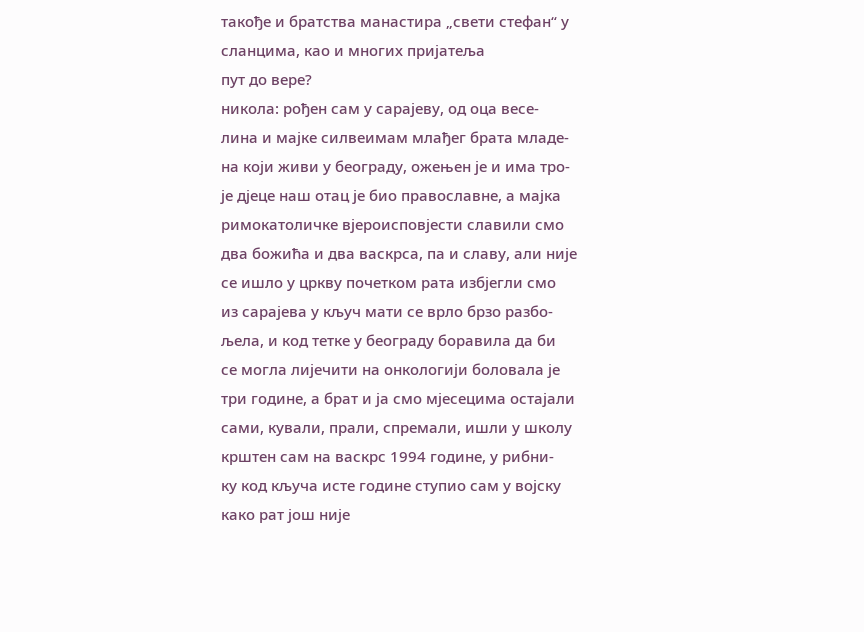такође и братства манастира „свети стефан“ у
сланцима, као и многих пријатеља
пут до вере?
никола: рођен сам у сарајеву, од оца весе-
лина и мајке силвеимам млађег брата младе-
на који живи у београду, ожењен је и има тро-
је дјеце наш отац је био православне, а мајка
римокатоличке вјероисповјести славили смо
два божића и два васкрса, па и славу, али није
се ишло у цркву почетком рата избјегли смо
из сарајева у кључ мати се врло брзо разбо-
љела, и код тетке у београду боравила да би
се могла лијечити на онкологији боловала је
три године, а брат и ја смо мјесецима остајали
сами, кували, прали, спремали, ишли у школу
крштен сам на васкрс 1994 године, у рибни-
ку код кључа исте године ступио сам у војску
како рат још није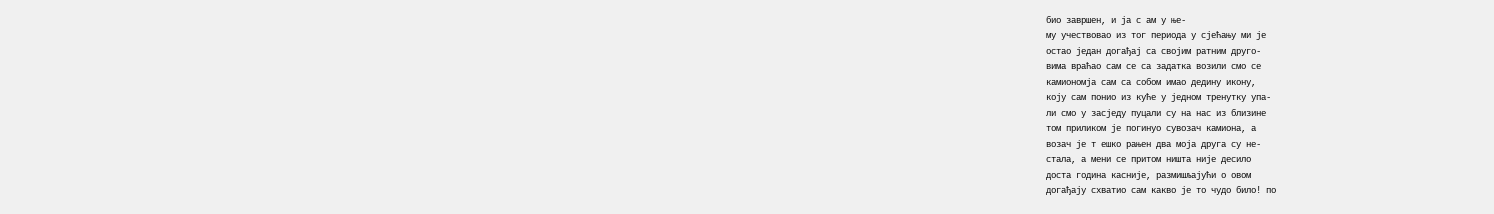био завршен, и ја с ам у ње-
му учествовао из тог периода у сјећању ми је
остао један догађај са својим ратним друго-
вима враћао сам се са задатка возили смо се
камиономја сам са собом имао дедину икону,
коју сам понио из куће у једном тренутку упа-
ли смо у засједу пуцали су на нас из близине
том приликом је погинуо сувозач камиона, а
возач је т ешко рањен два моја друга су не-
стала, а мени се притом ништа није десило
доста година касније, размишљајући о овом
догађају схватио сам какво је то чудо било! по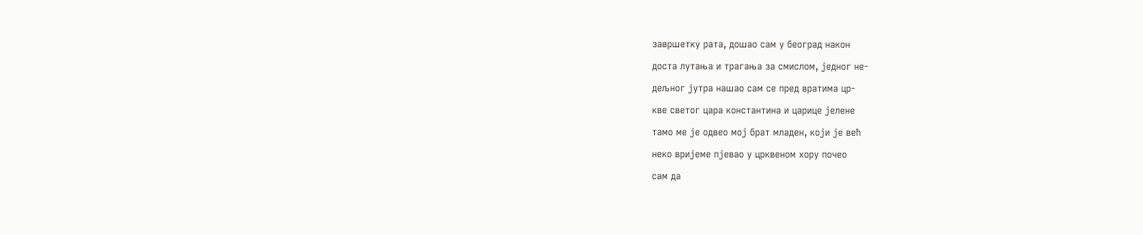завршетку рата, дошао сам у београд након
доста лутања и трагања за смислом, једног не-
дељног јутра нашао сам се пред вратима цр-
кве светог цара константина и царице јелене
тамо ме је одвео мој брат младен, који је већ
неко вријеме пјевао у црквеном хору почео
сам да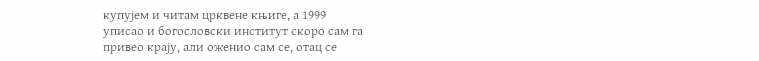купујем и читам црквене књиге, а 1999
уписао и богословски институт скоро сам га
привео крају, али оженио сам се, отац се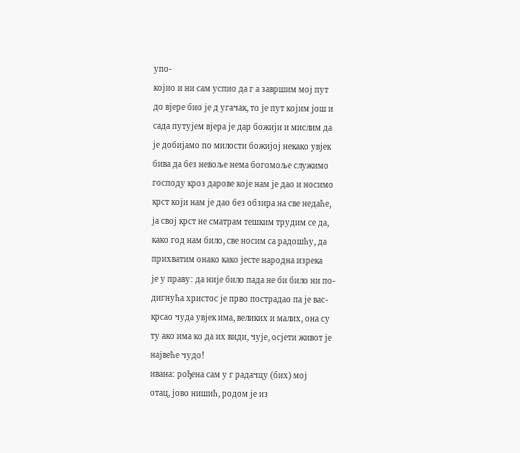упо-
којио и ни сам успио да г а завршим мој пут
до вјере био је д угачак, то је пут којим још и
сада путујем вјера је дар божији и мислим да
је добијамо по милости божијој некако увјек
бива да без невоље нема богомоље служимо
господу кроз дарове које нам је дао и носимо
крст који нам је дао без обзира на све недаће,
ја свој крст не сматрам тешким трудим се да,
како год нам било, све носим са радошћу, да
прихватим онако како јесте народна изрека
је у праву: да није било пада не би било ни по-
дигнућа христос је прво пострадао па је вас-
крсао чуда увјек има, великих и малих, она су
ту ако има ко да их види, чује, осјети живот је
највеће чудо!
ивана: рођена сам у г радачцу (бих) мој
отац, јово нишић, родом је из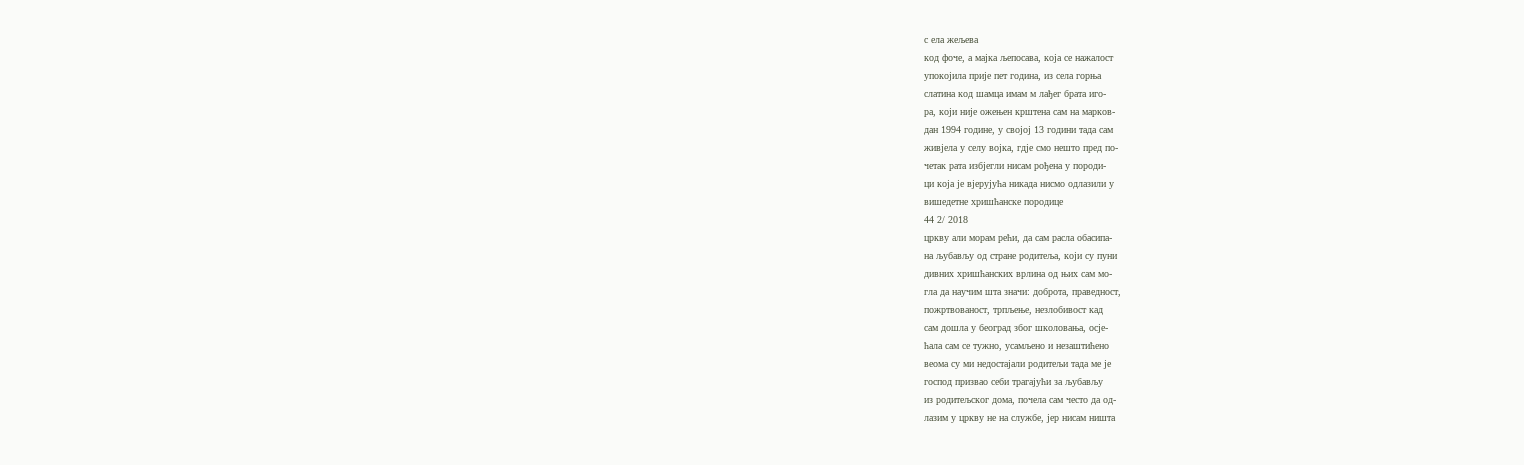с ела жељева
код фоче, а мајка љепосава, која се нажалост
упокојила прије пет година, из села горња
слатина код шамца имам м лађег брата иго-
ра, који није ожењен крштена сам на марков-
дан 1994 године, у својој 13 години тада сам
живјела у селу војка, гдје смо нешто пред по-
четак рата избјегли нисам рођена у породи-
ци која је вјерујућа никада нисмо одлазили у
вишедетне хришћанске породице
44 2/ 2018
цркву али морам рећи, да сам расла обасипа-
на љубављу од стране родитеља, који су пуни
дивних хришћанских врлина од њих сам мо-
гла да научим шта значи: доброта, праведност,
пожртвованост, трпљење, незлобивост кад
сам дошла у београд због школовања, осје-
ћала сам се тужно, усамљено и незаштићено
веома су ми недостајали родитељи тада ме је
господ призвао себи трагајући за љубављу
из родитељског дома, почела сам често да од-
лазим у цркву не на службе, јер нисам ништа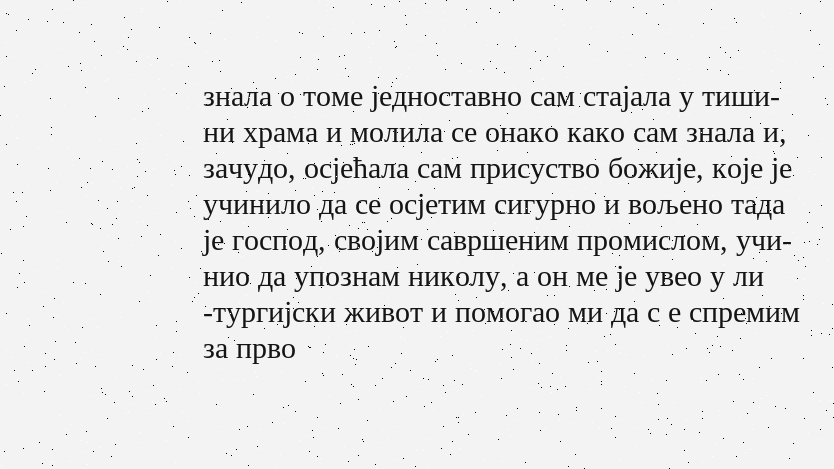знала о томе једноставно сам стајала у тиши-
ни храма и молила се онако како сам знала и,
зачудо, осјећала сам присуство божије, које је
учинило да се осјетим сигурно и вољено тада
је господ, својим савршеним промислом, учи-
нио да упознам николу, а он ме је увео у ли
-тургијски живот и помогао ми да с е спремим
за прво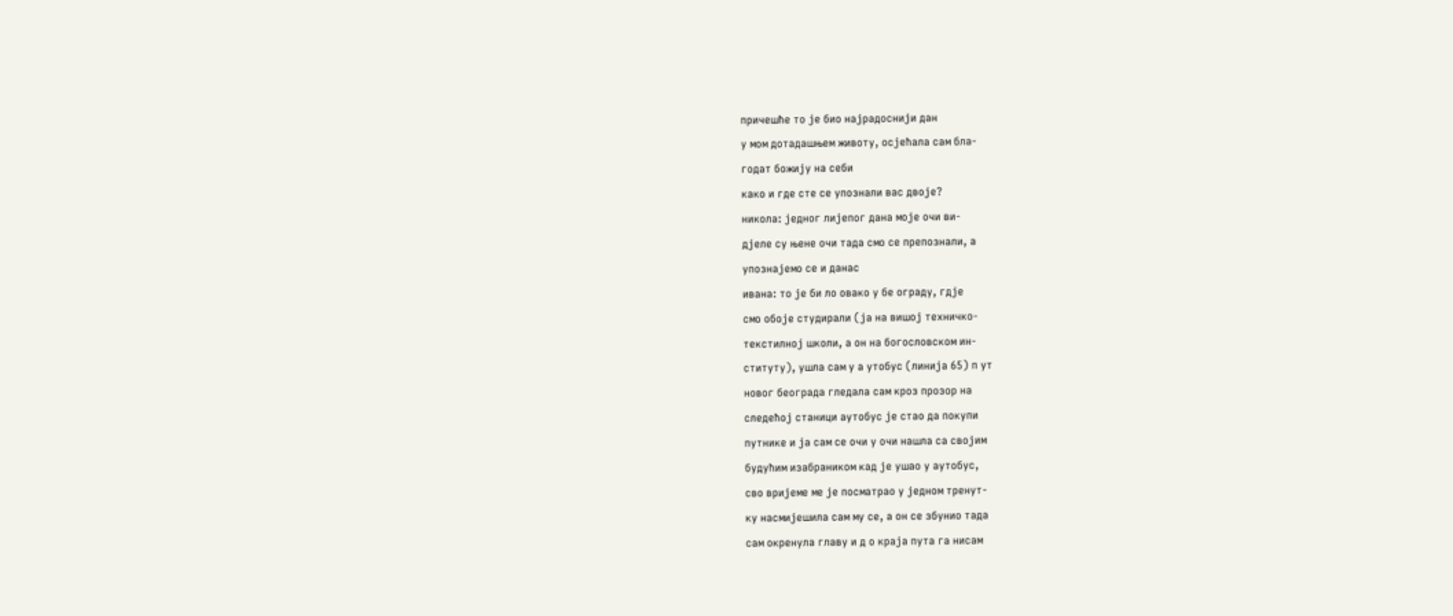причешће то је био најрадоснији дан
у мом дотадашњем животу, осјећала сам бла-
годат божију на себи
како и где сте се упознали вас двоје?
никола: једног лијепог дана моје очи ви-
дјеле су њене очи тада смо се препознали, а
упознајемо се и данас
ивана: то је би ло овако у бе ограду, гдје
смо обоје студирали (ја на вишој техничко-
текстилној школи, а он на богословском ин-
ституту), ушла сам у а утобус (линија 65) п ут
новог београда гледала сам кроз прозор на
следећој станици аутобус је стао да покупи
путнике и ја сам се очи у очи нашла са својим
будућим изабраником кад је ушао у аутобус,
сво вријеме ме је посматрао у једном тренут-
ку насмијешила сам му се, а он се збунио тада
сам окренула главу и д о краја пута га нисам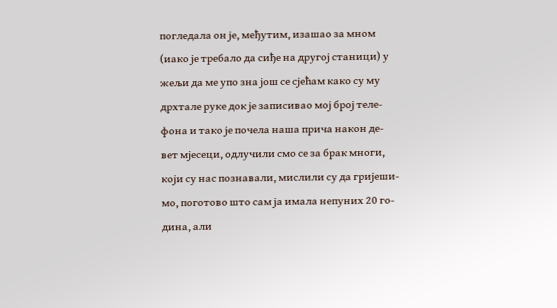погледала он је, међутим, изашао за мном
(иако је требало да сиђе на другој станици) у
жељи да ме упо зна још се сјећам како су му
дрхтале руке док је записивао мој број теле-
фона и тако је почела наша прича након де-
вет мјесеци, одлучили смо се за брак многи,
који су нас познавали, мислили су да гријеши-
мо, поготово што сам ја имала непуних 20 го-
дина, али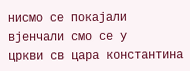нисмо се покајали вјенчали смо се у
цркви св цара константина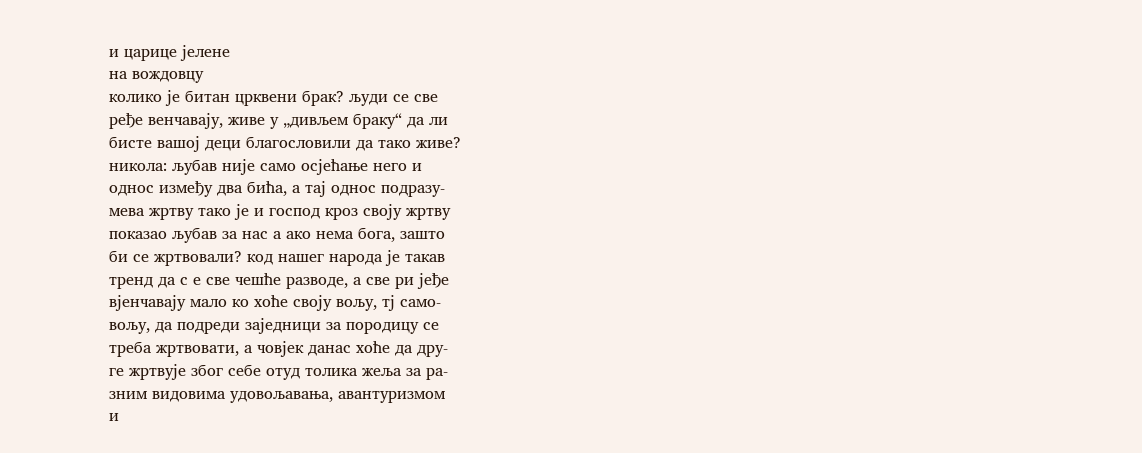и царице јелене
на вождовцу
колико је битан црквени брак? људи се све
ређе венчавају, живе у „дивљем браку“ да ли
бисте вашој деци благословили да тако живе?
никола: љубав није само осјећање него и
однос између два бића, а тај однос подразу-
мева жртву тако је и господ кроз своју жртву
показао љубав за нас а ако нема бога, зашто
би се жртвовали? код нашег народа је такав
тренд да с е све чешће разводе, а све ри јеђе
вјенчавају мало ко хоће своју вољу, тј само-
вољу, да подреди заједници за породицу се
треба жртвовати, а човјек данас хоће да дру-
ге жртвује због себе отуд толика жеља за ра-
зним видовима удовољавања, авантуризмом
и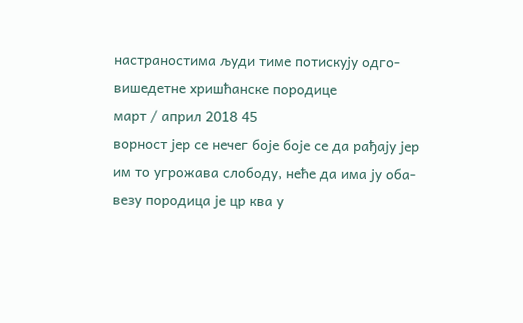настраностима људи тиме потискују одго-
вишедетне хришћанске породице
март / април 2018 45
ворност јер се нечег боје боје се да рађају јер
им то угрожава слободу, неће да има ју оба-
везу породица је цр ква у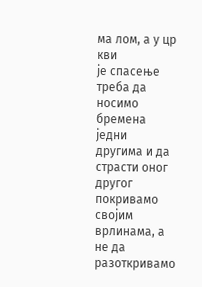ма лом, а у цр кви
је спасење треба да носимо бремена једни
другима и да страсти оног другог покривамо
својим врлинама, а не да разоткривамо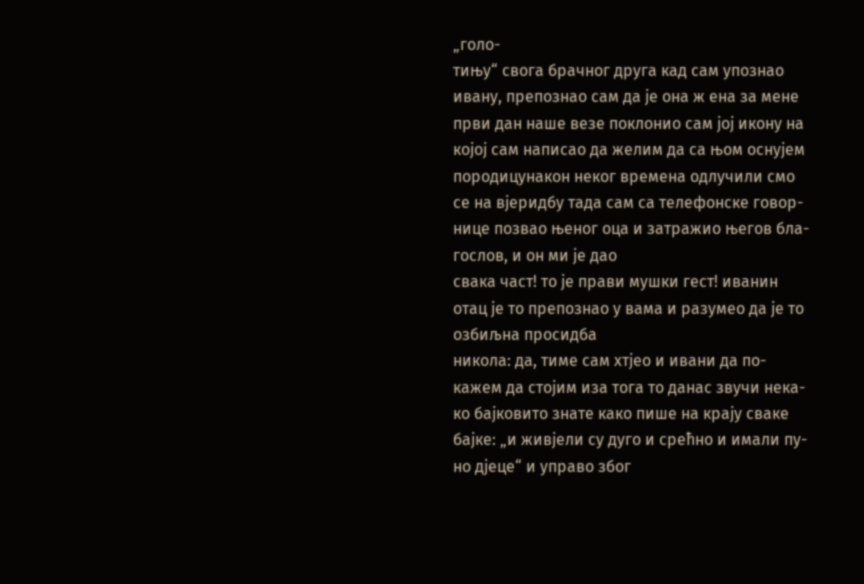„голо-
тињу“ свога брачног друга кад сам упознао
ивану, препознао сам да је она ж ена за мене
први дан наше везе поклонио сам јој икону на
којој сам написао да желим да са њом оснујем
породицунакон неког времена одлучили смо
се на вјеридбу тада сам са телефонске говор-
нице позвао њеног оца и затражио његов бла-
гослов, и он ми је дао
свака част! то је прави мушки гест! иванин
отац је то препознао у вама и разумео да је то
озбиљна просидба
никола: да, тиме сам хтјео и ивани да по-
кажем да стојим иза тога то данас звучи нека-
ко бајковито знате како пише на крају сваке
бајке: „и живјели су дуго и срећно и имали пу-
но дјеце“ и управо због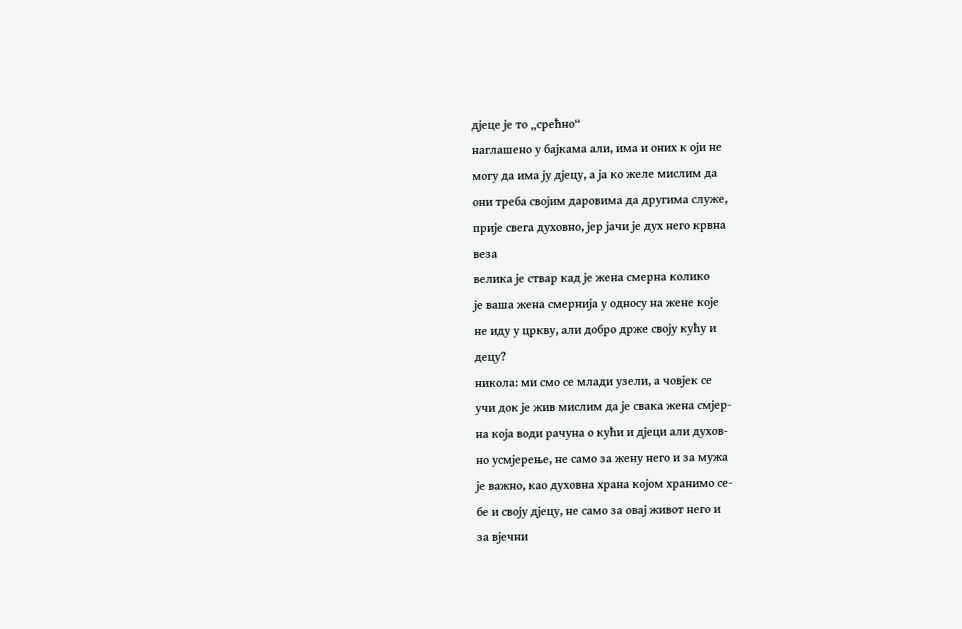дјеце је то „срећно“
наглашено у бајкама али, има и оних к оји не
могу да има ју дјецу, а ја ко желе мислим да
они треба својим даровима да другима служе,
прије свега духовно, јер јачи је дух него крвна
веза
велика је ствар кад је жена смерна колико
је ваша жена смернија у односу на жене које
не иду у цркву, али добро држе своју кућу и
децу?
никола: ми смо се млади узели, а човјек се
учи док је жив мислим да је свака жена смјер-
на која води рачуна о кући и дјеци али духов-
но усмјерење, не само за жену него и за мужа
је важно, као духовна храна којом хранимо се-
бе и своју дјецу, не само за овај живот него и
за вјечни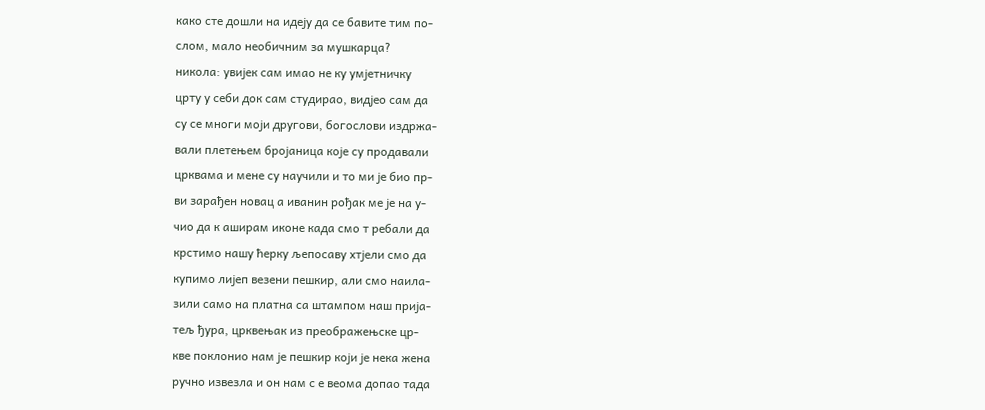како сте дошли на идеју да се бавите тим по-
слом, мало необичним за мушкарца?
никола: увијек сам имао не ку умјетничку
црту у себи док сам студирао, видјео сам да
су се многи моји другови, богослови издржа-
вали плетењем бројаница које су продавали
црквама и мене су научили и то ми је био пр-
ви зарађен новац а иванин рођак ме је на у-
чио да к аширам иконе када смо т ребали да
крстимо нашу ћерку љепосаву хтјели смо да
купимо лијеп везени пешкир, али смо наила-
зили само на платна са штампом наш прија-
тељ ђура, црквењак из преображењске цр-
кве поклонио нам је пешкир који је нека жена
ручно извезла и он нам с е веома допао тада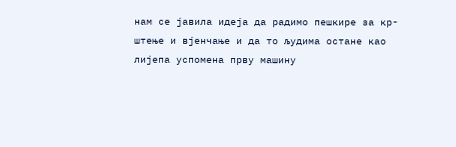нам се јавила идеја да радимо пешкире за кр-
штење и вјенчање и да то људима остане као
лијепа успомена прву машину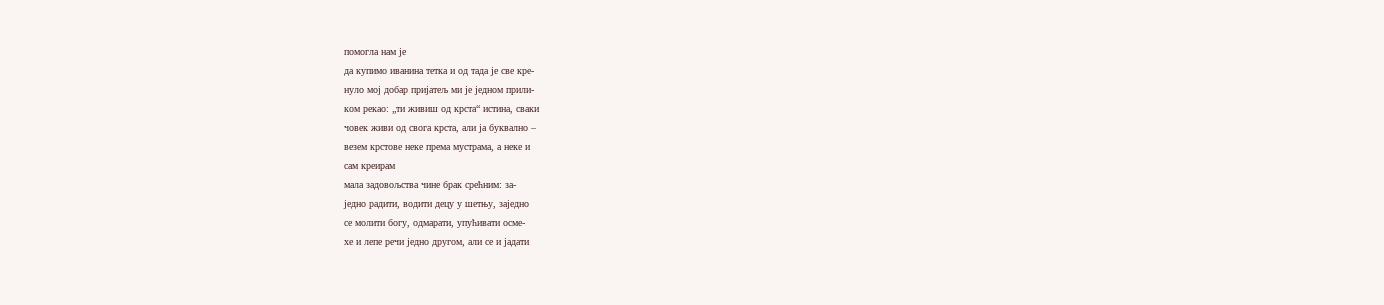помогла нам је
да купимо иванина тетка и од тада је све кре-
нуло мој добар пријатељ ми је једном прили-
ком рекао: „ти живиш од крста“ истина, сваки
човек живи од свога крста, али ја буквално –
везем крстове неке према мустрама, а неке и
сам креирам
мала задовољства чине брак срећним: за-
једно радити, водити децу у шетњу, заједно
се молити богу, одмарати, упућивати осме-
хе и лепе речи једно другом, али се и јадати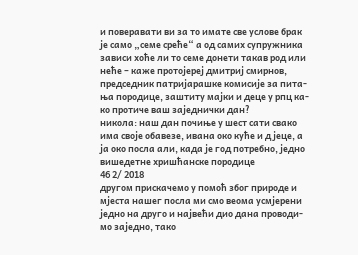и поверавати ви за то имате све услове брак
је само „семе среће“ а од самих супружника
зависи хоће ли то семе донети такав род или
неће – каже протојереј дмитриј смирнов,
председник патријарашке комисије за пита-
ња породице, заштиту мајки и деце у рпц ка-
ко протиче ваш заједнички дан?
никола: наш дан почиње у шест сати свако
има своје обавезе, ивана око куће и д јеце, а
ја око посла али, када је год потребно, једно
вишедетне хришћанске породице
46 2/ 2018
другом прискачемо у помоћ због природе и
мјеста нашег посла ми смо веома усмјерени
једно на друго и највећи дио дана проводи-
мо заједно, тако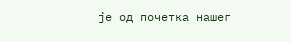је од почетка нашег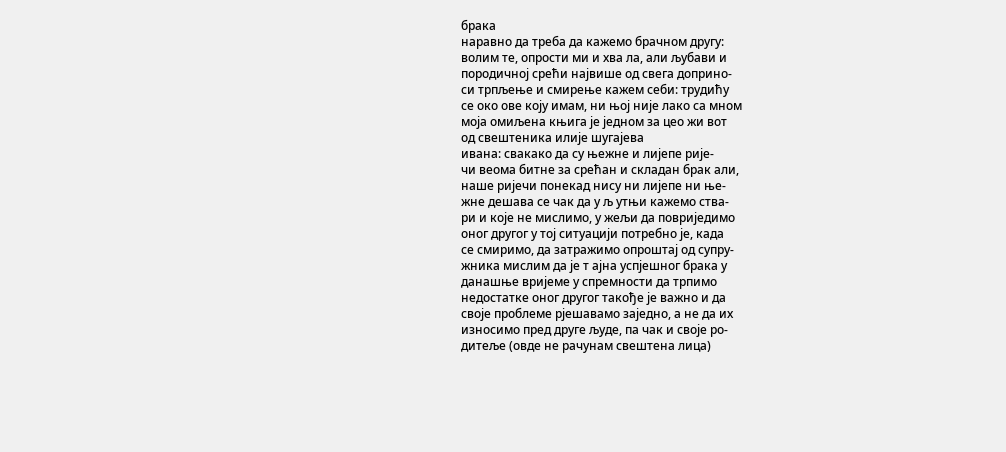брака
наравно да треба да кажемо брачном другу:
волим те, опрости ми и хва ла, али љубави и
породичној срећи највише од свега доприно-
си трпљење и смирење кажем себи: трудићу
се око ове коју имам, ни њој није лако са мном
моја омиљена књига је једном за цео жи вот
од свештеника илије шугајева
ивана: свакако да су њежне и лијепе рије-
чи веома битне за срећан и складан брак али,
наше ријечи понекад нису ни лијепе ни ње-
жне дешава се чак да у љ утњи кажемо ства-
ри и које не мислимо, у жељи да повриједимо
оног другог у тој ситуацији потребно је, када
се смиримо, да затражимо опроштај од супру-
жника мислим да је т ајна успјешног брака у
данашње вријеме у спремности да трпимо
недостатке оног другог такође је важно и да
своје проблеме рјешавамо заједно, а не да их
износимо пред друге људе, па чак и своје ро-
дитеље (овде не рачунам свештена лица)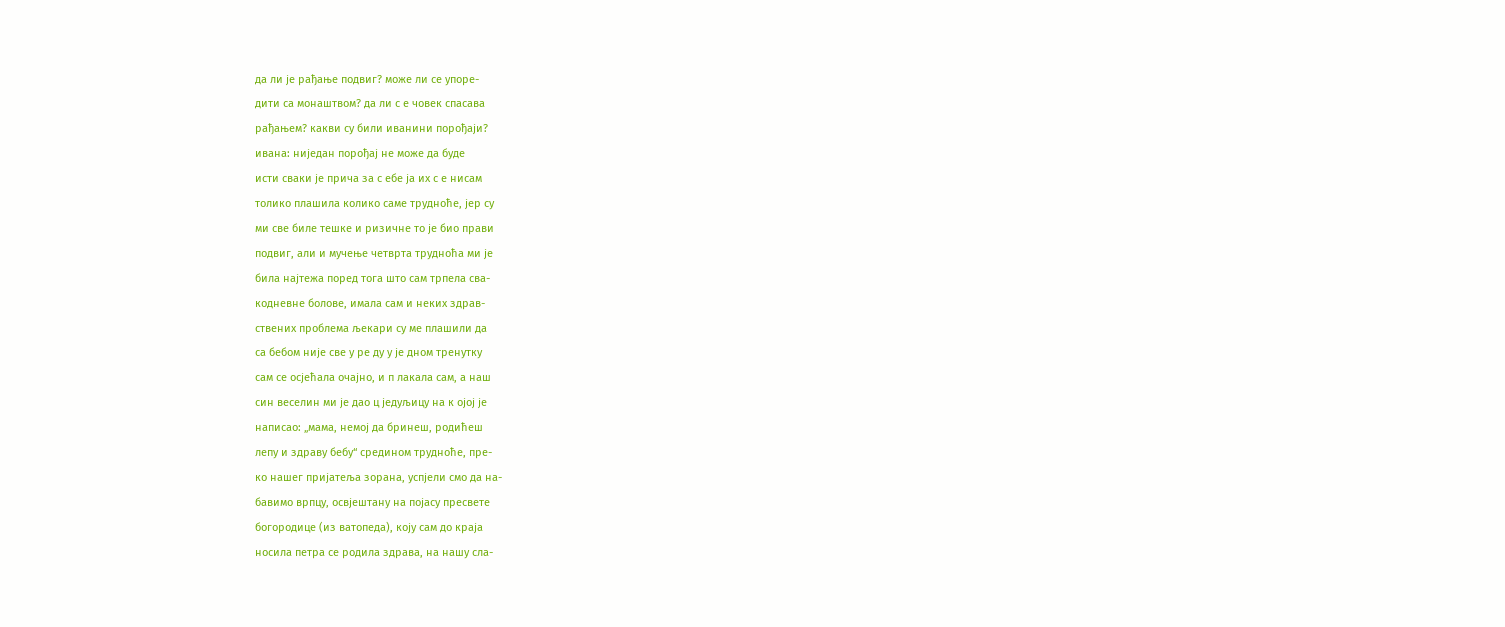да ли је рађање подвиг? може ли се упоре-
дити са монаштвом? да ли с е човек спасава
рађањем? какви су били иванини порођаји?
ивана: ниједан порођај не може да буде
исти сваки је прича за с ебе ја их с е нисам
толико плашила колико саме трудноће, јер су
ми све биле тешке и ризичне то је био прави
подвиг, али и мучење четврта трудноћа ми је
била најтежа поред тога што сам трпела сва-
кодневне болове, имала сам и неких здрав-
ствених проблема љекари су ме плашили да
са бебом није све у ре ду у је дном тренутку
сам се осјећала очајно, и п лакала сам, а наш
син веселин ми је дао ц једуљицу на к ојој је
написао: „мама, немој да бринеш, родићеш
лепу и здраву бебу“ средином трудноће, пре-
ко нашег пријатеља зорана, успјели смо да на-
бавимо врпцу, освјештану на појасу пресвете
богородице (из ватопеда), коју сам до краја
носила петра се родила здрава, на нашу сла-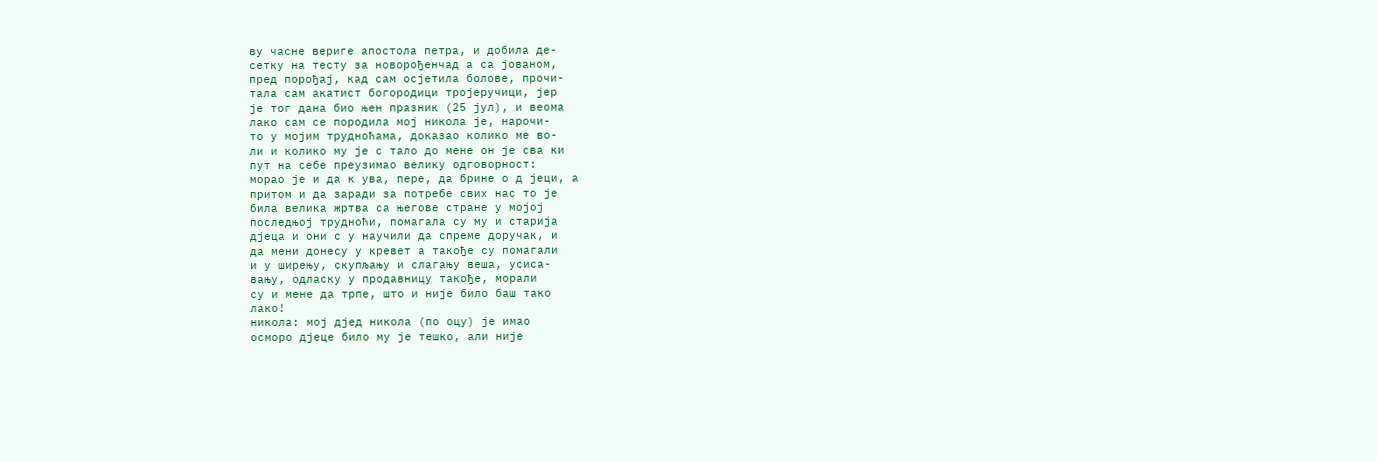ву часне вериге апостола петра, и добила де-
сетку на тесту за новорођенчад а са јованом,
пред порођај, кад сам осјетила болове, прочи-
тала сам акатист богородици тројеручици, јер
је тог дана био њен празник (25 јул), и веома
лако сам се породила мој никола је, нарочи-
то у мојим трудноћама, доказао колико ме во-
ли и колико му је с тало до мене он је сва ки
пут на себе преузимао велику одговорност:
морао је и да к ува, пере, да брине о д јеци, а
притом и да заради за потребе свих нас то је
била велика жртва са његове стране у мојој
последњој трудноћи, помагала су му и старија
дјеца и они с у научили да спреме доручак, и
да мени донесу у кревет а такође су помагали
и у ширењу, скупљању и слагању веша, усиса-
вању, одласку у продавницу такође, морали
су и мене да трпе, што и није било баш тако
лако!
никола: мој дјед никола (по оцу) је имао
осморо дјеце било му је тешко, али није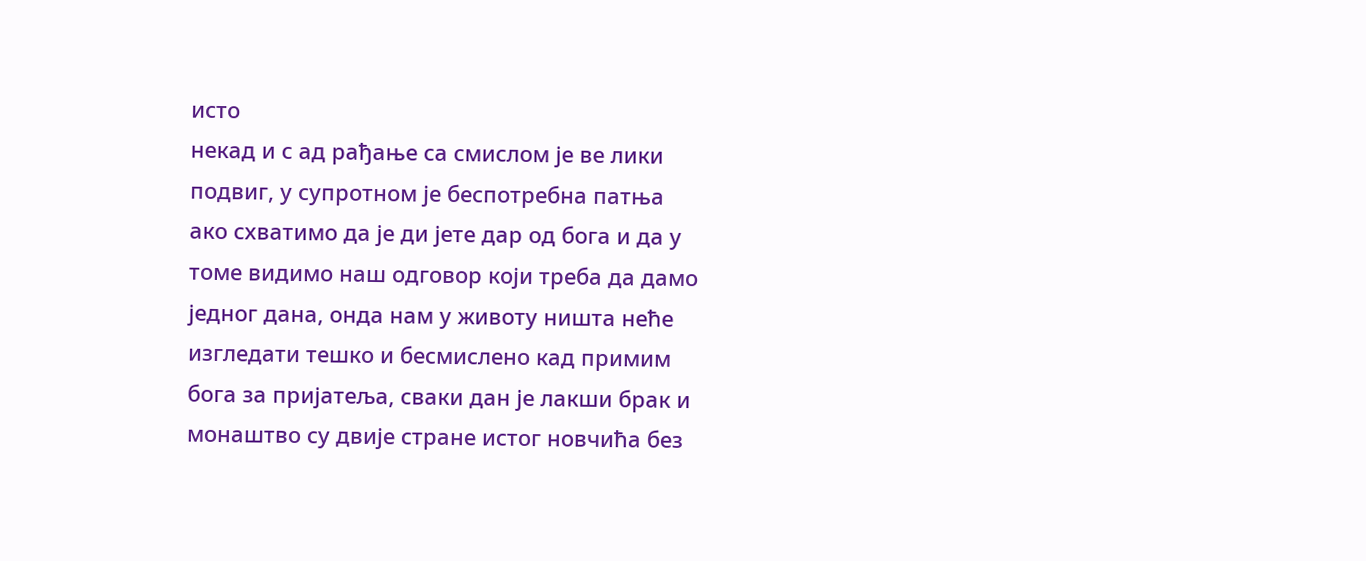исто
некад и с ад рађање са смислом је ве лики
подвиг, у супротном је беспотребна патња
ако схватимо да је ди јете дар од бога и да у
томе видимо наш одговор који треба да дамо
једног дана, онда нам у животу ништа неће
изгледати тешко и бесмислено кад примим
бога за пријатеља, сваки дан је лакши брак и
монаштво су двије стране истог новчића без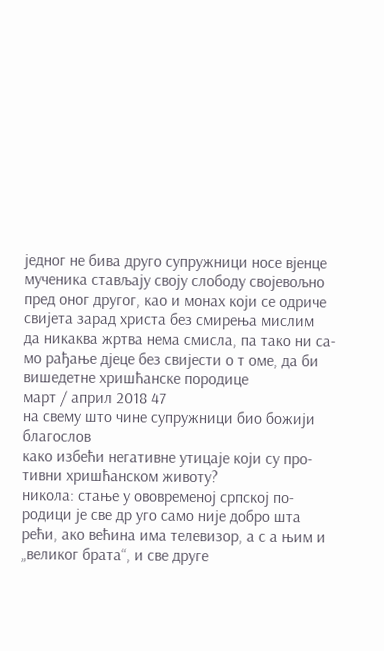једног не бива друго супружници носе вјенце
мученика стављају своју слободу својевољно
пред оног другог, као и монах који се одриче
свијета зарад христа без смирења мислим
да никаква жртва нема смисла, па тако ни са-
мо рађање дјеце без свијести о т оме, да би
вишедетне хришћанске породице
март / април 2018 47
на свему што чине супружници био божији
благослов
како избећи негативне утицаје који су про-
тивни хришћанском животу?
никола: стање у ововременој српској по-
родици је све др уго само није добро шта
рећи, ако већина има телевизор, а с а њим и
„великог брата“, и све друге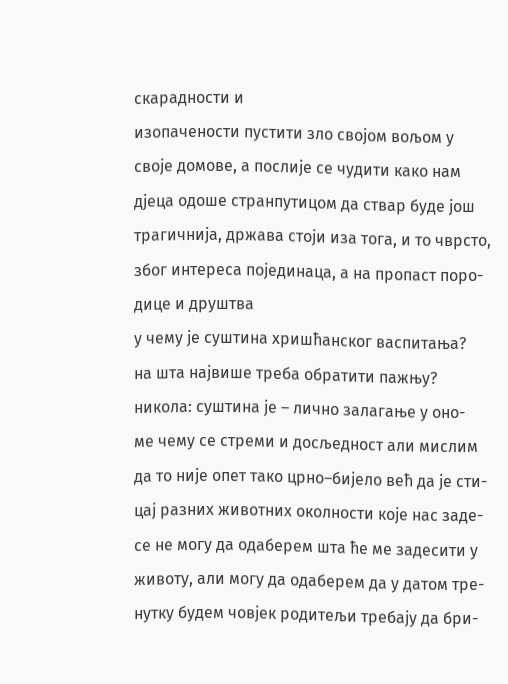скарадности и
изопачености пустити зло својом вољом у
своје домове, а послије се чудити како нам
дјеца одоше странпутицом да ствар буде још
трагичнија, држава стоји иза тога, и то чврсто,
због интереса појединаца, а на пропаст поро-
дице и друштва
у чему је суштина хришћанског васпитања?
на шта највише треба обратити пажњу?
никола: суштина је – лично залагање у оно-
ме чему се стреми и досљедност али мислим
да то није опет тако црно–бијело већ да је сти-
цај разних животних околности које нас заде-
се не могу да одаберем шта ће ме задесити у
животу, али могу да одаберем да у датом тре-
нутку будем човјек родитељи требају да бри-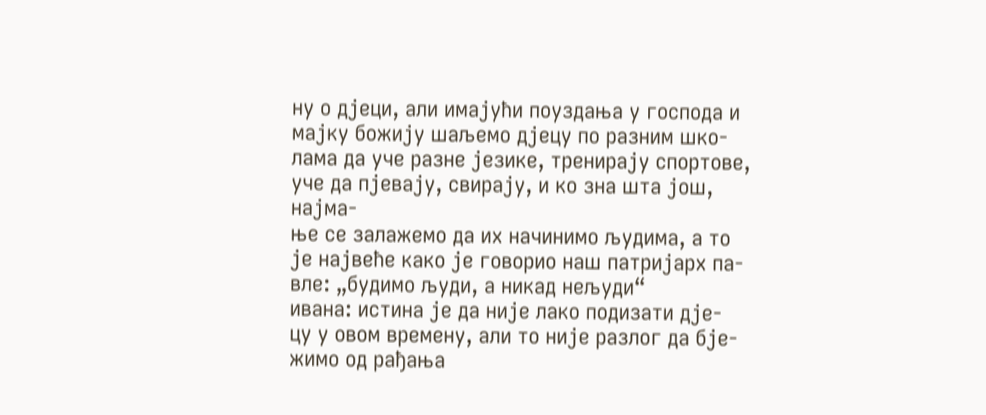ну о дјеци, али имајући поуздања у господа и
мајку божију шаљемо дјецу по разним шко-
лама да уче разне језике, тренирају спортове,
уче да пјевају, свирају, и ко зна шта још, најма-
ње се залажемо да их начинимо људима, а то
је највеће како је говорио наш патријарх па-
вле: „будимо људи, а никад нељуди“
ивана: истина је да није лако подизати дје-
цу у овом времену, али то није разлог да бје-
жимо од рађања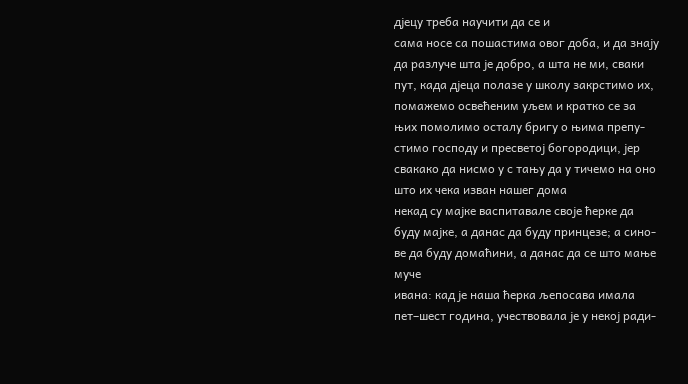дјецу треба научити да се и
сама носе са пошастима овог доба, и да знају
да разлуче шта је добро, а шта не ми, сваки
пут, када дјеца полазе у школу закрстимо их,
помажемо освећеним уљем и кратко се за
њих помолимо осталу бригу о њима препу-
стимо господу и пресветој богородици, јер
свакако да нисмо у с тању да у тичемо на оно
што их чека изван нашег дома
некад су мајке васпитавале своје ћерке да
буду мајке, а данас да буду принцезе; а сино-
ве да буду домаћини, а данас да се што мање
муче
ивана: кад је наша ћерка љепосава имала
пет–шест година, учествовала је у некој ради-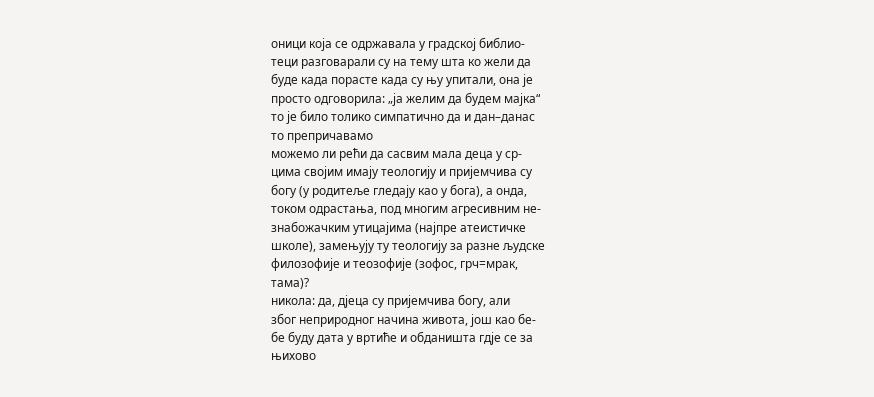оници која се одржавала у градској библио-
теци разговарали су на тему шта ко жели да
буде када порасте када су њу упитали, она је
просто одговорила: „ја желим да будем мајка“
то је било толико симпатично да и дан–данас
то препричавамо
можемо ли рећи да сасвим мала деца у ср-
цима својим имају теологију и пријемчива су
богу (у родитеље гледају као у бога), а онда,
током одрастања, под многим агресивним не-
знабожачким утицајима (најпре атеистичке
школе), замењују ту теологију за разне људске
филозофије и теозофије (зофос, грч=мрак,
тама)?
никола: да, дјеца су пријемчива богу, али
због неприродног начина живота, још као бе-
бе буду дата у вртиће и обданишта гдје се за
њихово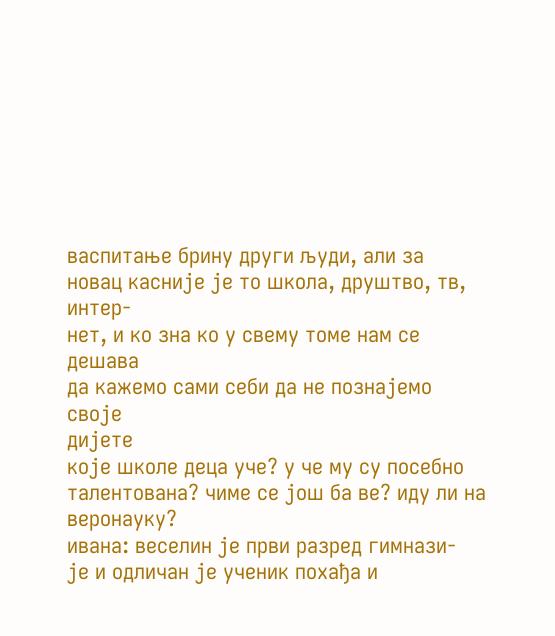васпитање брину други људи, али за
новац касније је то школа, друштво, тв, интер-
нет, и ко зна ко у свему томе нам се дешава
да кажемо сами себи да не познајемо своје
дијете
које школе деца уче? у че му су посебно
талентована? чиме се још ба ве? иду ли на
веронауку?
ивана: веселин је први разред гимнази-
је и одличан је ученик похађа и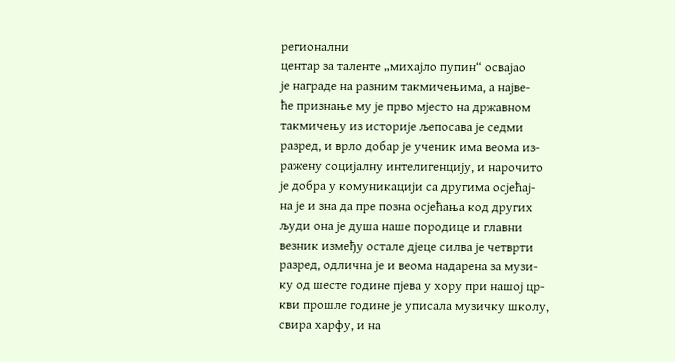регионални
центар за таленте „михајло пупин“ освајао
је награде на разним такмичењима, а најве-
ће признање му је прво мјесто на државном
такмичењу из историје љепосава је седми
разред, и врло добар је ученик има веома из-
ражену социјалну интелигенцију, и нарочито
је добра у комуникацији са другима осјећај-
на је и зна да пре позна осјећања код других
људи она је душа наше породице и главни
везник између остале дјеце силва је четврти
разред, одлична је и веома надарена за музи-
ку од шесте године пјева у хору при нашој цр-
кви прошле године је уписала музичку школу,
свира харфу, и на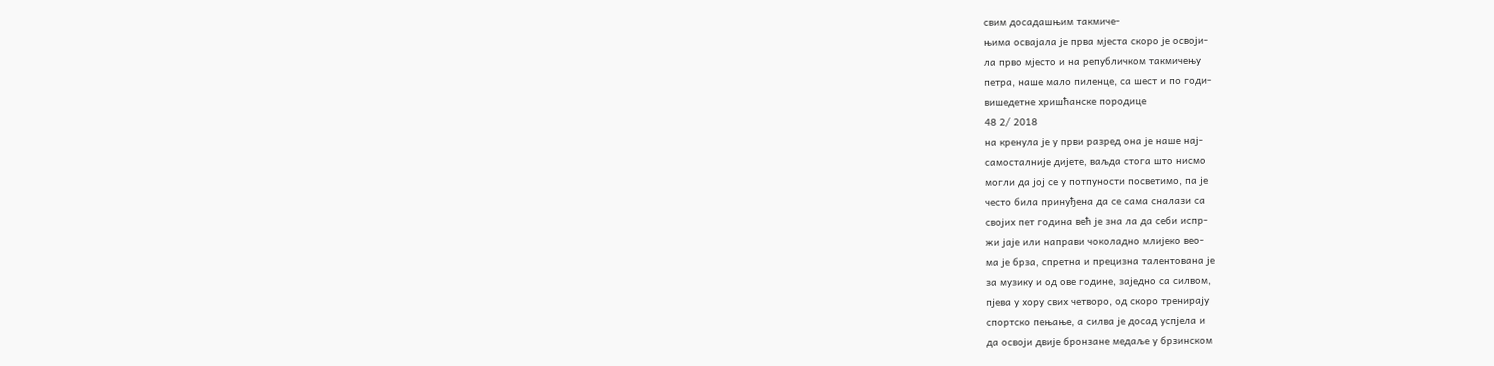свим досадашњим такмиче-
њима освајала је прва мјеста скоро је освоји-
ла прво мјесто и на републичком такмичењу
петра, наше мало пиленце, са шест и по годи-
вишедетне хришћанске породице
48 2/ 2018
на кренула је у први разред она је наше нај-
самосталније дијете, ваљда стога што нисмо
могли да јој се у потпуности посветимо, па је
често била принуђена да се сама сналази са
својих пет година већ је зна ла да себи испр-
жи јаје или направи чоколадно млијеко вео-
ма је брза, спретна и прецизна талентована је
за музику и од ове године, заједно са силвом,
пјева у хору свих четворо, од скоро тренирају
спортско пењање, а силва је досад успјела и
да освоји двије бронзане медаље у брзинском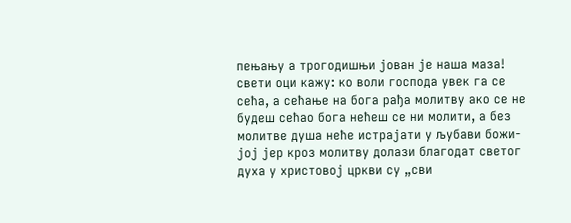пењању а трогодишњи јован је наша маза!
свети оци кажу: ко воли господа увек га се
сећа, а сећање на бога рађа молитву ако се не
будеш сећао бога нећеш се ни молити, а без
молитве душа неће истрајати у љубави божи-
јој јер кроз молитву долази благодат светог
духа у христовој цркви су „сви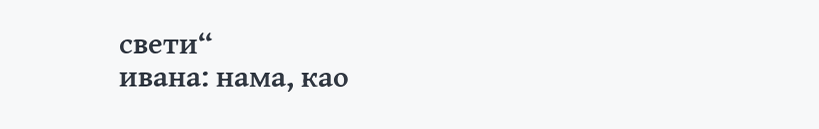свети“
ивана: нама, као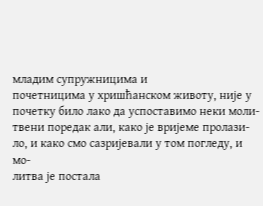младим супружницима и
почетницима у хришћанском животу, није у
почетку било лако да успоставимо неки моли-
твени поредак али, како је вријеме пролази-
ло, и како смо сазријевали у том погледу, и мо-
литва је постала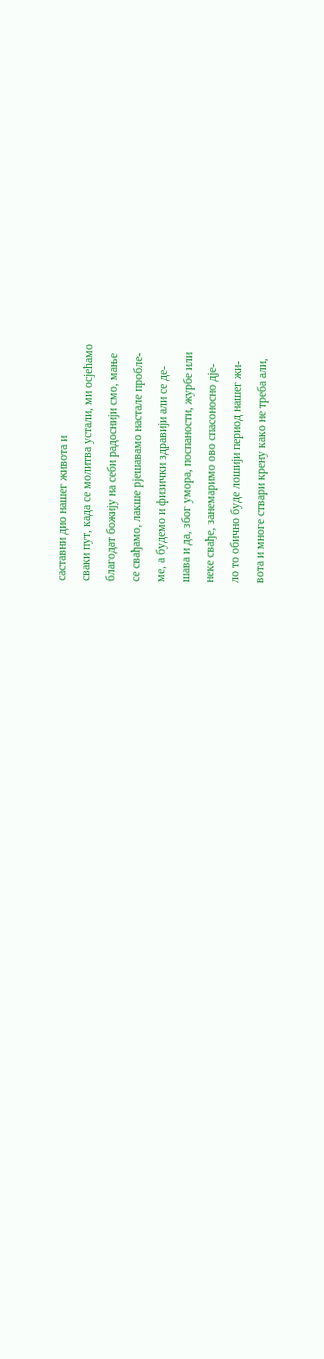саставни дио нашег живота и
сваки пут, када се молитва устали, ми осјећамо
благодат божију на себи радоснији смо, мање
се свађамо, лакше рјешавамо настале пробле-
ме, а будемо и физички здравији али се де-
шава и да, због умора, поспаности, журбе или
неке свађе, занемаримо ово спасоносно дје-
ло то обично буде лошији период нашег жи-
вота и многе ствари крену како не треба али,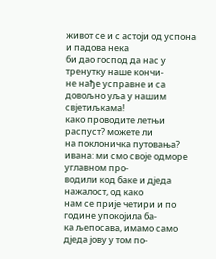живот се и с астоји од успона и падова нека
би дао господ да нас у тренутку наше кончи-
не нађе усправне и са довољно уља у нашим
свјетиљкама!
како проводите летњи распуст? можете ли
на поклоничка путовања?
ивана: ми смо своје одморе углавном про-
водили код баке и дједа нажалост, од како
нам се прије четири и по године упокојила ба-
ка љепосава, имамо само дједа јову у том по-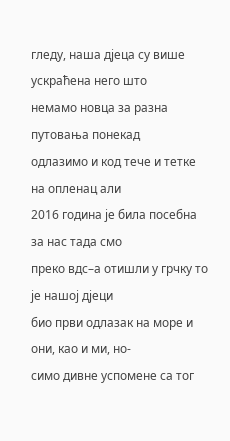гледу, наша дјеца су више ускраћена него што
немамо новца за разна путовања понекад
одлазимо и код тече и тетке на опленац али
2016 година је била посебна за нас тада смо
преко вдс–а отишли у грчку то је нашој дјеци
био први одлазак на море и они, као и ми, но-
симо дивне успомене са тог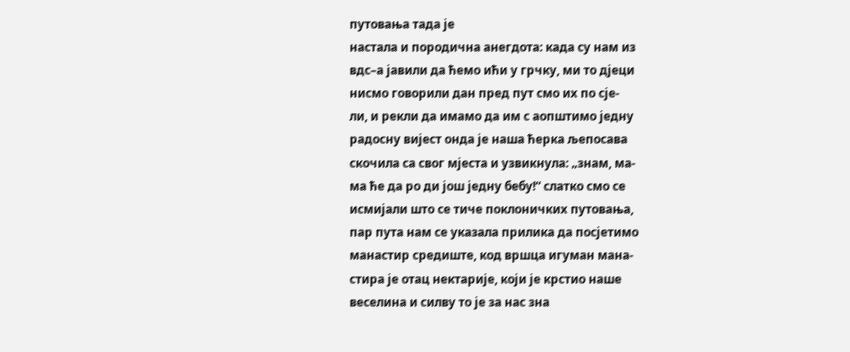путовања тада је
настала и породична анегдота: када су нам из
вдс–а јавили да ћемо ићи у грчку, ми то дјеци
нисмо говорили дан пред пут смо их по сје-
ли, и рекли да имамо да им с аопштимо једну
радосну вијест онда је наша ћерка љепосава
скочила са свог мјеста и узвикнула: „знам, ма-
ма ће да ро ди још једну бебу!“ слатко смо се
исмијали што се тиче поклоничких путовања,
пар пута нам се указала прилика да посјетимо
манастир средиште, код вршца игуман мана-
стира је отац нектарије, који је крстио наше
веселина и силву то је за нас зна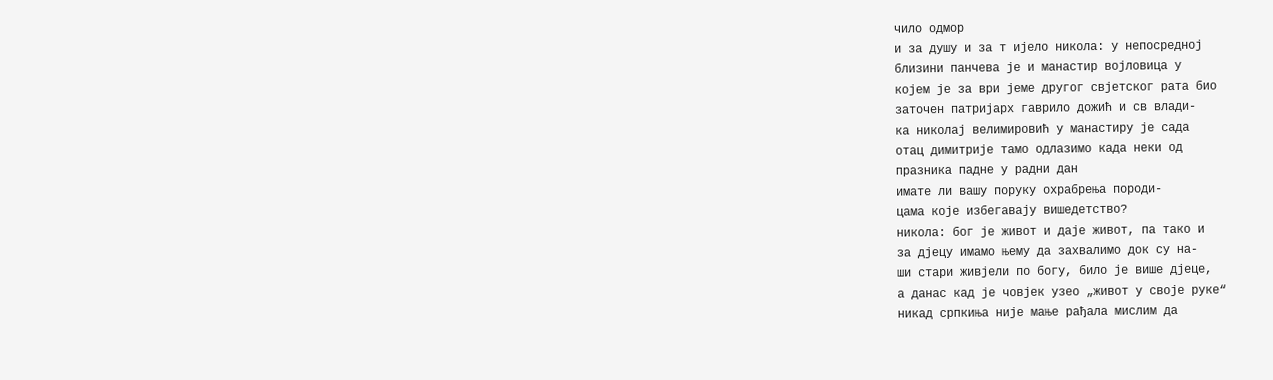чило одмор
и за душу и за т ијело никола: у непосредној
близини панчева је и манастир војловица у
којем је за ври јеме другог свјетског рата био
заточен патријарх гаврило дожић и св влади-
ка николај велимировић у манастиру је сада
отац димитрије тамо одлазимо када неки од
празника падне у радни дан
имате ли вашу поруку охрабрења породи-
цама које избегавају вишедетство?
никола: бог је живот и даје живот, па тако и
за дјецу имамо њему да захвалимо док су на-
ши стари живјели по богу, било је више дјеце,
а данас кад је човјек узео „живот у своје руке“
никад српкиња није мање рађала мислим да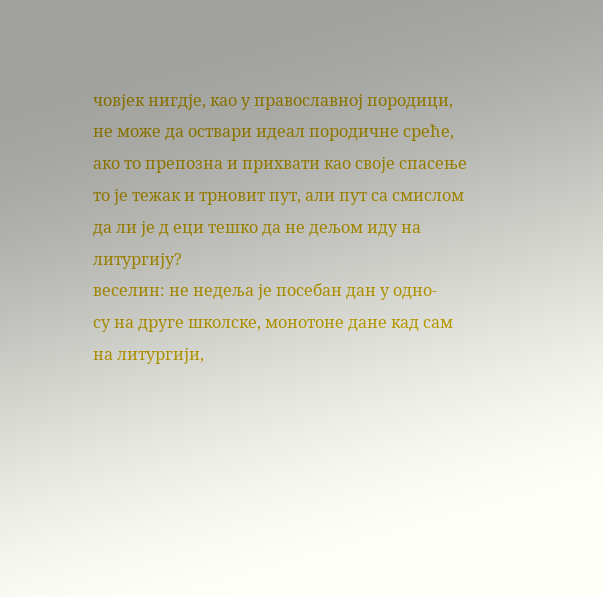човјек нигдје, као у православној породици,
не може да оствари идеал породичне среће,
ако то препозна и прихвати као своје спасење
то је тежак и трновит пут, али пут са смислом
да ли је д еци тешко да не дељом иду на
литургију?
веселин: не недеља је посебан дан у одно-
су на друге школске, монотоне дане кад сам
на литургији,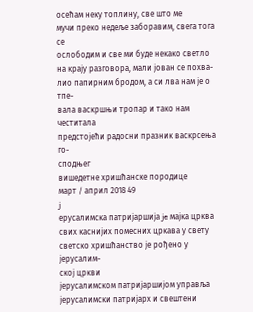осећам неку топлину, све што ме
мучи преко недеље заборавим, свега тога се
ослободим и све ми буде некако светло
на крају разговора, мали јован се похва-
лио папирним бродом, а си лва нам је о тпе-
вала васкршњи тропар и тако нам честитала
предстојећи радосни празник васкрсења го-
сподњег
вишедетне хришћанске породице
март / април 2018 49
j
ерусалимска патријаршија je мајка црква
свих каснијих помесних цркава у свету
светско хришћанство је рођено у јерусалим-
ској цркви
јерусалимском патријаршијом управља
јерусалимски патријарх и свештени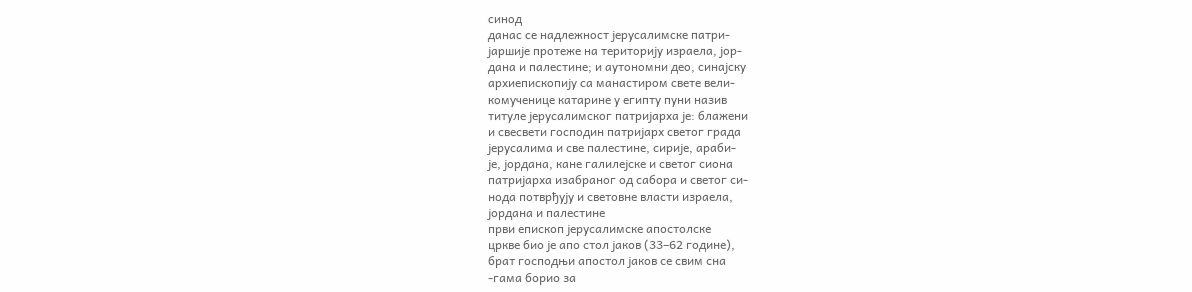синод
данас се надлежност јерусалимске патри-
јаршије протеже на територију израела, јор-
дана и палестине; и аутономни део, синајску
архиепископију са манастиром свете вели-
комученице катарине у египту пуни назив
титуле јерусалимског патријарха је: блажени
и свесвети господин патријарх светог града
јерусалима и све палестине, сирије, араби-
је, јордана, кане галилејске и светог сиона
патријарха изабраног од сабора и светог си-
нода потврђују и световне власти израела,
јордана и палестине
први епископ јерусалимске апостолске
цркве био је апо стол јаков (33–62 године),
брат господњи апостол јаков се свим сна
-гама борио за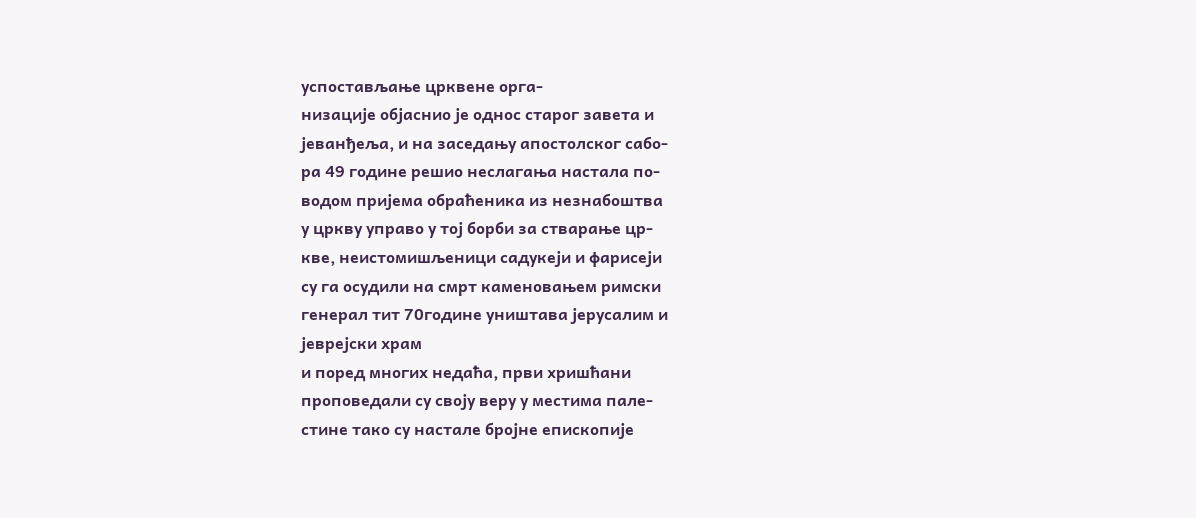успостављање црквене орга-
низације објаснио је однос старог завета и
јеванђеља, и на заседању апостолског сабо-
ра 49 године решио неслагања настала по-
водом пријема обраћеника из незнабоштва
у цркву управо у тој борби за стварање цр-
кве, неистомишљеници садукеји и фарисеји
су га осудили на смрт каменовањем римски
генерал тит 70године уништава јерусалим и
јеврејски храм
и поред многих недаћа, први хришћани
проповедали су своју веру у местима пале-
стине тако су настале бројне епископије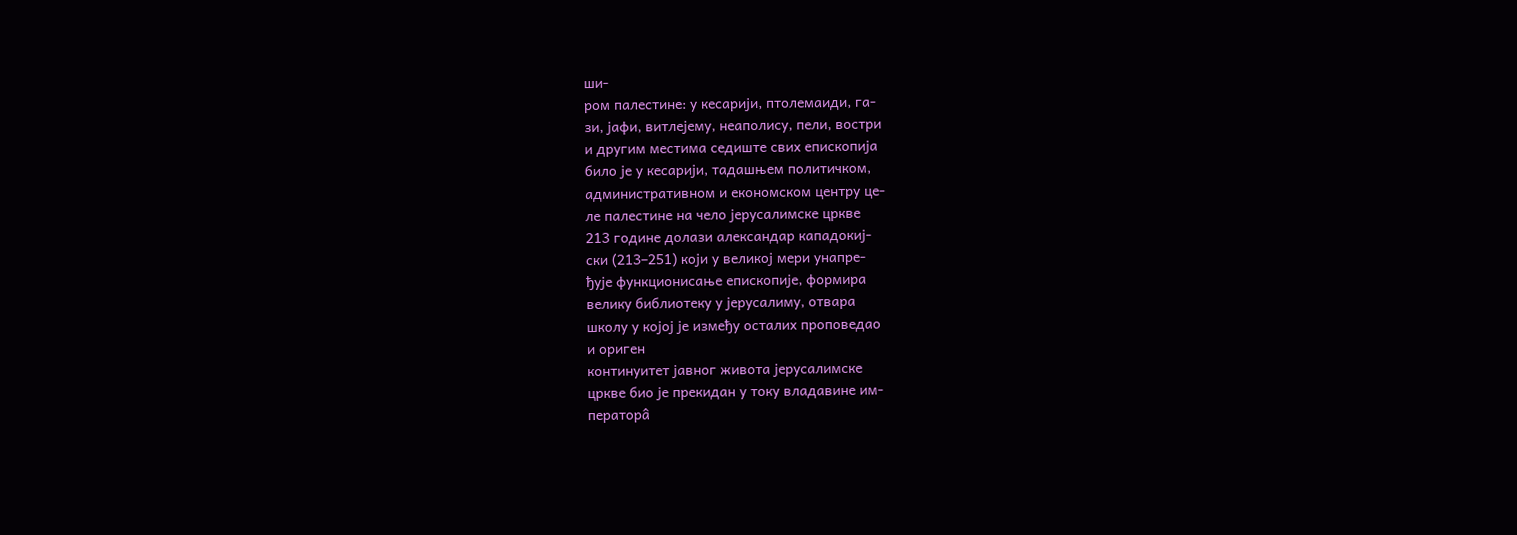ши-
ром палестине: у кесарији, птолемаиди, га-
зи, јафи, витлејему, неаполису, пели, востри
и другим местима седиште свих епископија
било је у кесарији, тадашњем политичком,
административном и економском центру це-
ле палестине на чело јерусалимске цркве
213 године долази александар кападокиј-
ски (213–251) који у великој мери унапре-
ђује функционисање епископије, формира
велику библиотеку у јерусалиму, отвара
школу у којој је између осталих проповедао
и ориген
континуитет јавног живота јерусалимске
цркве био је прекидан у току владавине им-
ператорâ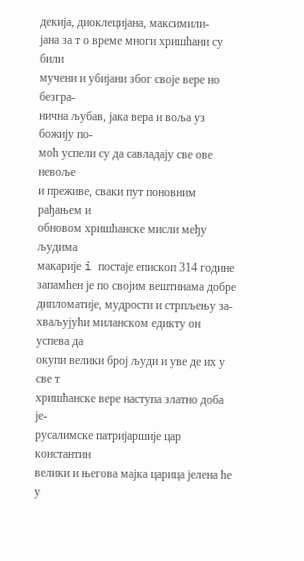декија, диоклецијана, максимили-
јана за т о време многи хришћани су били
мучени и убијани због своје вере но безгра-
нична љубав, јака вера и воља уз божију по-
моћ успели су да савладају све ове невоље
и преживе, сваки пут поновним рађањем и
обновом хришћанске мисли међу људима
макарије i постаје епископ 314 године
запамћен је по својим вештинама добре
дипломатије, мудрости и стрпљењу за-
хваљујући миланском едикту он успева да
окупи велики број људи и уве де их у све т
хришћанске вере наступа златно доба је-
русалимске патријаршије цар константин
велики и његова мајка царица јелена ће у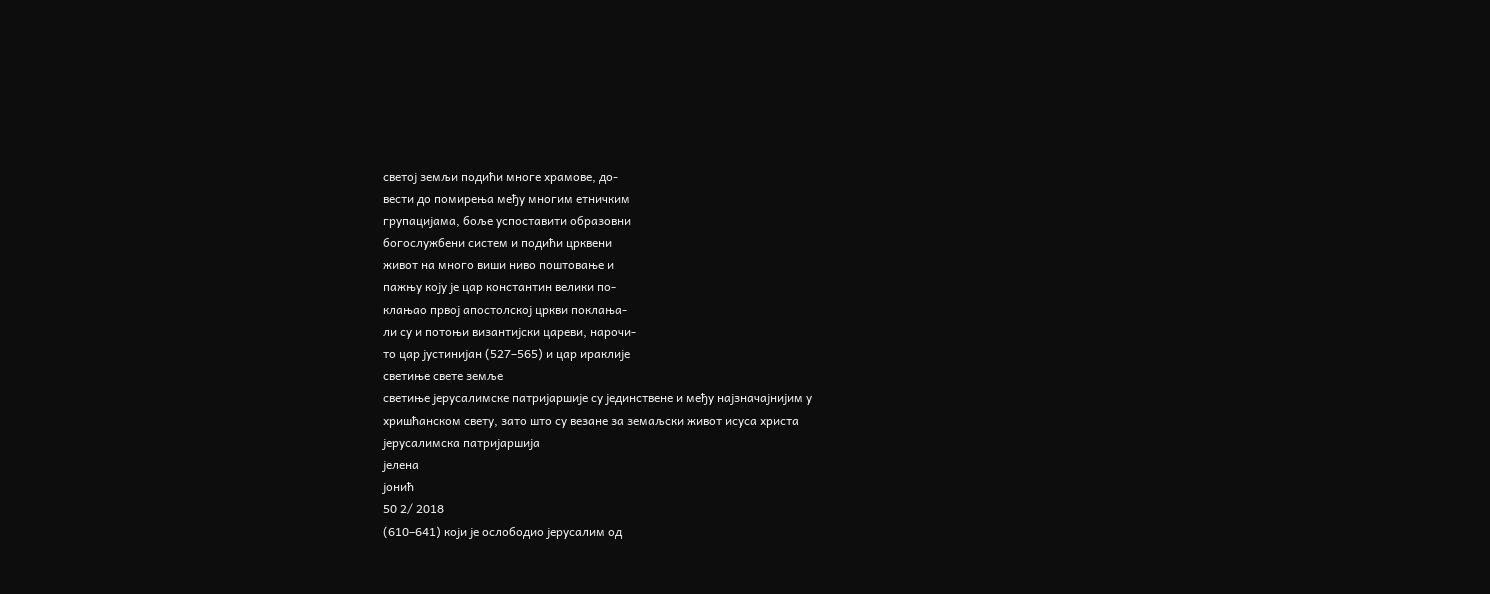светој земљи подићи многе храмове, до-
вести до помирења међу многим етничким
групацијама, боље успоставити образовни
богослужбени систем и подићи црквени
живот на много виши ниво поштовање и
пажњу коју је цар константин велики по-
клањао првој апостолској цркви поклања-
ли су и потоњи византијски цареви, нарочи-
то цар јустинијан (527–565) и цар ираклије
светиње свете земље
светиње јерусалимске патријаршије су јединствене и међу најзначајнијим у
хришћанском свету, зато што су везане за земаљски живот исуса христа
јерусалимска патријаршија
јелена
јонић
50 2/ 2018
(610–641) који је ослободио јерусалим од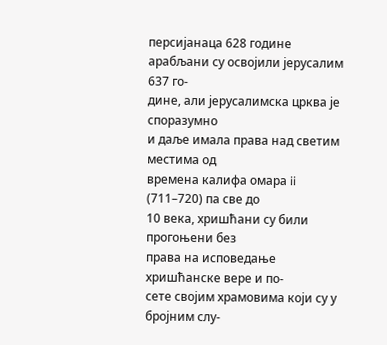персијанаца 628 године
арабљани су освојили јерусалим 637 го-
дине, али јерусалимска црква је споразумно
и даље имала права над светим местима од
времена калифа омара ii (711–720) па све до
10 века, хришћани су били прогоњени без
права на исповедање хришћанске вере и по-
сете својим храмовима који су у бројним слу-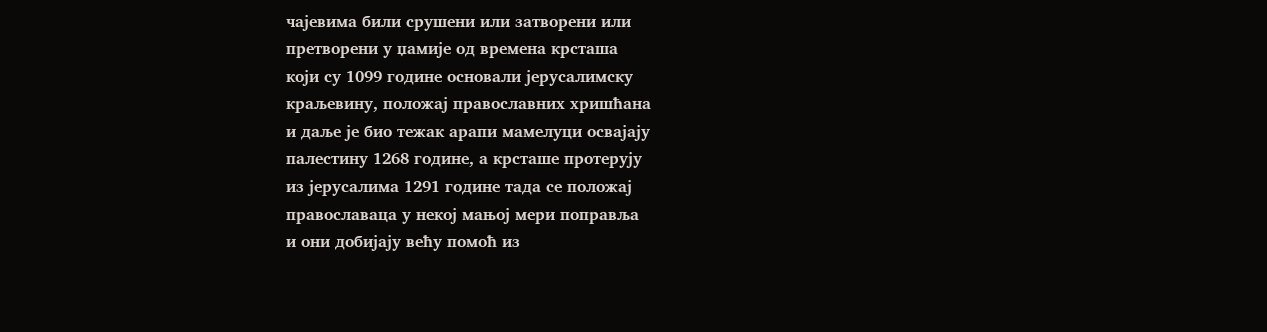чајевима били срушени или затворени или
претворени у џамије од времена крсташа
који су 1099 године основали јерусалимску
краљевину, положај православних хришћана
и даље је био тежак арапи мамелуци освајају
палестину 1268 године, а крсташе протерују
из јерусалима 1291 године тада се положај
православаца у некој мањој мери поправља
и они добијају већу помоћ из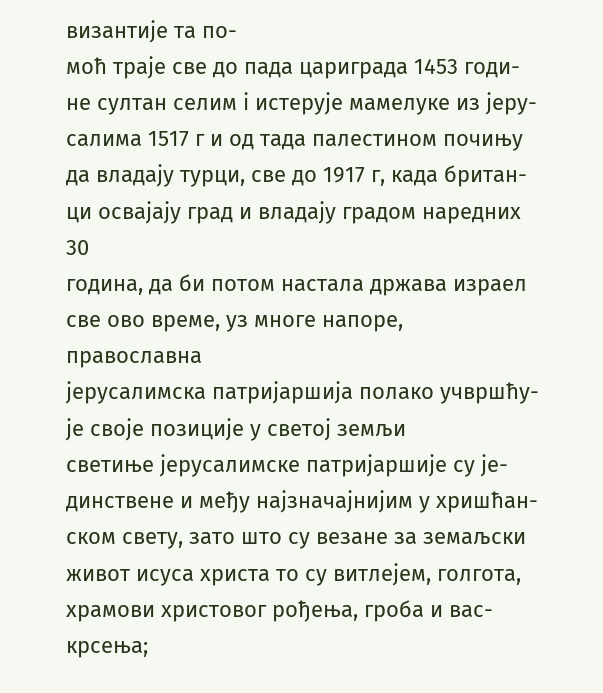византије та по-
моћ траје све до пада цариграда 1453 годи-
не султан селим i истерује мамелуке из јеру-
салима 1517 г и од тада палестином почињу
да владају турци, све до 1917 г, када британ-
ци освајају град и владају градом наредних 30
година, да би потом настала држава израел
све ово време, уз многе напоре, православна
јерусалимска патријаршија полако учвршћу-
је своје позиције у светој земљи
светиње јерусалимске патријаршије су је-
динствене и међу најзначајнијим у хришћан-
ском свету, зато што су везане за земаљски
живот исуса христа то су витлејем, голгота,
храмови христовог рођења, гроба и вас-
крсења;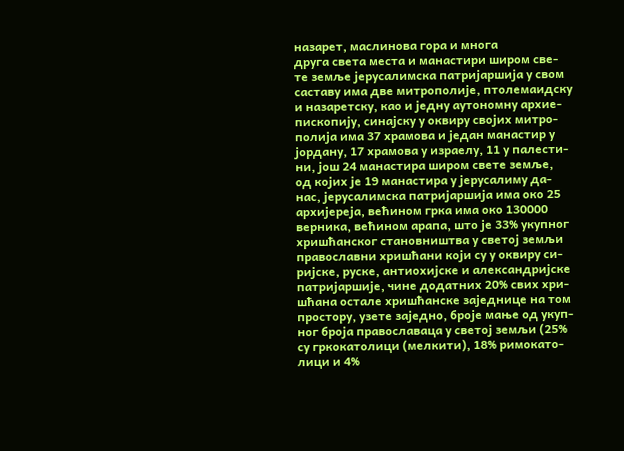назарет, маслинова гора и многа
друга света места и манастири широм све-
те земље јерусалимска патријаршија у свом
саставу има две митрополије, птолемаидску
и назаретску, као и једну аутономну архие-
пископију, синајску у оквиру својих митро-
полија има 37 храмова и један манастир у
јордану, 17 храмова у израелу, 11 у палести-
ни, још 24 манастира широм свете земље,
од којих је 19 манастира у јерусалиму да-
нас, јерусалимска патријаршија има око 25
архијереја, већином грка има око 130000
верника, већином арапа, што је 33% укупног
хришћанског становништва у светој земљи
православни хришћани који су у оквиру си-
ријске, руске, антиохијске и александријске
патријаршије, чине додатних 20% свих хри-
шћана остале хришћанске заједнице на том
простору, узете заједно, броје мање од укуп-
ног броја православаца у светој земљи (25%
су гркокатолици (мелкити), 18% римокато-
лици и 4%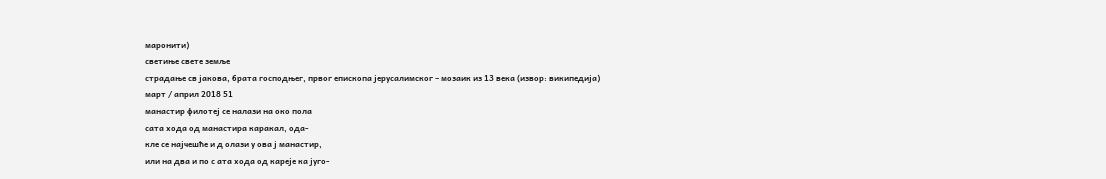маронити)
светиње свете земље
страдање св јакова, брата господњег, првог епископа јерусалимског – мозаик из 13 века (извор: википедија)
март / април 2018 51
манастир филотеј се налази на око пола
сата хода од манастира каракал, ода-
кле се најчешће и д олази у ова ј манастир,
или на два и по с ата хода од кареје ка југо-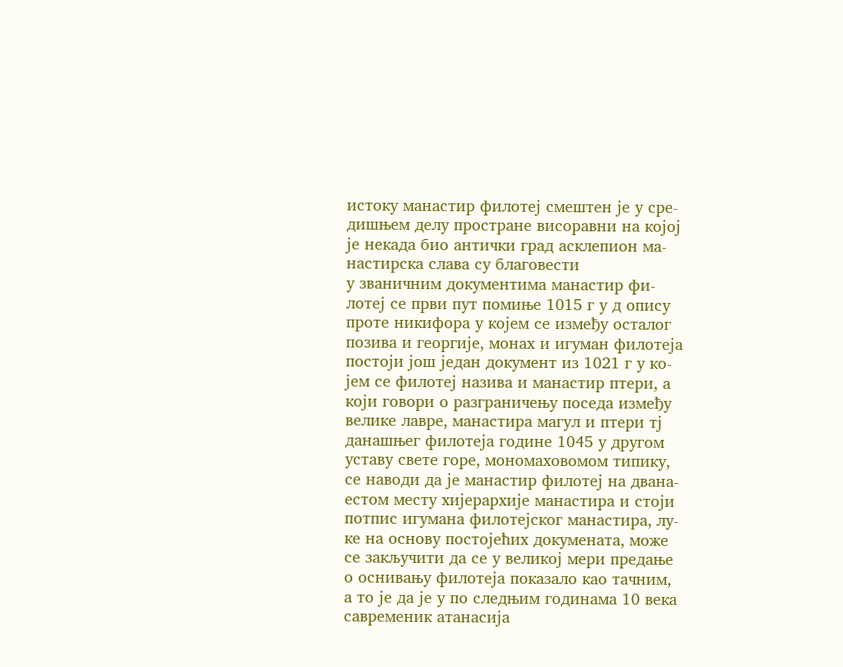истоку манастир филотеј смештен је у сре-
дишњем делу простране висоравни на којој
је некада био антички град асклепион ма-
настирска слава су благовести
у званичним документима манастир фи-
лотеј се први пут помиње 1015 г у д опису
проте никифора у којем се између осталог
позива и георгије, монах и игуман филотеја
постоји још један документ из 1021 г у ко-
јем се филотеј назива и манастир птери, а
који говори о разграничењу поседа између
велике лавре, манастира магул и птери тј
данашњег филотеја године 1045 у другом
уставу свете горе, мономаховомом типику,
се наводи да је манастир филотеј на двана-
естом месту хијерархије манастира и стоји
потпис игумана филотејског манастира, лу-
ке на основу постојећих докумената, може
се закључити да се у великој мери предање
о оснивању филотеја показало као тачним,
а то је да је у по следњим годинама 10 века
савременик атанасија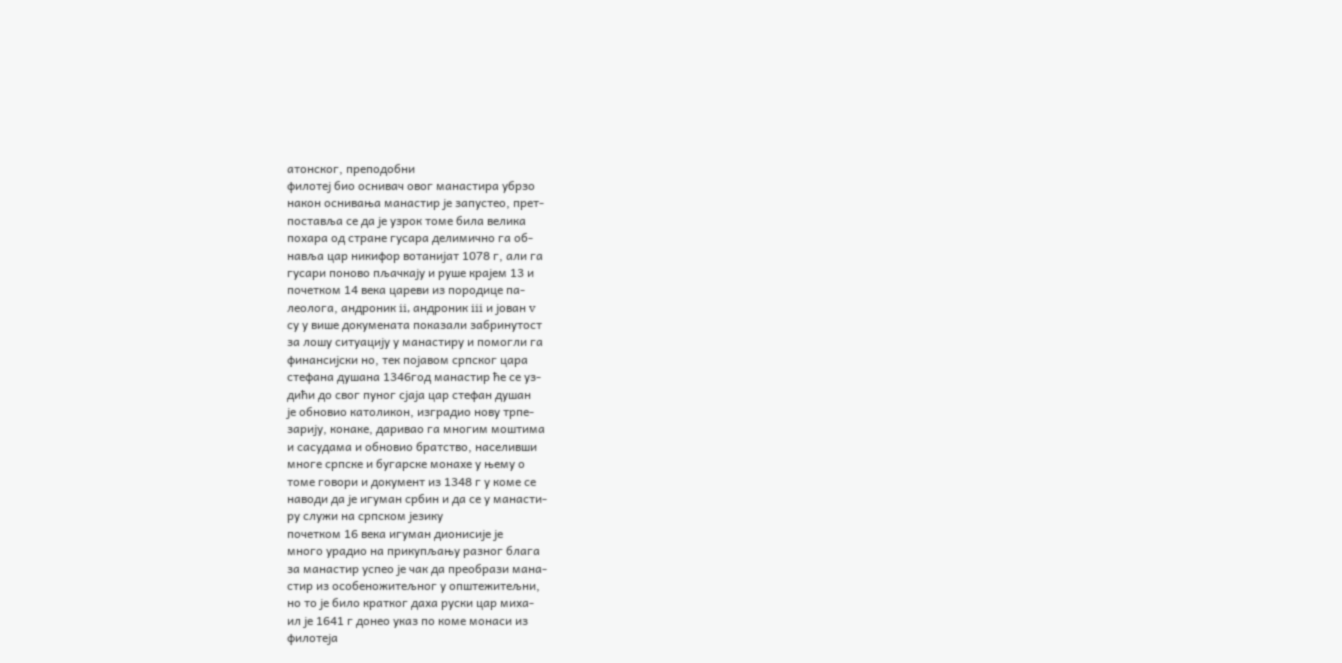атонског, преподобни
филотеј био оснивач овог манастира убрзо
након оснивања манастир је запустео, прет-
поставља се да је узрок томе била велика
похара од стране гусара делимично га об-
навља цар никифор вотанијат 1078 г, али га
гусари поново пљачкају и руше крајем 13 и
почетком 14 века цареви из породице па-
леолога, андроник ii, андроник iii и јован v
су у више докумената показали забринутост
за лошу ситуацију у манастиру и помогли га
финансијски но, тек појавом српског цара
стефана душана 1346год манастир ће се уз-
дићи до свог пуног сјаја цар стефан душан
је обновио католикон, изградио нову трпе-
зарију, конаке, даривао га многим моштима
и сасудама и обновио братство, населивши
многе српске и бугарске монахе у њему о
томе говори и документ из 1348 г у коме се
наводи да је игуман србин и да се у манасти-
ру служи на српском језику
почетком 16 века игуман дионисије је
много урадио на прикупљању разног блага
за манастир успео је чак да преобрази мана-
стир из особеножитељног у општежитељни,
но то је било кратког даха руски цар миха-
ил је 1641 г донео указ по коме монаси из
филотеја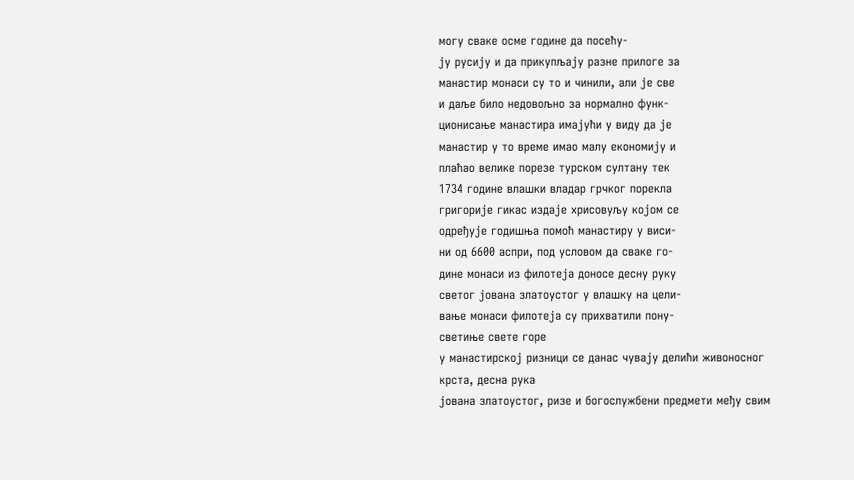могу сваке осме године да посећу-
ју русију и да прикупљају разне прилоге за
манастир монаси су то и чинили, али је све
и даље било недовољно за нормално функ-
ционисање манастира имајући у виду да је
манастир у то време имао малу економију и
плаћао велике порезе турском султану тек
1734 године влашки владар грчког порекла
григорије гикас издаје хрисовуљу којом се
одређује годишња помоћ манастиру у виси-
ни од 6600 аспри, под условом да сваке го-
дине монаси из филотеја доносе десну руку
светог јована златоустог у влашку на цели-
вање монаси филотеја су прихватили пону-
светиње свете горе
у манастирској ризници се данас чувају делићи живоносног крста, десна рука
јована златоустог, ризе и богослужбени предмети међу свим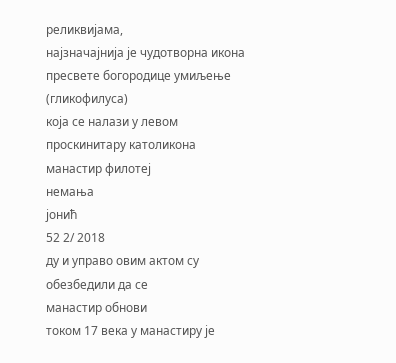реликвијама,
најзначајнија је чудотворна икона пресвете богородице умиљење (гликофилуса)
која се налази у левом проскинитару католикона
манастир филотеј
немања
јонић
52 2/ 2018
ду и управо овим актом су обезбедили да се
манастир обнови
током 17 века у манастиру је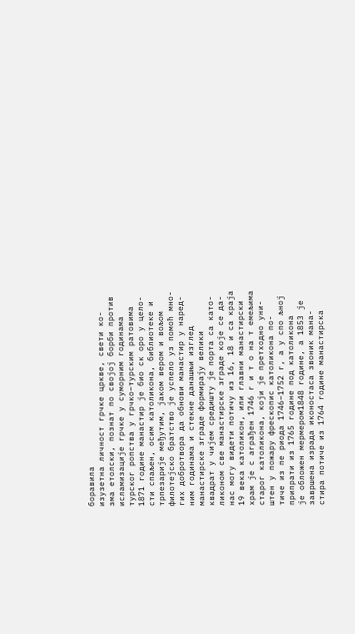боравила
изузетна личност грчке цркве, свети ко-
зма етолски, познат по својој борби против
исламизације грчке у суморним годинама
турског ропства у грчко–турским ратовима
1871 године манастир је био ск оро у цело-
сти спаљен, осим католикона, библиотеке и
трпезарије међутим, јаком вером и вољом
филотејско братство је успело уз помоћ мно-
гих добротвора да обнови манастир у наред-
ним годинама и стекне данашњи изглед
манастирске зграде формирају велики
квадрат у чијем средишту је порта са като-
ликоном све манастирске зграде које се да-
нас могу видети потичу из 16, 18 и са краја
19 века католикон, или главни манастирски
храм је с аграђен 1746 г и т о на т емељима
старог католикона, који је претходно уни-
штен у пожару фрескопис католикона по-
тиче из пе риода 1746–1752 г, а у спо љној
припрати из 1765 године под католикона
је обложен мермером1848 године, а 1853 је
завршена израда иконостаса звоник мана-
стира потиче из 1764 године манастирска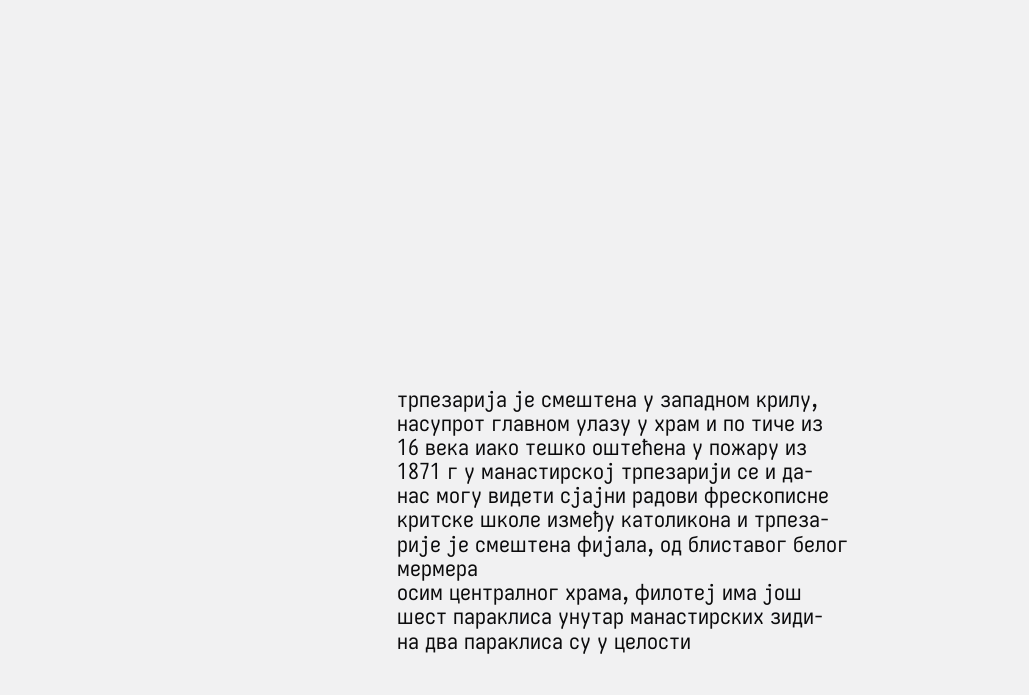трпезарија је смештена у западном крилу,
насупрот главном улазу у храм и по тиче из
16 века иако тешко оштећена у пожару из
1871 г у манастирској трпезарији се и да-
нас могу видети сјајни радови фрескописне
критске школе између католикона и трпеза-
рије је смештена фијала, од блиставог белог
мермера
осим централног храма, филотеј има још
шест параклиса унутар манастирских зиди-
на два параклиса су у целости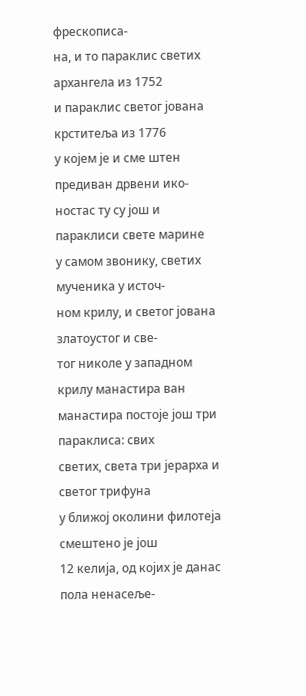фрескописа-
на, и то параклис светих архангела из 1752
и параклис светог јована крститеља из 1776
у којем је и сме штен предиван дрвени ико-
ностас ту су још и параклиси свете марине
у самом звонику, светих мученика у источ-
ном крилу, и светог јована златоустог и све-
тог николе у западном крилу манастира ван
манастира постоје још три параклиса: свих
светих, света три јерарха и светог трифуна
у ближој околини филотеја смештено је још
12 келија, од којих је данас пола ненасеље-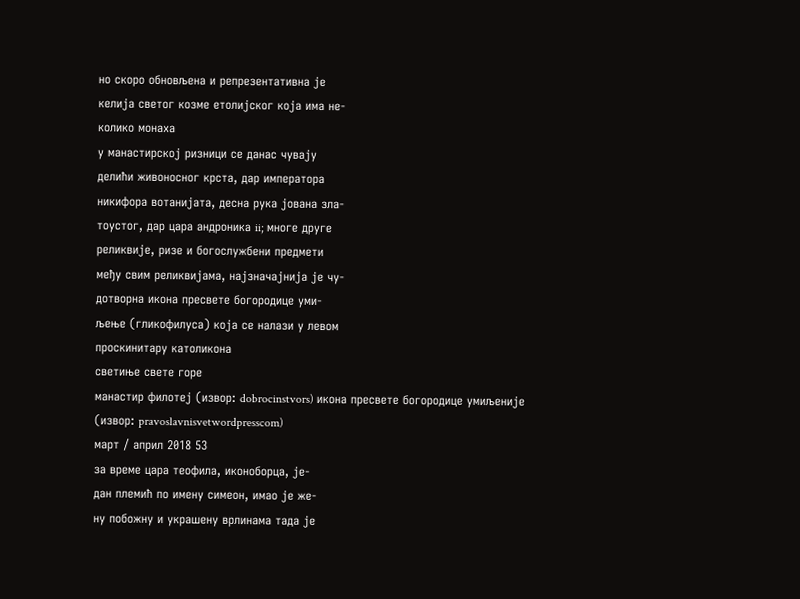но скоро обновљена и репрезентативна је
келија светог козме етолијског која има не-
колико монаха
у манастирској ризници се данас чувају
делићи живоносног крста, дар императора
никифора вотанијата, десна рука јована зла-
тоустог, дар цара андроника ii; многе друге
реликвије, ризе и богослужбени предмети
међу свим реликвијама, најзначајнија је чу-
дотворна икона пресвете богородице уми-
љење (гликофилуса) која се налази у левом
проскинитару католикона
светиње свете горе
манастир филотеј (извор: dobrocinstvors) икона пресвете богородице умиљеније
(извор: pravoslavnisvetwordpresscom)
март / април 2018 53
за време цара теофила, иконоборца, је-
дан племић по имену симеон, имао је же-
ну побожну и украшену врлинама тада је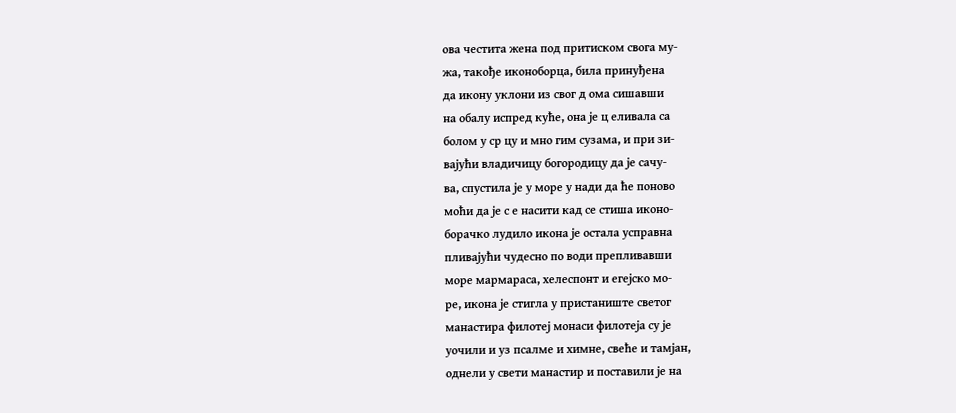ова честита жена под притиском свога му-
жа, такође иконоборца, била принуђена
да икону уклони из свог д ома сишавши
на обалу испред куће, она је ц еливала са
болом у ср цу и мно гим сузама, и при зи-
вајући владичицу богородицу да је сачу-
ва, спустила је у море у нади да ће поново
моћи да је с е насити кад се стиша иконо-
борачко лудило икона је остала усправна
пливајући чудесно по води препливавши
море мармараса, хелеспонт и егејско мо-
ре, икона је стигла у пристаниште светог
манастира филотеј монаси филотеја су је
уочили и уз псалме и химне, свеће и тамјан,
однели у свети манастир и поставили је на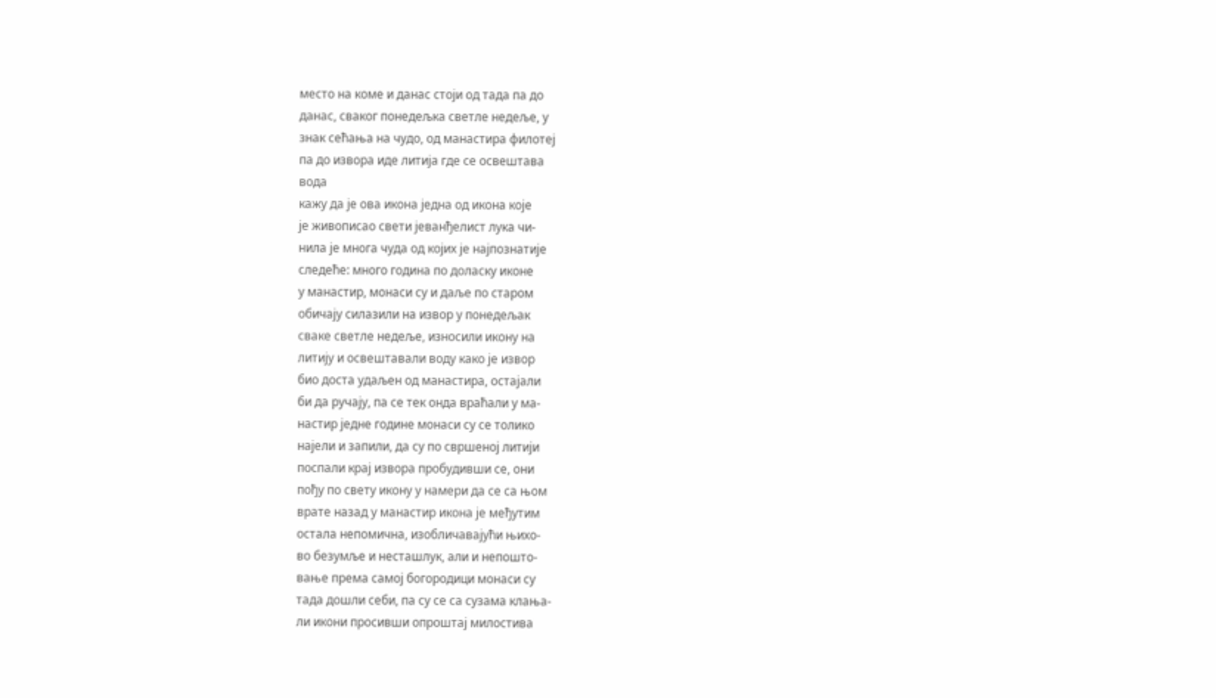место на коме и данас стоји од тада па до
данас, сваког понедељка светле недеље, у
знак сећања на чудо, од манастира филотеј
па до извора иде литија где се освештава
вода
кажу да је ова икона једна од икона које
је живописао свети јеванђелист лука чи-
нила је многа чуда од којих је најпознатије
следеће: много година по доласку иконе
у манастир, монаси су и даље по старом
обичају силазили на извор у понедељак
сваке светле недеље, износили икону на
литију и освештавали воду како је извор
био доста удаљен од манастира, остајали
би да ручају, па се тек онда враћали у ма-
настир једне године монаси су се толико
најели и запили, да су по свршеној литији
поспали крај извора пробудивши се, они
пођу по свету икону у намери да се са њом
врате назад у манастир икона је међутим
остала непомична, изобличавајући њихо-
во безумље и несташлук, али и непошто-
вање према самој богородици монаси су
тада дошли себи, па су се са сузама клања-
ли икони просивши опроштај милостива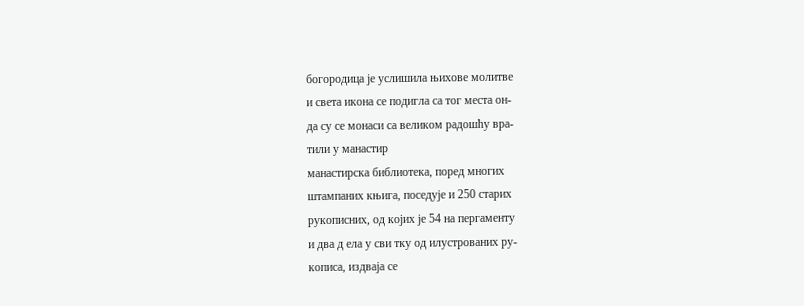богородица је услишила њихове молитве
и света икона се подигла са тог места он-
да су се монаси са великом радошћу вра-
тили у манастир
манастирска библиотека, поред многих
штампаних књига, поседује и 250 старих
рукописних, од којих је 54 на пергаменту
и два д ела у сви тку од илустрованих ру-
кописа, издваја се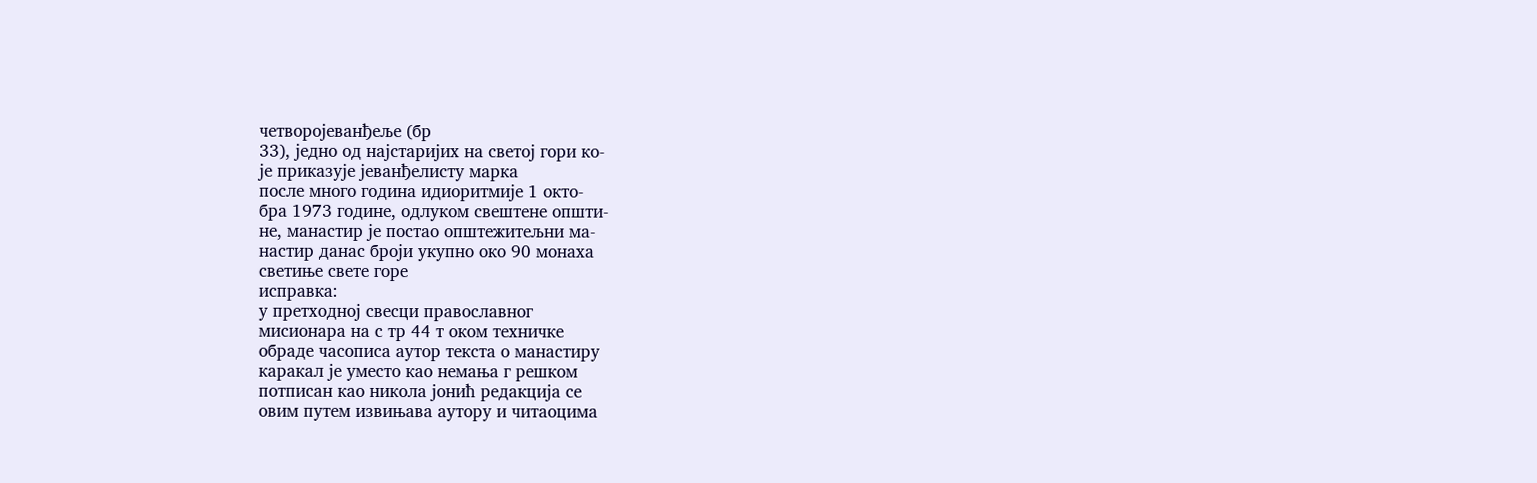четворојеванђеље (бр
33), једно од најстаријих на светој гори ко-
је приказује јеванђелисту марка
после много година идиоритмије 1 окто-
бра 1973 године, одлуком свештене општи-
не, манастир је постао општежитељни ма-
настир данас броји укупно око 90 монаха
светиње свете горе
исправка:
у претходној свесци православног
мисионара на с тр 44 т оком техничке
обраде часописа аутор текста о манастиру
каракал је уместо као немања г решком
потписан као никола јонић редакција се
овим путем извињава аутору и читаоцима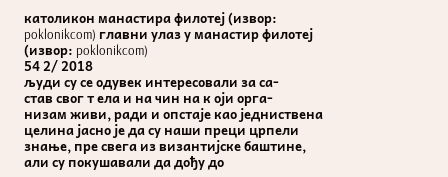католикон манастира филотеј (извор: poklonikcom) главни улаз у манастир филотеј (извор: poklonikcom)
54 2/ 2018
људи су се одувек интересовали за са-
став свог т ела и на чин на к оји орга-
низам живи, ради и опстаје као једниствена
целина јасно је да су наши преци црпели
знање, пре свега из византијске баштине,
али су покушавали да дођу до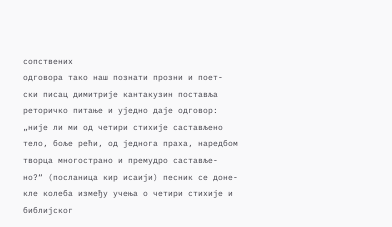сопствених
одговора тако наш познати прозни и поет-
ски писац димитрије кантакузин поставља
реторичко питање и уједно даје одговор:
„није ли ми од четири стихије састављено
тело, боље рећи, од једнога праха, наредбом
творца многострано и премудро саставље-
но?“ (посланица кир исаији) песник се доне-
кле колеба између учења о четири стихије и
библијског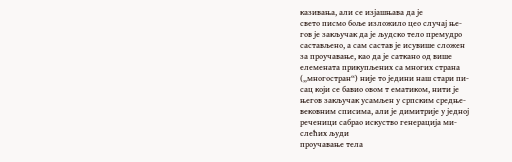казивања, али се изјашњава да је
свето писмо боље изложило цео случај ње-
гов је закључак да је људско тело премудро
састављено, а сам састав је исувише сложен
за проучавање, као да је саткано од више
елемената прикупљених са многих страна
(„многостран“) није то једини наш стари пи-
сац који се бавио овом т ематиком, нити је
његов закључак усамљен у српским средње-
вековним списима, али је димитрије у једној
реченици сабрао искуство генерација ми-
слећих људи
проучавање тела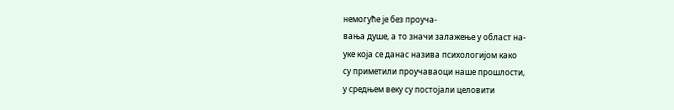немогуће је без проуча-
вања душе, а то значи залажење у област на-
уке која се данас назива психологијом како
су приметили проучаваоци наше прошлости,
у средњем веку су постојали целовити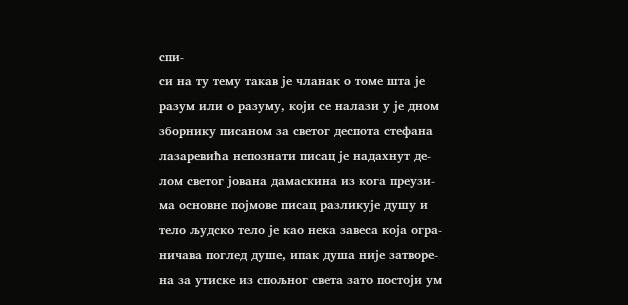спи-
си на ту тему такав је чланак о томе шта је
разум или о разуму, који се налази у је дном
зборнику писаном за светог деспота стефана
лазаревића непознати писац је надахнут де-
лом светог јована дамаскина из кога преузи-
ма основне појмове писац разликује душу и
тело људско тело је као нека завеса која огра-
ничава поглед душе, ипак душа није затворе-
на за утиске из спољног света зато постоји ум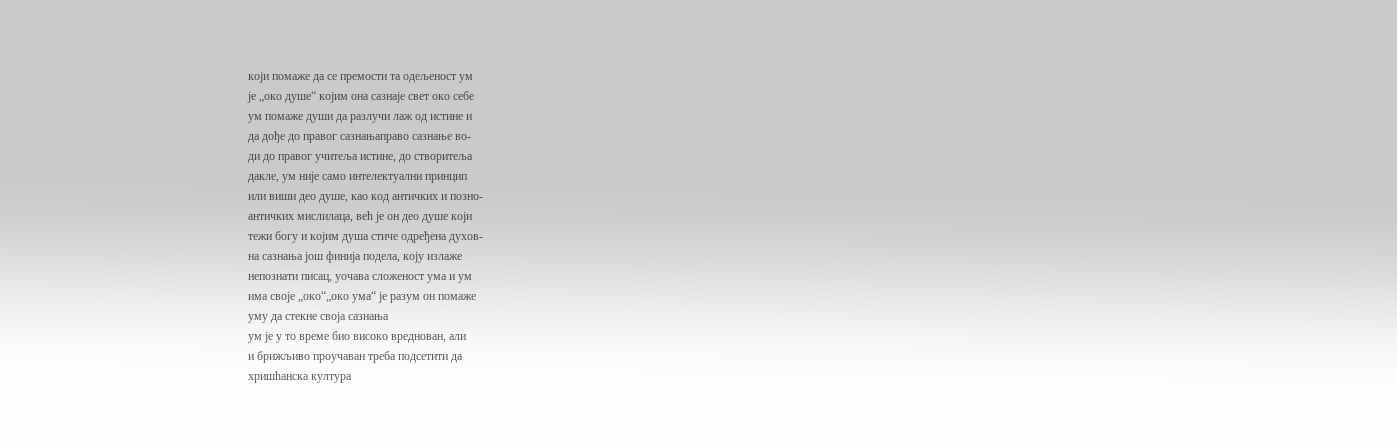који помаже да се премости та одељеност ум
је „око душе“ којим она сазнаје свет око себе
ум помаже души да разлучи лаж од истине и
да дође до правог сазнањаправо сазнање во-
ди до правог учитеља истине, до створитеља
дакле, ум није само интелектуални принцип
или виши део душе, као код античких и позно-
античких мислилаца, већ је он део душе који
тежи богу и којим душа стиче одређена духов-
на сазнања још финија подела, коју излаже
непознати писац, уочава сложеност ума и ум
има своје „око“„око ума“ је разум он помаже
уму да стекне своја сазнања
ум је у то време био високо вреднован, али
и брижљиво проучаван треба подсетити да
хришћанска култура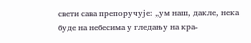свети сава препоручује: „ум наш, дакле, нека буде на небесима у гледању на кра-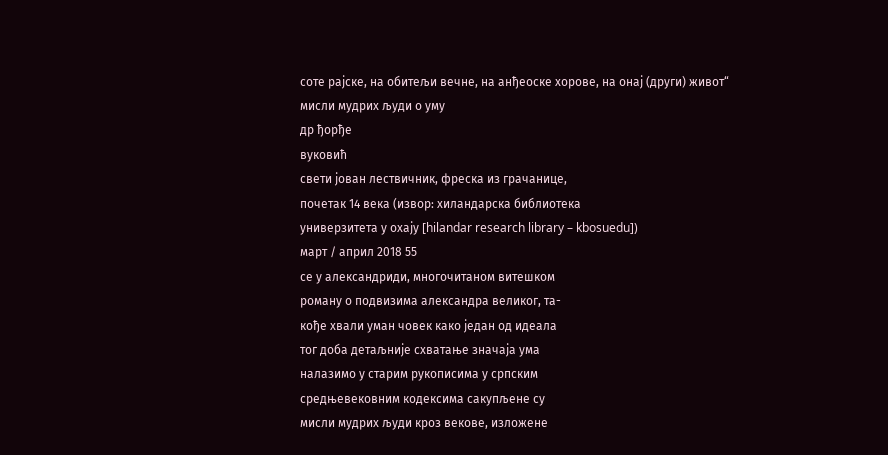соте рајске, на обитељи вечне, на анђеоске хорове, на онај (други) живот“
мисли мудрих људи о уму
др ђорђе
вуковић
свети јован лествичник, фреска из грачанице,
почетак 14 века (извор: хиландарска библиотека
универзитета у охају [hilandar research library – kbosuedu])
март / април 2018 55
се у александриди, многочитаном витешком
роману о подвизима александра великог, та-
кође хвали уман човек како један од идеала
тог доба детаљније схватање значаја ума
налазимо у старим рукописима у српским
средњевековним кодексима сакупљене су
мисли мудрих људи кроз векове, изложене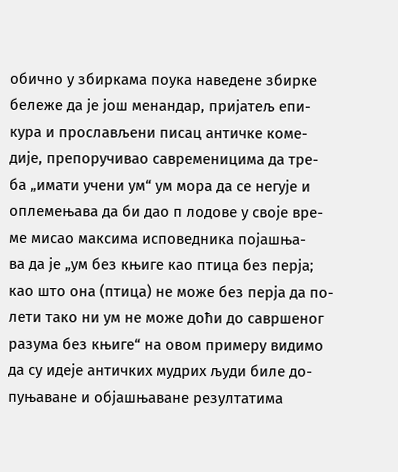обично у збиркама поука наведене збирке
бележе да је још менандар, пријатељ епи-
кура и прослављени писац античке коме-
дије, препоручивао савременицима да тре-
ба „имати учени ум“ ум мора да се негује и
оплемењава да би дао п лодове у своје вре-
ме мисао максима исповедника појашња-
ва да је „ум без књиге као птица без перја;
као што она (птица) не може без перја да по-
лети тако ни ум не може доћи до савршеног
разума без књиге“ на овом примеру видимо
да су идеје античких мудрих људи биле до-
пуњаване и објашњаване резултатима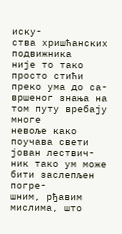иску-
ства хришћанских подвижника
није то тако просто стићи преко ума до са-
вршеног знања на том путу вребају многе
невоље како поучава свети јован лествич-
ник тако ум може бити заслепљен погре-
шним, рђавим мислима, што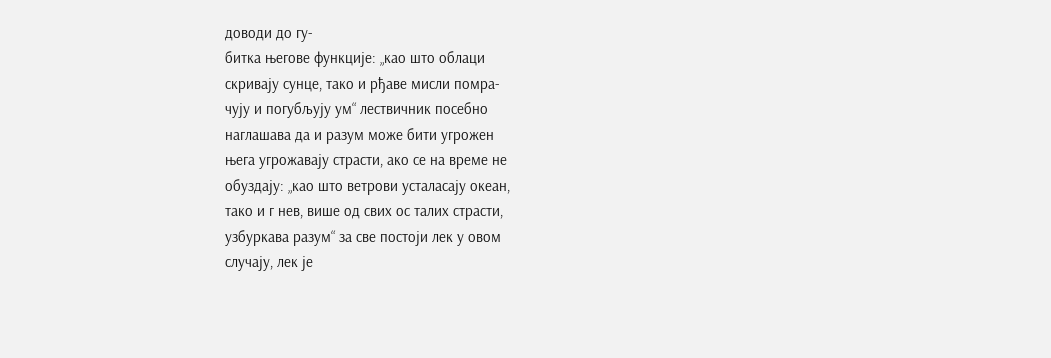доводи до гу-
битка његове функције: „као што облаци
скривају сунце, тако и рђаве мисли помра-
чују и погубљују ум“ лествичник посебно
наглашава да и разум може бити угрожен
њега угрожавају страсти, ако се на време не
обуздају: „као што ветрови усталасају океан,
тако и г нев, више од свих ос талих страсти,
узбуркава разум“ за све постоји лек у овом
случају, лек је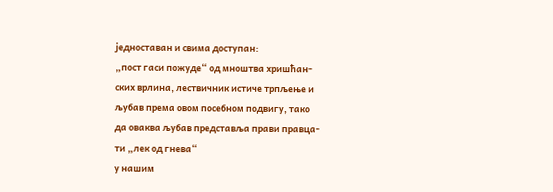једноставан и свима доступан:
„пост гаси пожуде“ од мноштва хришћан-
ских врлина, лествичник истиче трпљење и
љубав према овом посебном подвигу, тако
да оваква љубав представља прави правца-
ти „лек од гнева“
у нашим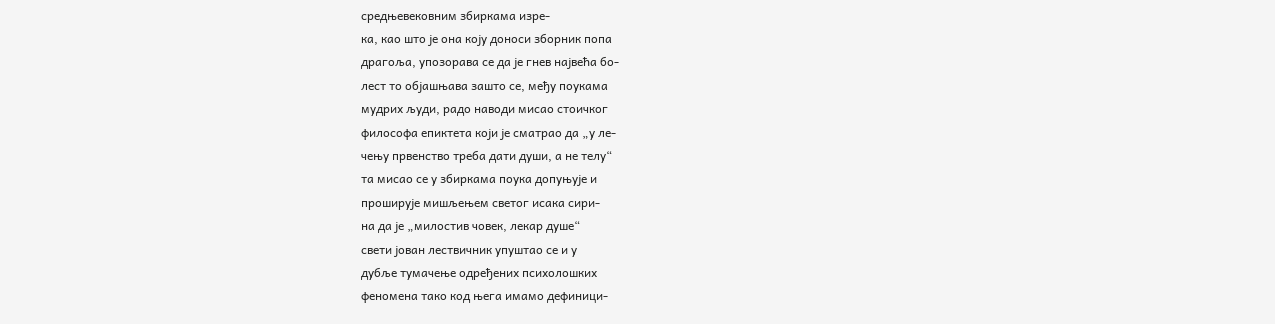средњевековним збиркама изре-
ка, као што је она коју доноси зборник попа
драгоља, упозорава се да је гнев највећа бо-
лест то објашњава зашто се, међу поукама
мудрих људи, радо наводи мисао стоичког
философа епиктета који је сматрао да „у ле-
чењу првенство треба дати души, а не телу“
та мисао се у збиркама поука допуњује и
проширује мишљењем светог исака сири-
на да је „милостив човек, лекар душе“
свети јован лествичник упуштао се и у
дубље тумачење одређених психолошких
феномена тако код њега имамо дефиници-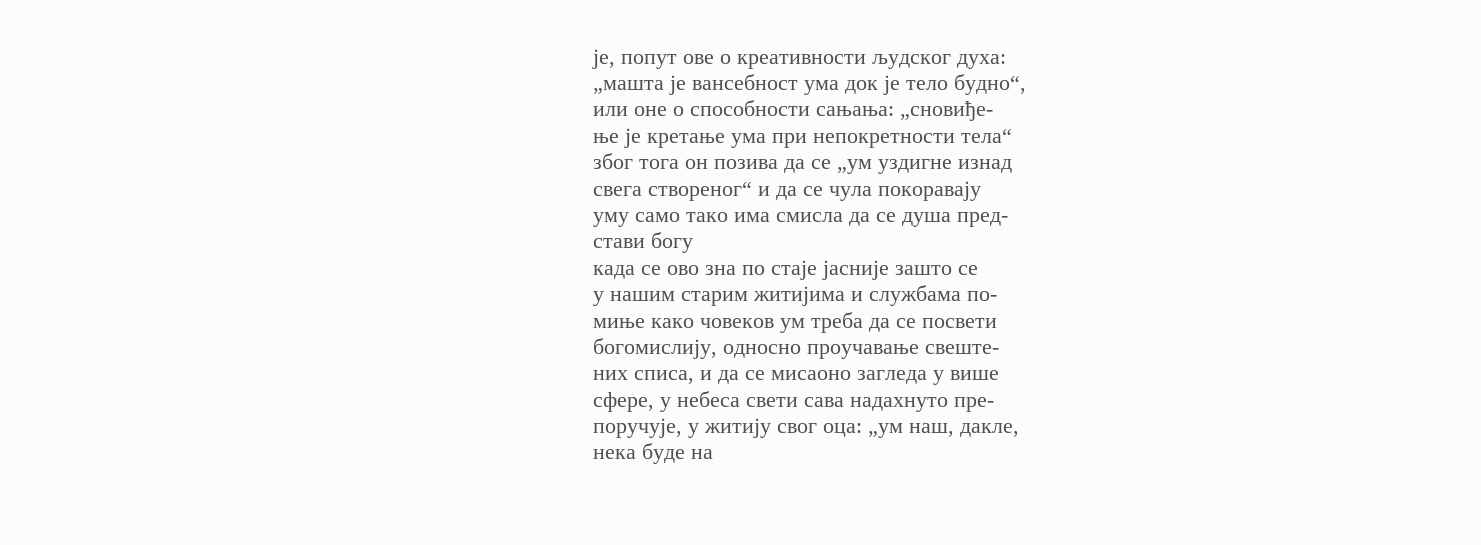је, попут ове о креативности људског духа:
„машта је вансебност ума док је тело будно“,
или оне о способности сањања: „сновиђе-
ње је кретање ума при непокретности тела“
због тога он позива да се „ум уздигне изнад
свега створеног“ и да се чула покоравају
уму само тако има смисла да се душа пред-
стави богу
када се ово зна по стаје јасније зашто се
у нашим старим житијима и службама по-
миње како човеков ум треба да се посвети
богомислију, односно проучавање свеште-
них списа, и да се мисаоно загледа у више
сфере, у небеса свети сава надахнуто пре-
поручује, у житију свог оца: „ум наш, дакле,
нека буде на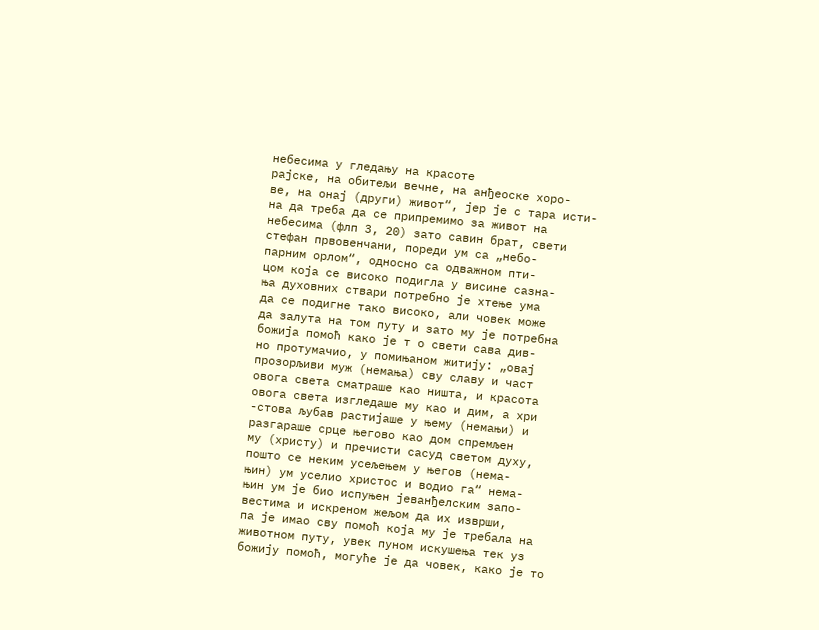небесима у гледању на красоте
рајске, на обитељи вечне, на анђеоске хоро-
ве, на онај (други) живот“, јер је с тара исти-
на да треба да се припремимо за живот на
небесима (флп 3, 20) зато савин брат, свети
стефан првовенчани, пореди ум са „небо-
парним орлом“, односно са одважном пти-
цом која се високо подигла у висине сазна-
ња духовних ствари потребно је хтење ума
да се подигне тако високо, али човек може
да залута на том путу и зато му је потребна
божија помоћ како је т о свети сава див-
но протумачио, у помињаном житију: „овај
прозорљиви муж (немања) сву славу и част
овога света сматраше као ништа, и красота
овога света изгледаше му као и дим, а хри
-стова љубав растијаше у њему (немањи) и
разгараше срце његово као дом спремљен
му (христу) и пречисти сасуд светом духу,
пошто се неким усељењем у његов (нема-
њин) ум уселио христос и водио га“ нема-
њин ум је био испуњен јеванђелским запо-
вестима и искреном жељом да их изврши,
па је имао сву помоћ која му је требала на
животном путу, увек пуном искушења тек уз
божију помоћ, могуће је да човек, како је то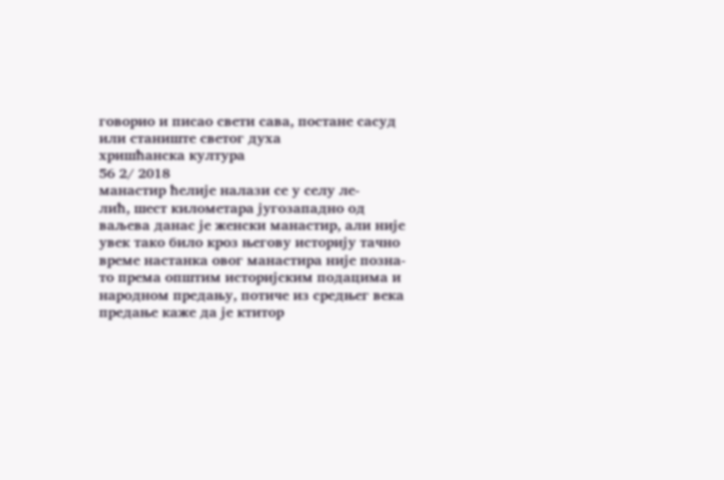говорио и писао свети сава, постане сасуд
или станиште светог духа
хришћанска култура
56 2/ 2018
манастир ћелије налази се у селу ле-
лић, шест километара југозападно од
ваљева данас је женски манастир, али није
увек тако било кроз његову историју тачно
време настанка овог манастира није позна-
то према општим историјским подацима и
народном предању, потиче из средњег века
предање каже да је ктитор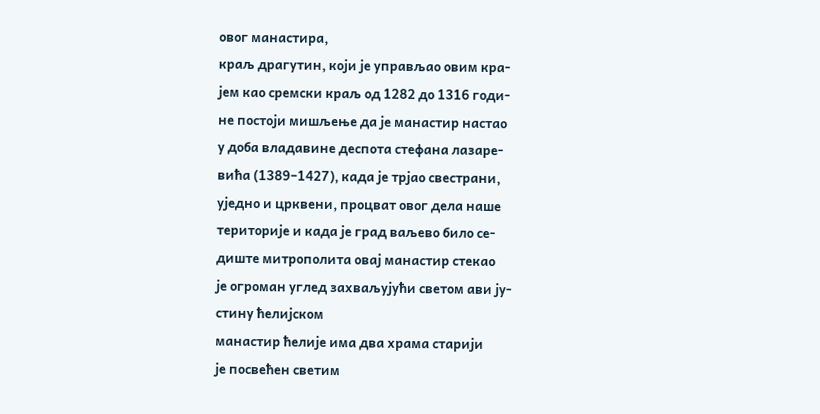овог манастира,
краљ драгутин, који је управљао овим кра-
јем као сремски краљ од 1282 до 1316 годи-
не постоји мишљење да је манастир настао
у доба владавине деспота стефана лазаре-
вића (1389–1427), када је трјао свестрани,
уједно и црквени, процват овог дела наше
територије и када је град ваљево било се-
диште митрополита овај манастир стекао
је огроман углед захваљујући светом ави ју-
стину ћелијском
манастир ћелије има два храма старији
је посвећен светим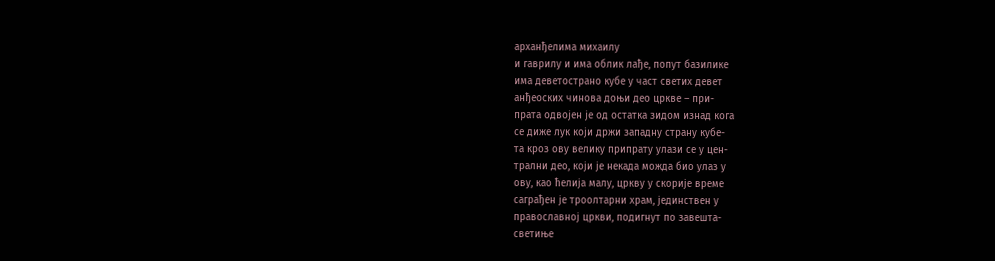арханђелима михаилу
и гаврилу и има облик лађе, попут базилике
има деветострано кубе у част светих девет
анђеоских чинова доњи део цркве – при-
прата одвојен је од остатка зидом изнад кога
се диже лук који држи западну страну кубе-
та кроз ову велику припрату улази се у цен-
трални део, који је некада можда био улаз у
ову, као ћелија малу, цркву у скорије време
саграђен је троолтарни храм, јединствен у
православној цркви, подигнут по завешта-
светиње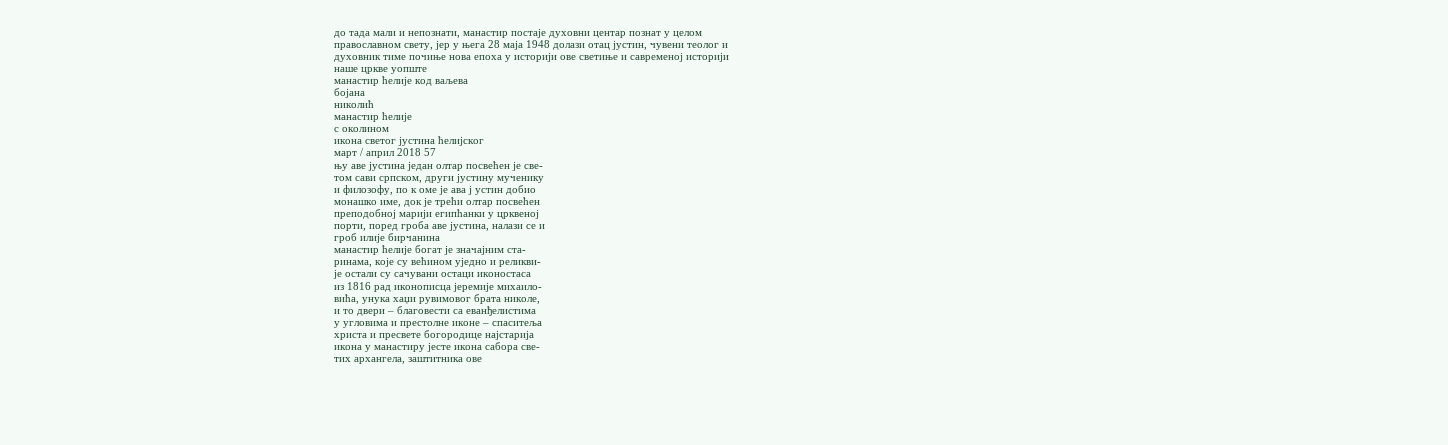до тада мали и непознати, манастир постаје духовни центар познат у целом
православном свету, јер у њега 28 маја 1948 долази отац јустин, чувени теолог и
духовник тиме почиње нова епоха у историји ове светиње и савременој историји
наше цркве уопште
манастир ћелије код ваљева
бојана
николић
манастир ћелије
с околином
икона светог јустина ћелијског
март / април 2018 57
њу аве јустина један олтар посвећен је све-
том сави српском, други јустину мученику
и филозофу, по к оме је ава ј устин добио
монашко име, док је трећи олтар посвећен
преподобној марији египћанки у црквеној
порти, поред гроба аве јустина, налази се и
гроб илије бирчанина
манастир ћелије богат је значајним ста-
ринама, које су већином уједно и реликви-
је остали су сачувани остаци иконостаса
из 1816 рад иконописца јеремије михаило-
вића, унука хаџи рувимовог брата николе,
и то двери – благовести са еванђелистима
у угловима и престолне иконе – спаситеља
христа и пресвете богородице најстарија
икона у манастиру јесте икона сабора све-
тих архангела, заштитника ове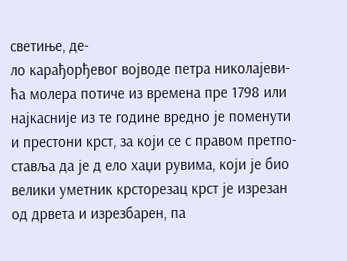светиње, де-
ло карађорђевог војводе петра николајеви-
ћа молера потиче из времена пре 1798 или
најкасније из те године вредно је поменути
и престони крст, за који се с правом претпо-
ставља да је д ело хаџи рувима, који је био
велики уметник крсторезац крст је изрезан
од дрвета и изрезбарен, па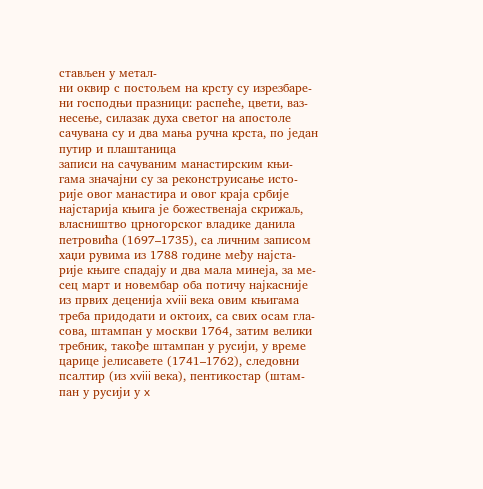стављен у метал-
ни оквир с постољем на крсту су изрезбаре-
ни господњи празници: распеће, цвети, ваз-
несење, силазак духа светог на апостоле
сачувана су и два мања ручна крста, по један
путир и плаштаница
записи на сачуваним манастирским књи-
гама значајни су за реконструисање исто-
рије овог манастира и овог краја србије
најстарија књига је божественаја скрижаљ,
власништво црногорског владике данила
петровића (1697–1735), са личним записом
хаџи рувима из 1788 године међу најста-
рије књиге спадају и два мала минеја, за ме-
сец март и новембар оба потичу најкасније
из првих деценија xviii века овим књигама
треба придодати и октоих, са свих осам гла-
сова, штампан у москви 1764, затим велики
требник, такође штампан у русији, у време
царице јелисавете (1741–1762), следовни
псалтир (из xviii века), пентикостар (штам-
пан у русији у x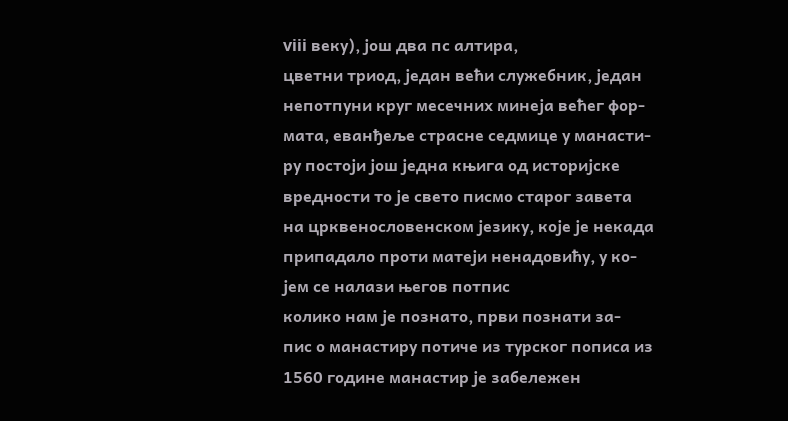viii веку), још два пс алтира,
цветни триод, један већи служебник, један
непотпуни круг месечних минеја већег фор-
мата, еванђеље страсне седмице у манасти-
ру постоји још једна књига од историјске
вредности то је свето писмо старог завета
на црквенословенском језику, које је некада
припадало проти матеји ненадовићу, у ко-
јем се налази његов потпис
колико нам је познато, први познати за-
пис о манастиру потиче из турског пописа из
1560 године манастир је забележен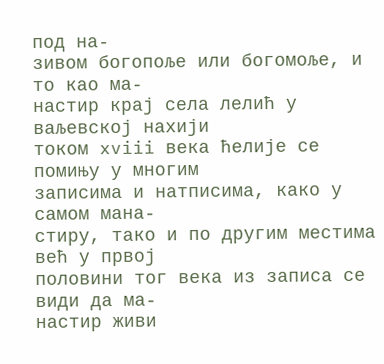под на-
зивом богопоље или богомоље, и то као ма-
настир крај села лелић у ваљевској нахији
током xviii века ћелије се помињу у многим
записима и натписима, како у самом мана-
стиру, тако и по другим местима већ у првој
половини тог века из записа се види да ма-
настир живи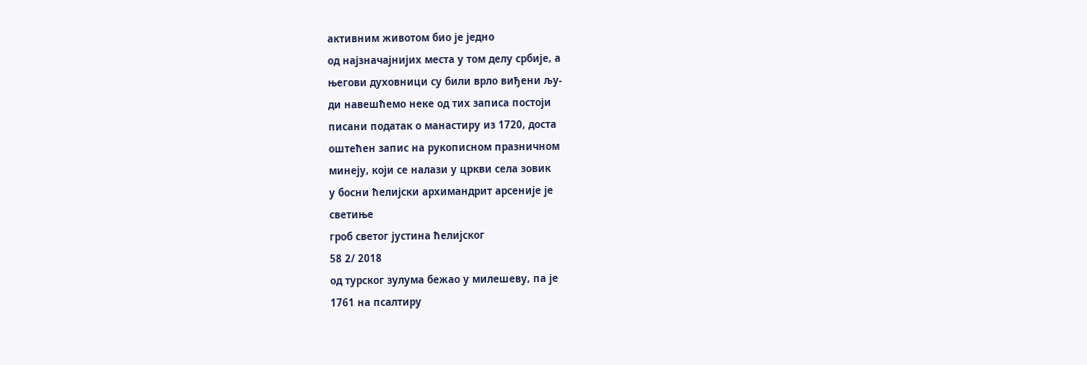активним животом био је једно
од најзначајнијих места у том делу србије, а
његови духовници су били врло виђени љу-
ди навешћемо неке од тих записа постоји
писани податак о манастиру из 1720, доста
оштећен запис на рукописном празничном
минеју, који се налази у цркви села зовик
у босни ћелијски архимандрит арсеније је
светиње
гроб светог јустина ћелијског
58 2/ 2018
од турског зулума бежао у милешеву, па је
1761 на псалтиру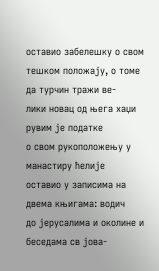оставио забелешку о свом
тешком положају, о томе да турчин тражи ве-
лики новац од њега хаџи рувим је податке
о свом рукоположењу у манастиру ћелије
оставио у записима на двема књигама: водич
до јерусалима и околине и беседама св јова-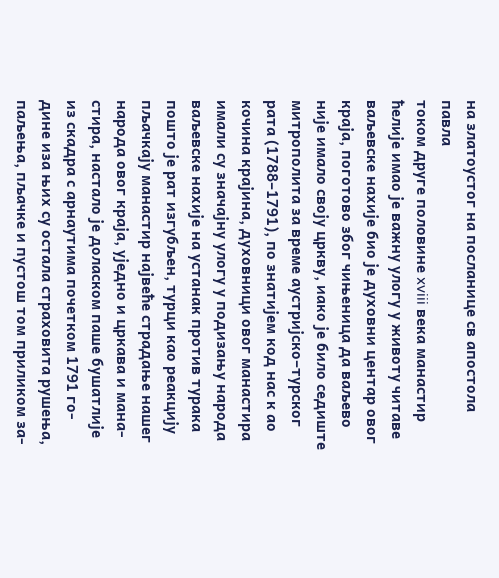на златоустог на посланице св апостола
павла
током друге половине xviii века манастир
ћелије имао је важну улогу у животу читаве
ваљевске нахије био је духовни центар овог
краја, поготово због чињеница да ваљево
није имало своју цркву, иако је било седиште
митрополита за време аустријско–турског
рата (1788–1791), по знатијем код нас к ао
кочина крајина, духовници овог манастира
имали су значајну улогу у подизању народа
ваљевске нахије на устанак против турака
пошто је рат изгубљен, турци као реакцију
пљачкају манастир највеће страдање нашег
народа овог краја, уједно и цркава и мана-
стира, настало је доласком паше бушатлије
из скадра с арнаутима почетком 1791 го-
дине иза њих су остала страховита рушења,
паљења, пљачке и пустош том приликом за-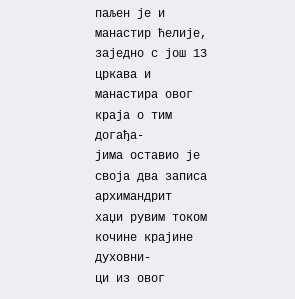паљен је и манастир ћелије, заједно с још 13
цркава и манастира овог краја о тим догађа-
јима оставио је своја два записа архимандрит
хаџи рувим током кочине крајине духовни-
ци из овог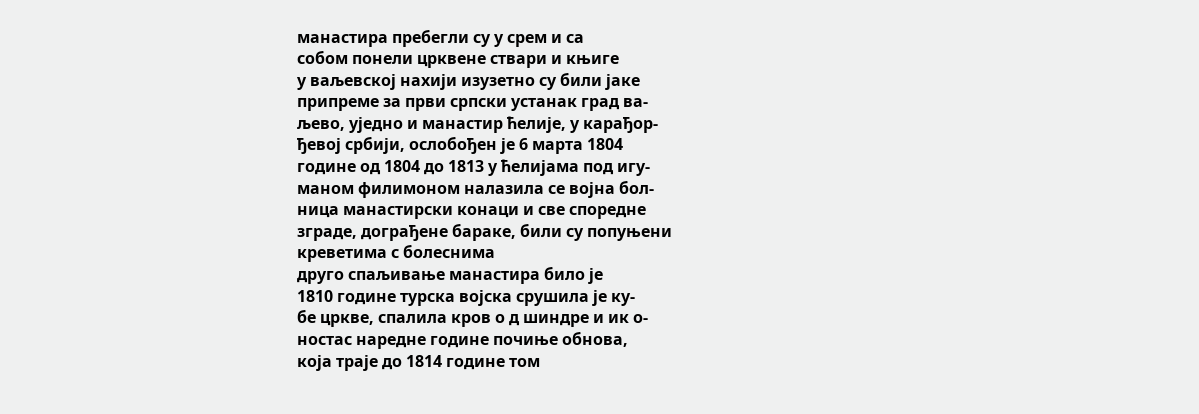манастира пребегли су у срем и са
собом понели црквене ствари и књиге
у ваљевској нахији изузетно су били јаке
припреме за први српски устанак град ва-
љево, уједно и манастир ћелије, у карађор-
ђевој србији, ослобођен је 6 марта 1804
године од 1804 до 1813 у ћелијама под игу-
маном филимоном налазила се војна бол-
ница манастирски конаци и све споредне
зграде, дограђене бараке, били су попуњени
креветима с болеснима
друго спаљивање манастира било је
1810 године турска војска срушила је ку-
бе цркве, спалила кров о д шиндре и ик о-
ностас наредне године почиње обнова,
која траје до 1814 године том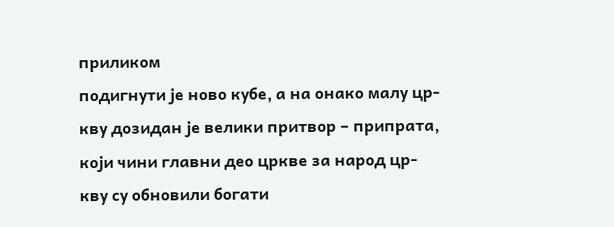приликом
подигнути је ново кубе, а на онако малу цр-
кву дозидан је велики притвор – припрата,
који чини главни део цркве за народ цр-
кву су обновили богати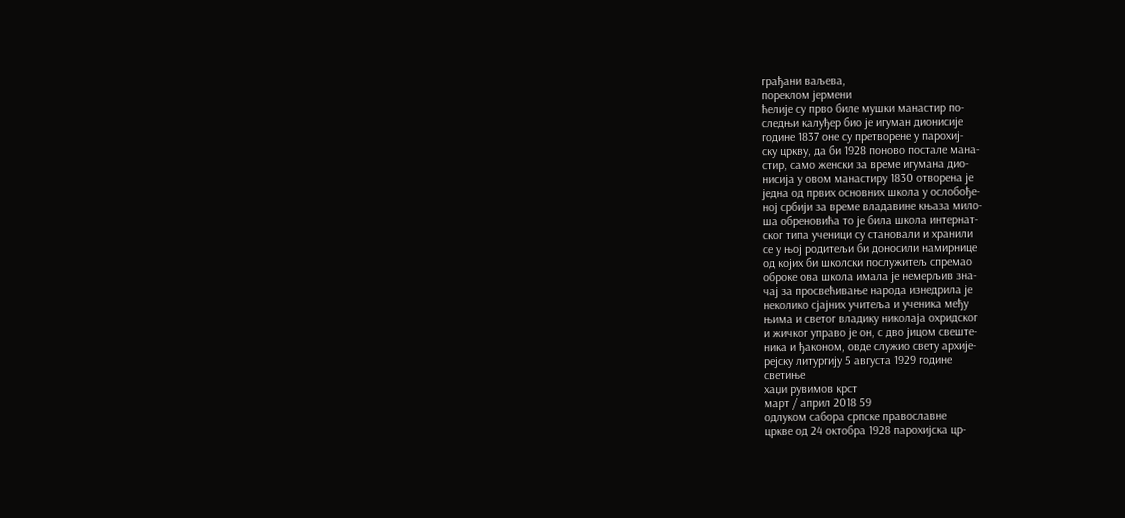грађани ваљева,
пореклом јермени
ћелије су прво биле мушки манастир по-
следњи калуђер био је игуман дионисије
године 1837 оне су претворене у парохиј-
ску цркву, да би 1928 поново постале мана-
стир, само женски за време игумана дио-
нисија у овом манастиру 1830 отворена је
једна од првих основних школа у ослобође-
ној србији за време владавине књаза мило-
ша обреновића то је била школа интернат-
ског типа ученици су становали и хранили
се у њој родитељи би доносили намирнице
од којих би школски послужитељ спремао
оброке ова школа имала је немерљив зна-
чај за просвећивање народа изнедрила је
неколико сјајних учитеља и ученика међу
њима и светог владику николаја охридског
и жичког управо је он, с дво јицом свеште-
ника и ђаконом, овде служио свету архије-
рејску литургију 5 августа 1929 године
светиње
хаџи рувимов крст
март / април 2018 59
одлуком сабора српске православне
цркве од 24 октобра 1928 парохијска цр-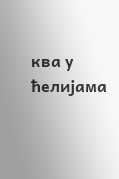ква у ћелијама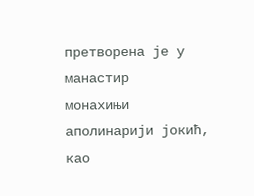претворена је у манастир
монахињи аполинарији јокић, као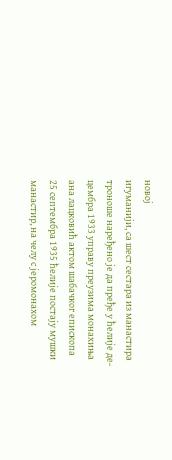новој
игуманији, са шест сестара из манастира
троноше наређено је да пређе у ћелије де-
цембра 1933 управу преузима монахиња
ана лацковић актом шабачког епископа
25 септембра 1935 ћелије постају мушки
манастир, на челу с јеромонахом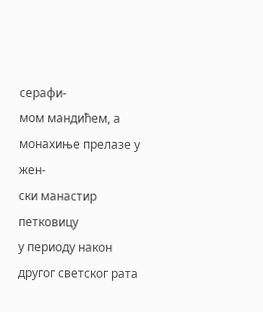серафи-
мом мандићем, а монахиње прелазе у жен-
ски манастир петковицу
у периоду након другог светског рата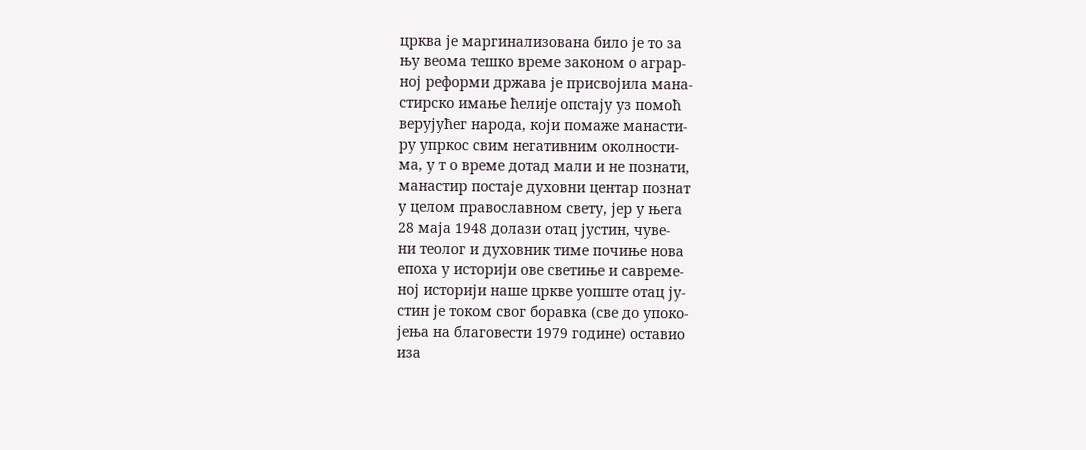црква је маргинализована било је то за
њу веома тешко време законом о аграр-
ној реформи држава је присвојила мана-
стирско имање ћелије опстају уз помоћ
верујућег народа, који помаже манасти-
ру упркос свим негативним околности-
ма, у т о време дотад мали и не познати,
манастир постаје духовни центар познат
у целом православном свету, јер у њега
28 маја 1948 долази отац јустин, чуве-
ни теолог и духовник тиме почиње нова
епоха у историји ове светиње и савреме-
ној историји наше цркве уопште отац ју-
стин је током свог боравка (све до упоко-
јења на благовести 1979 године) оставио
иза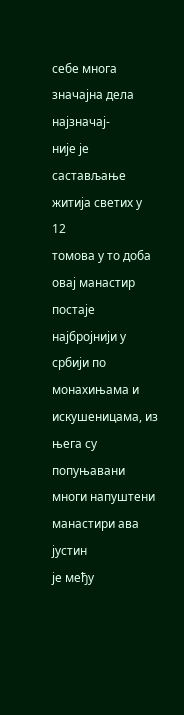себе многа значајна дела најзначај-
није је састављање житија светих у 12
томова у то доба овај манастир постаје
најбројнији у србији по монахињама и
искушеницама, из њега су попуњавани
многи напуштени манастири ава јустин
је међу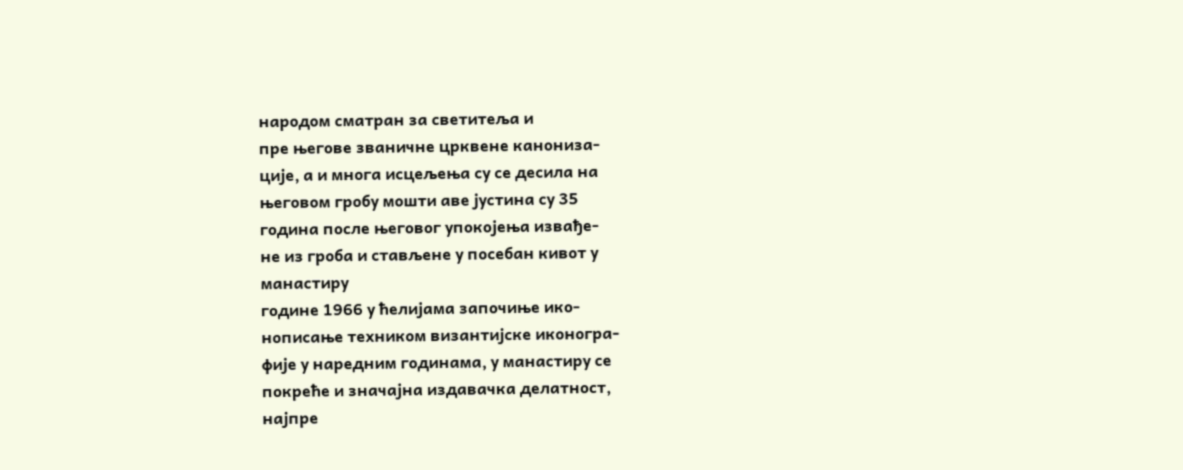народом сматран за светитеља и
пре његове званичне црквене канониза-
ције, а и многа исцељења су се десила на
његовом гробу мошти аве јустина су 35
година после његовог упокојења извађе-
не из гроба и стављене у посебан кивот у
манастиру
године 1966 у ћелијама започиње ико-
нописање техником византијске иконогра-
фије у наредним годинама, у манастиру се
покреће и значајна издавачка делатност,
најпре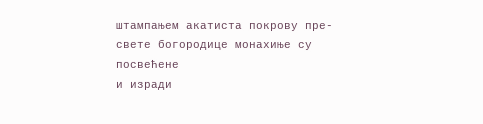штампањем акатиста покрову пре-
свете богородице монахиње су посвећене
и изради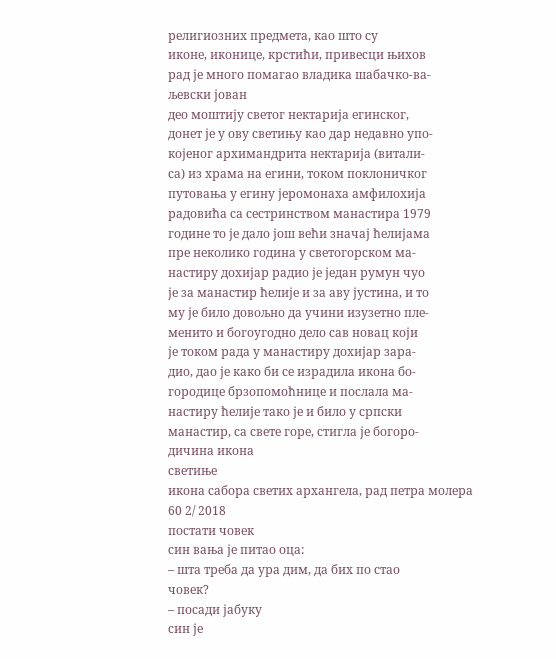религиозних предмета, као што су
иконе, иконице, крстићи, привесци њихов
рад је много помагао владика шабачко-ва-
љевски јован
део моштију светог нектарија егинског,
донет је у ову светињу као дар недавно упо-
којеног архимандрита нектарија (витали-
са) из храма на егини, током поклоничког
путовања у егину јеромонаха амфилохија
радовића са сестринством манастира 1979
године то је дало још већи значај ћелијама
пре неколико година у светогорском ма-
настиру дохијар радио је један румун чуо
је за манастир ћелије и за аву јустина, и то
му је било довољно да учини изузетно пле-
менито и богоугодно дело сав новац који
је током рада у манастиру дохијар зара-
дио, дао је како би се израдила икона бо-
городице брзопомоћнице и послала ма-
настиру ћелије тако је и било у српски
манастир, са свете горе, стигла је богоро-
дичина икона
светиње
икона сабора светих архангела, рад петра молера
60 2/ 2018
постати човек
син вања је питао оца:
– шта треба да ура дим, да бих по стао
човек?
– посади јабуку
син је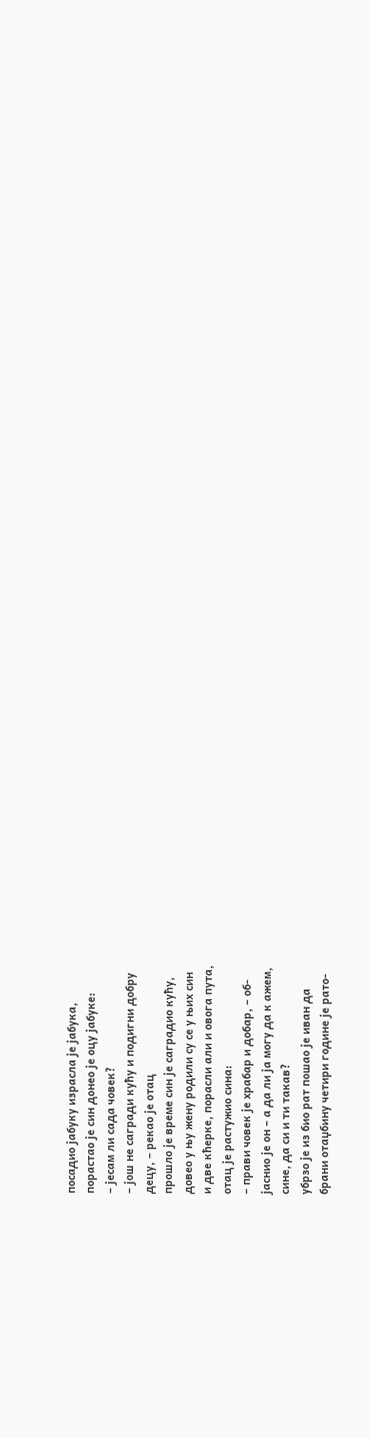посадио јабуку израсла је јабука,
порастао је син донео је оцу јабуке:
– јесам ли сада човек?
– још не сагради кућу и подигни добру
децу, – рекао је отац
прошло је време син је саградио кућу,
довео у њу жену родили су се у њих син
и две кћерке, порасли али и овога пута,
отац је растужио сина:
– прави човек је храбар и добар, – об-
јаснио је он – а да ли ја могу да к ажем,
сине, да си и ти такав?
убрзо је из био рат пошао је иван да
брани отаџбину четири године је рато-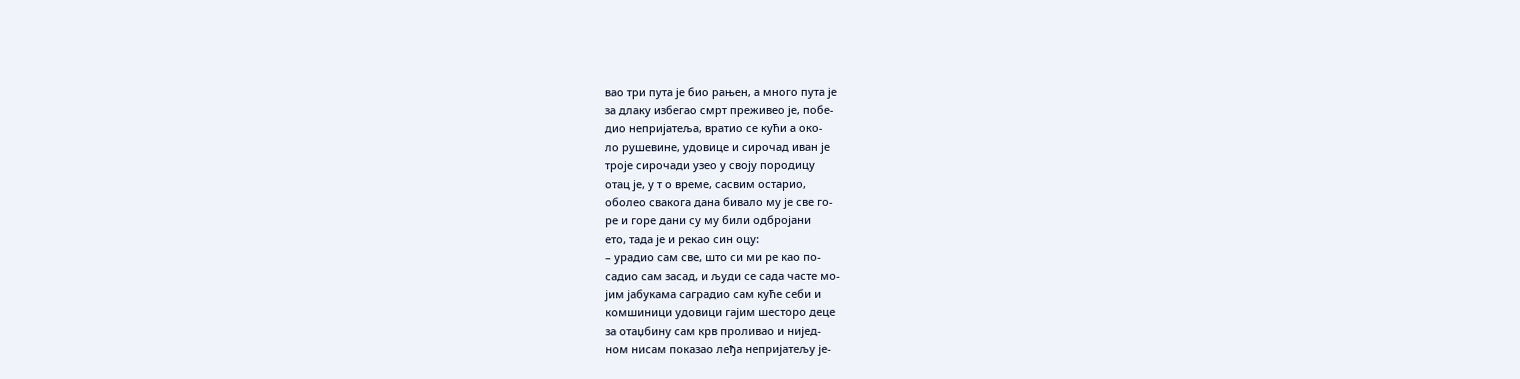вао три пута је био рањен, а много пута је
за длаку избегао смрт преживео је, побе-
дио непријатеља, вратио се кући а око-
ло рушевине, удовице и сирочад иван је
троје сирочади узео у своју породицу
отац је, у т о време, сасвим остарио,
оболео свакога дана бивало му је све го-
ре и горе дани су му били одбројани
ето, тада је и рекао син оцу:
– урадио сам све, што си ми ре као по-
садио сам засад, и људи се сада часте мо-
јим јабукама саградио сам куће себи и
комшиници удовици гајим шесторо деце
за отаџбину сам крв проливао и нијед-
ном нисам показао леђа непријатељу је-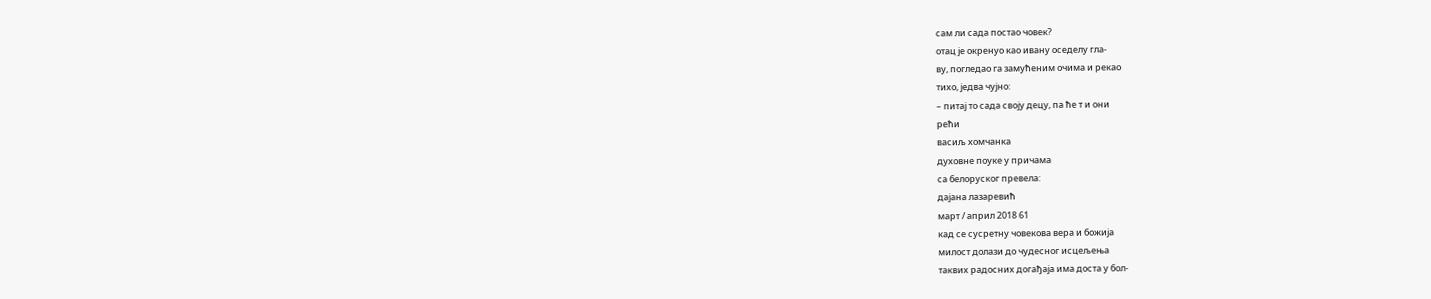сам ли сада постао човек?
отац је окренуо као ивану оседелу гла-
ву, погледао га замућеним очима и рекао
тихо, једва чујно:
– питај то сада своју децу, па ће т и они
рећи
васиљ хомчанка
духовне поуке у причама
са белоруског превела:
дајана лазаревић
март / април 2018 61
кад се сусретну човекова вера и божија
милост долази до чудесног исцељења
таквих радосних догађаја има доста у бол-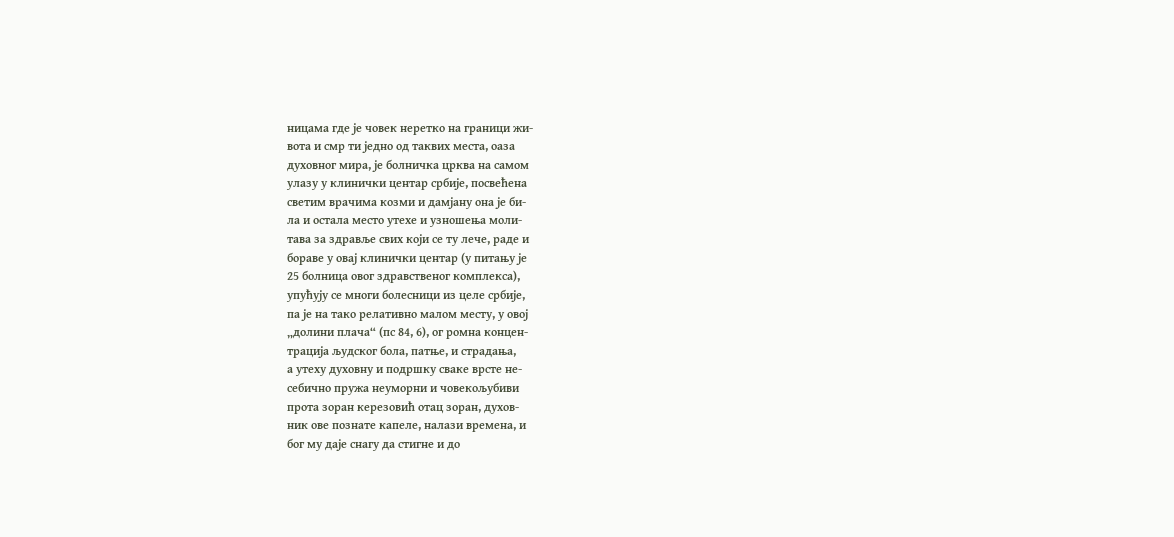ницама где је човек неретко на граници жи-
вота и смр ти једно од таквих места, оаза
духовног мира, је болничка црква на самом
улазу у клинички центар србије, посвећена
светим врачима козми и дамјану она је би-
ла и остала место утехе и узношења моли-
тава за здравље свих који се ту лече, раде и
бораве у овај клинички центар (у питању је
25 болница овог здравственог комплекса),
упућују се многи болесници из целе србије,
па је на тако релативно малом месту, у овој
„долини плача“ (пс 84, 6), ог ромна концен-
трација људског бола, патње, и страдања,
а утеху духовну и подршку сваке врсте не-
себично пружа неуморни и човекољубиви
прота зоран керезовић отац зоран, духов-
ник ове познате капеле, налази времена, и
бог му даје снагу да стигне и до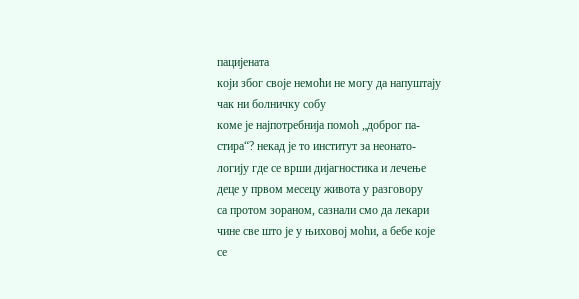пацијената
који због своје немоћи не могу да напуштају
чак ни болничку собу
коме је најпотребнија помоћ „доброг па-
стира“? некад је то институт за неонато-
логију где се врши дијагностика и лечење
деце у првом месецу живота у разговору
са протом зораном, сазнали смо да лекари
чине све што је у њиховој моћи, а бебе које
се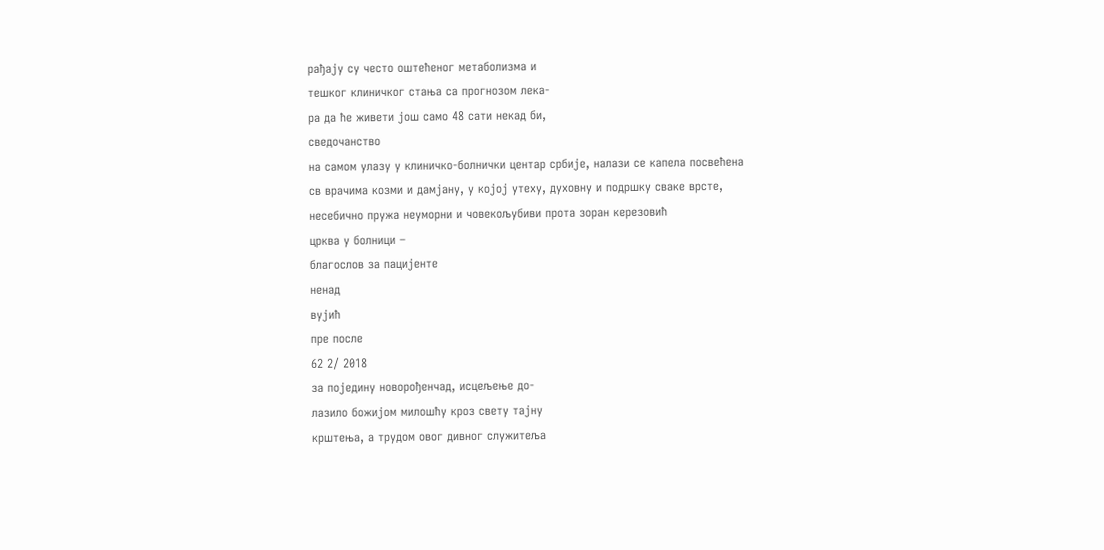рађају су често оштећеног метаболизма и
тешког клиничког стања са прогнозом лека-
ра да ће живети још само 48 сати некад би,
сведочанство
на самом улазу у клиничко-болнички центар србије, налази се капела посвећена
св врачима козми и дамјану, у којој утеху, духовну и подршку сваке врсте,
несебично пружа неуморни и човекољубиви прота зоран керезовић
црква у болници –
благослов за пацијенте
ненад
вујић
пре после
62 2/ 2018
за поједину новорођенчад, исцељење до-
лазило божијом милошћу кроз свету тајну
крштења, а трудом овог дивног служитеља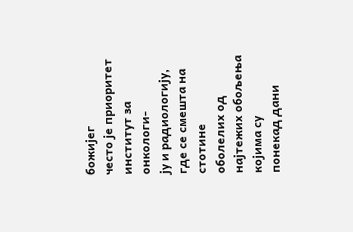божијег
често је приоритет институт за онкологи-
ју и радиологију, где се смешта на стотине
оболелих од најтежих обољења којима су
понекад дани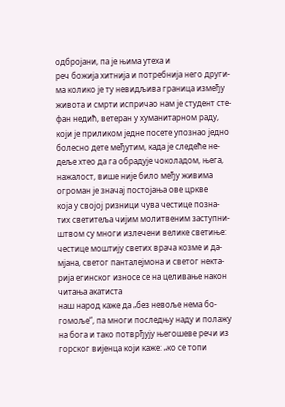одбројани, па је њима утеха и
реч божија хитнија и потребнија него други-
ма колико је ту невидљива граница између
живота и смрти испричао нам је студент сте-
фан недић, ветеран у хуманитарном раду,
који је приликом једне посете упознао једно
болесно дете међутим, када је следеће не-
деље хтео да га обрадује чоколадом, њега,
нажалост, више није било међу живима
огроман је значај постојања ове цркве
која у својој ризници чува честице позна-
тих светитеља чијим молитвеним заступни-
штвом су многи излечени велике светиње:
честице моштију светих врача козме и да-
мјана, светог панталејмона и светог некта-
рија егинског износе се на целивање након
читања акатиста
наш народ каже да „без невоље нема бо-
гомоље“, па многи последњу наду и полажу
на бога и тако потврђују његошеве речи из
горског вијенца који каже: „ко се топи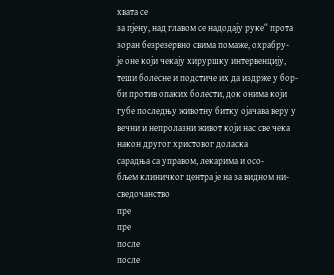хвата се
за пјену, над главом се надодају руке“ прота
зоран безрезервно свима помаже, охрабру-
је оне који чекају хируршку интервенцију,
теши болесне и подстиче их да издрже у бор-
би против опаких болести, док онима који
губе последњу животну битку ојачава веру у
вечни и непролазни живот који нас све чека
након другог христовог доласка
сарадња са управом, лекарима и осо-
бљем клиничког центра је на за видном ни-
сведочанство
пре
пре
после
после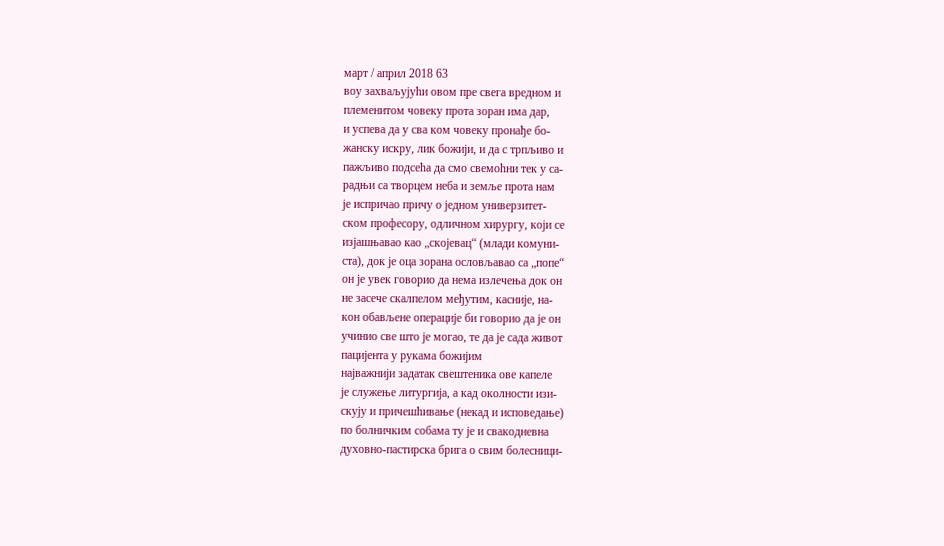март / април 2018 63
воу захваљујући овом пре свега вредном и
племенитом човеку прота зоран има дар,
и успева да у сва ком човеку пронађе бо-
жанску искру, лик божији, и да с трпљиво и
пажљиво подсећа да смо свемоћни тек у са-
радњи са творцем неба и земље прота нам
је испричао причу о једном универзитет-
ском професору, одличном хирургу, који се
изјашњавао као „скојевац“ (млади комуни-
ста), док је оца зорана ословљавао са „попе“
он је увек говорио да нема излечења док он
не засече скалпелом међутим, касније, на-
кон обављене операције би говорио да је он
учинио све што је могао, те да је сада живот
пацијента у рукама божијим
најважнији задатак свештеника ове капеле
је служење литургија, а кад околности изи-
скују и причешћивање (некад и исповедање)
по болничким собама ту је и свакодневна
духовно-пастирска брига о свим болесници-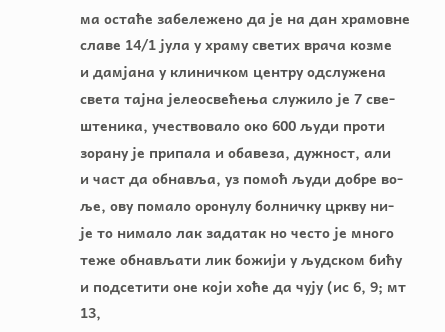ма остаће забележено да је на дан храмовне
славе 14/1 јула у храму светих врача козме
и дамјана у клиничком центру одслужена
света тајна јелеосвећења служило је 7 све-
штеника, учествовало око 600 људи проти
зорану је припала и обавеза, дужност, али
и част да обнавља, уз помоћ људи добре во-
ље, ову помало оронулу болничку цркву ни-
је то нимало лак задатак но често је много
теже обнављати лик божији у људском бићу
и подсетити оне који хоће да чују (ис 6, 9; мт
13,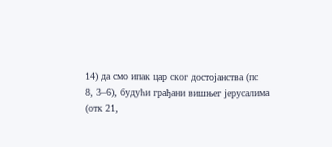14) да смо ипак цар ског достојанства (пс
8, 3–6), будући грађани вишњег јерусалима
(отк 21,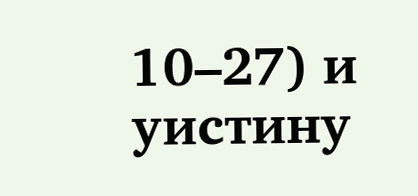10–27) и уистину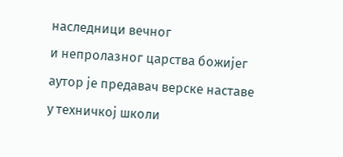наследници вечног
и непролазног царства божијег
аутор је предавач верске наставе
у техничкој школи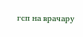гсп на врачару